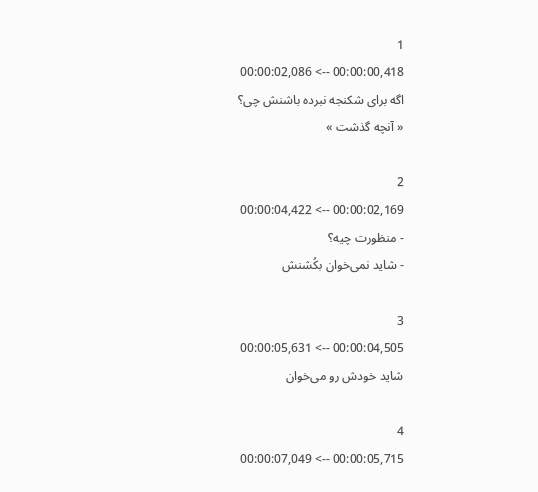1
00:00:00,418 --> 00:00:02,086
اگه برای شکنجه نبرده باشنش چی؟
« آنچه گذشت »

2
00:00:02,169 --> 00:00:04,422
- منظورت چیه؟
- شاید نمی‌خوان بکُشنش

3
00:00:04,505 --> 00:00:05,631
شاید خودش رو می‌خوان

4
00:00:05,715 --> 00:00:07,049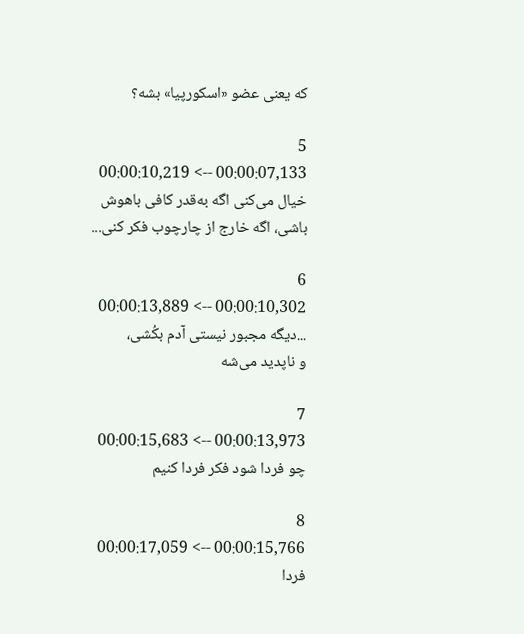که یعنی عضو «اسکورپیا» بشه؟

5
00:00:07,133 --> 00:00:10,219
خیال می‌کنی اگه به‌قدر کافی باهوش
باشی، اگه خارج از چارچوب فکر کنی...

6
00:00:10,302 --> 00:00:13,889
...دیگه مجبور نیستی آدم بکُشی،
و ناپدید می‌شه

7
00:00:13,973 --> 00:00:15,683
چو فردا شود فکر فردا کنیم

8
00:00:15,766 --> 00:00:17,059
فردا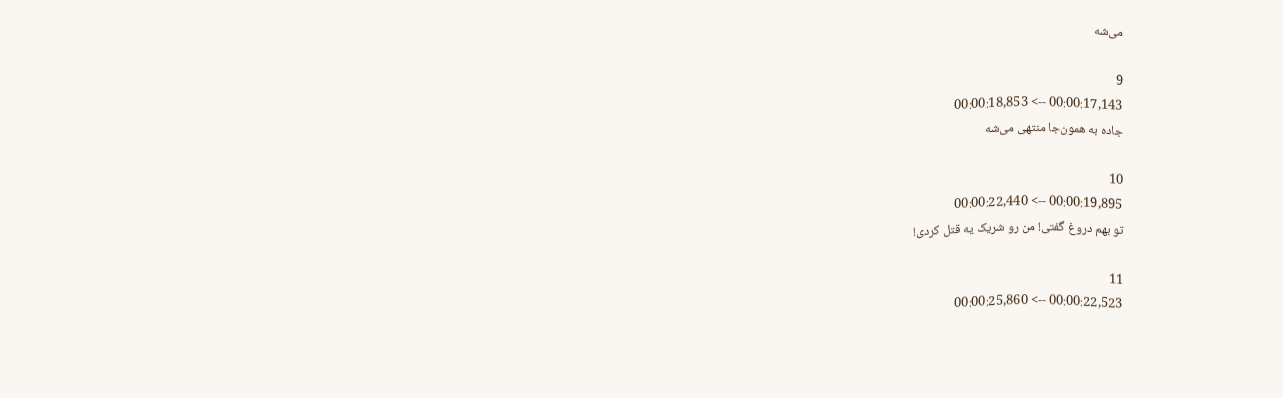می‌شه

9
00:00:17,143 --> 00:00:18,853
جاده به همون‌جا منتهی می‌شه

10
00:00:19,895 --> 00:00:22,440
تو بهم دروغ گفتی! من رو شریک یه قتل کردی!

11
00:00:22,523 --> 00:00:25,860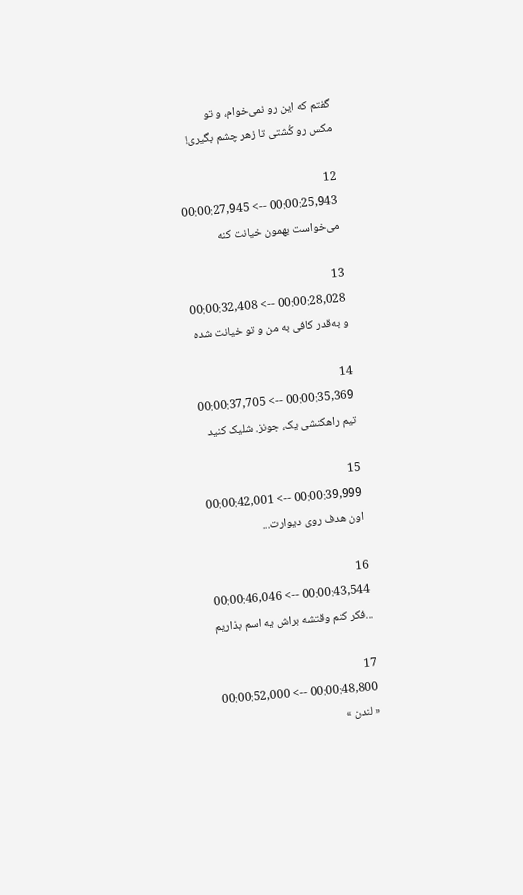گفتم که این رو نمی‌خوام، و تو
مکس رو کُشتی تا زهر چشم بگیری!

12
00:00:25,943 --> 00:00:27,945
می‌خواست بهمون خیانت کنه

13
00:00:28,028 --> 00:00:32,408
و به‌قدر کافی به من و تو خیانت شده

14
00:00:35,369 --> 00:00:37,705
تیم راهکنشی یک، جونز. شلیک کنید

15
00:00:39,999 --> 00:00:42,001
اون هدف روی دیوارت...

16
00:00:43,544 --> 00:00:46,046
...فکر کنم وقتشه براش یه اسم بذاریم

17
00:00:48,800 --> 00:00:52,000
« لندن »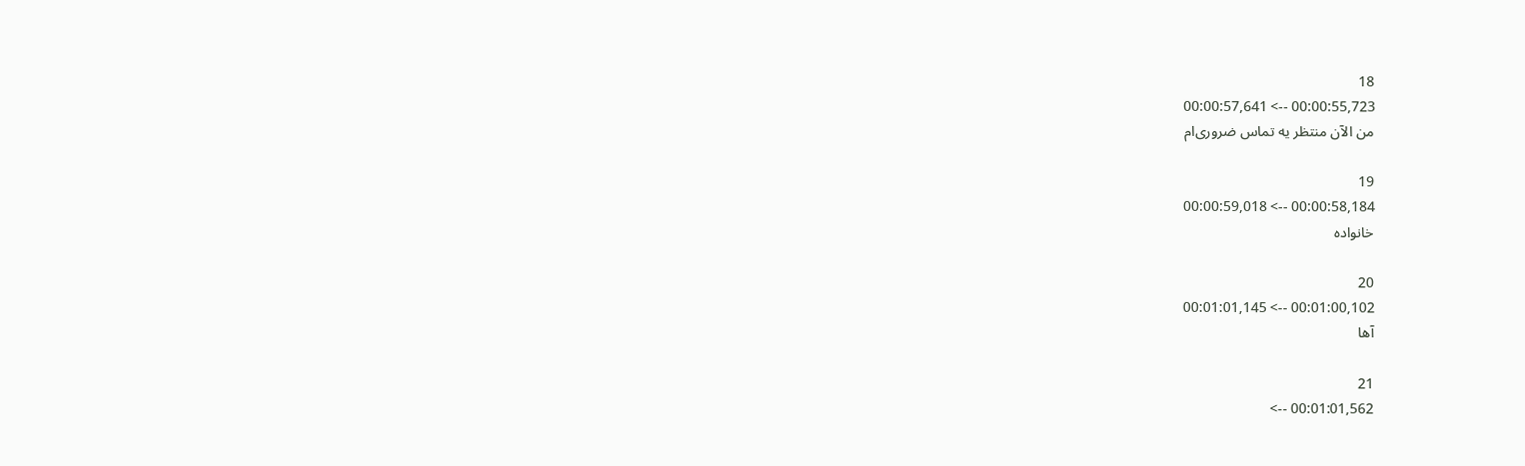18
00:00:55,723 --> 00:00:57,641
من الآن منتظر یه تماس ضروری‌ام

19
00:00:58,184 --> 00:00:59,018
خانواده

20
00:01:00,102 --> 00:01:01,145
آها

21
00:01:01,562 -->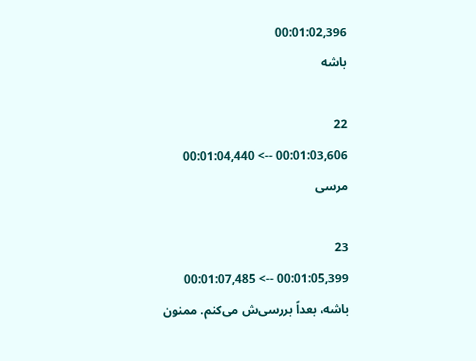00:01:02,396
باشه

22
00:01:03,606 --> 00:01:04,440
مرسی

23
00:01:05,399 --> 00:01:07,485
باشه، بعداً بررسی‌ش می‌کنم. ممنون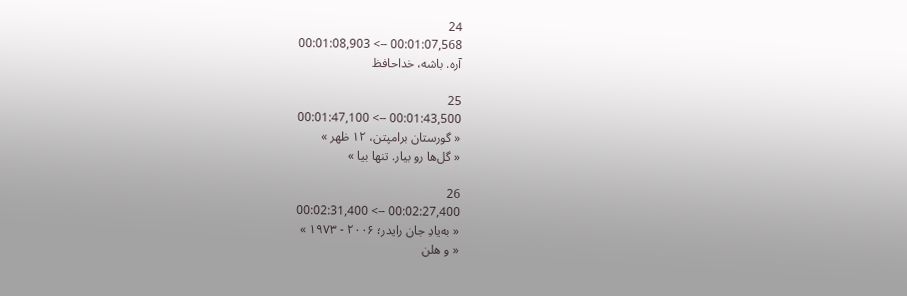24
00:01:07,568 --> 00:01:08,903
آره. باشه، خداحافظ

25
00:01:43,500 --> 00:01:47,100
« گورستان برامپتن، ۱۲ ظهر »
« گل‌ها رو بیار. تنها بیا »

26
00:02:27,400 --> 00:02:31,400
« به‌یادِ جان رایدر؛ ۲۰۰۶ - ۱۹۷۳ »
« و هلن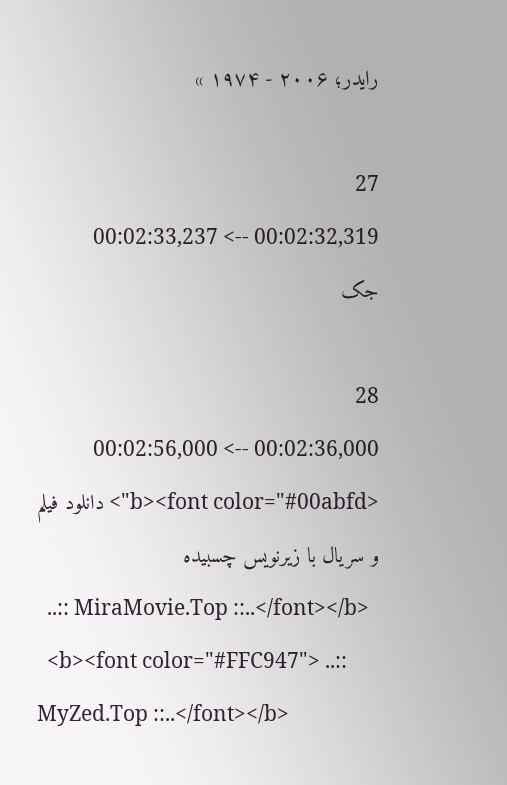رایدر؛ ۲۰۰۶ - ۱۹۷۴ »

27
00:02:32,319 --> 00:02:33,237
جک

28
00:02:36,000 --> 00:02:56,000
<b><font color="#00abfd"> دانلود فیلم و سریال با زیرنویس چسبیده
  ..:: MiraMovie.Top ::..</font></b>
  <b><font color="#FFC947"> ..:: MyZed.Top ::..</font></b>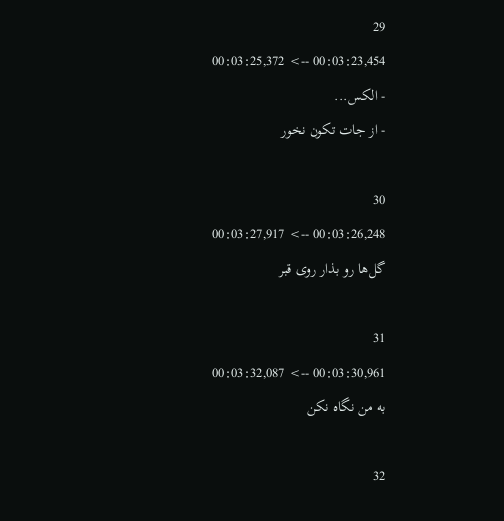29
00:03:23,454 --> 00:03:25,372
- الکس...
- از جات تکون نخور

30
00:03:26,248 --> 00:03:27,917
گل‌ها رو بذار روی قبر

31
00:03:30,961 --> 00:03:32,087
به من نگاه نکن

32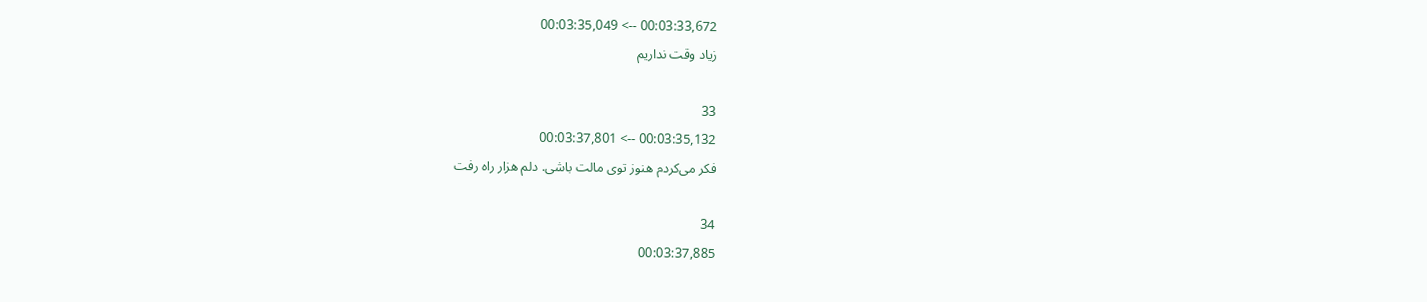00:03:33,672 --> 00:03:35,049
زیاد وقت نداریم

33
00:03:35,132 --> 00:03:37,801
فکر می‌کردم هنوز توی مالت باشی. دلم هزار راه رفت

34
00:03:37,885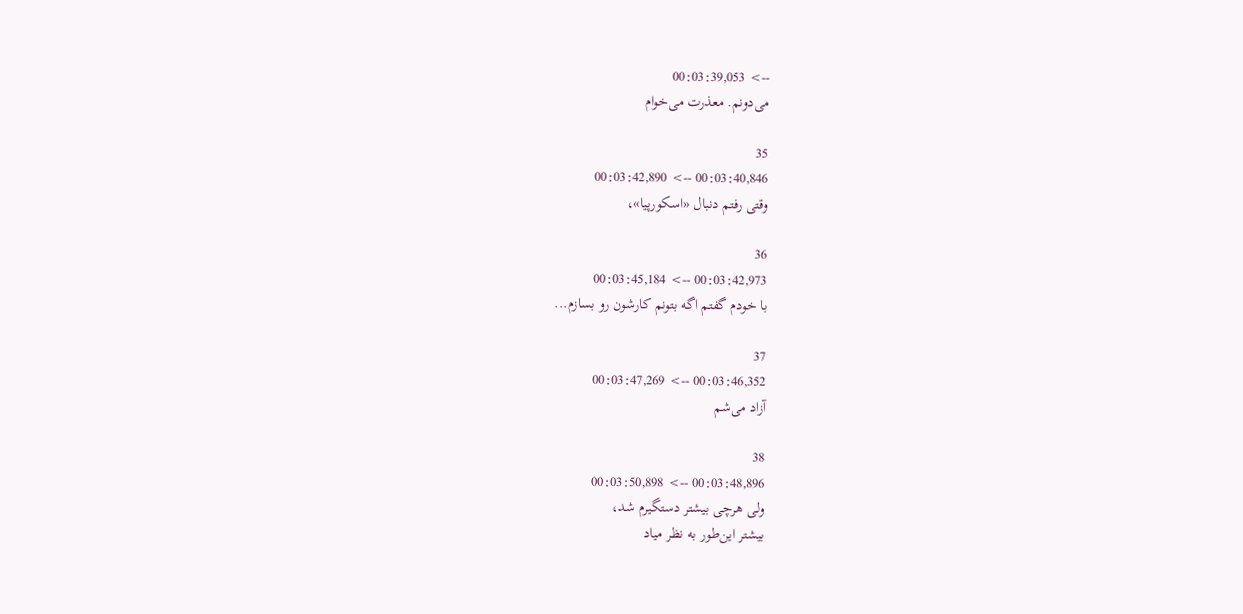--> 00:03:39,053
می‌دونم. معذرت می‌خوام

35
00:03:40,846 --> 00:03:42,890
وقتی رفتم دنبال «اسکورپیا»،

36
00:03:42,973 --> 00:03:45,184
با خودم گفتم اگه بتونم کارشون رو بسازم...

37
00:03:46,352 --> 00:03:47,269
آزاد می‌شم

38
00:03:48,896 --> 00:03:50,898
ولی هرچی بیشتر دستگیرم شد،
بیشتر این‌طور به نظر میاد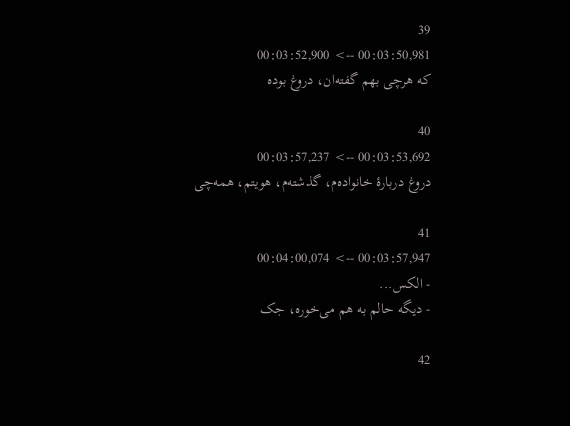39
00:03:50,981 --> 00:03:52,900
که هرچی بهم گفته‌ان، دروغ بوده

40
00:03:53,692 --> 00:03:57,237
دروغ دربارۀ خانواده‌م، گذشته‌م، هویتم، همه‌چی

41
00:03:57,947 --> 00:04:00,074
- الکس...
- دیگه حالم به هم می‌خوره، جک

42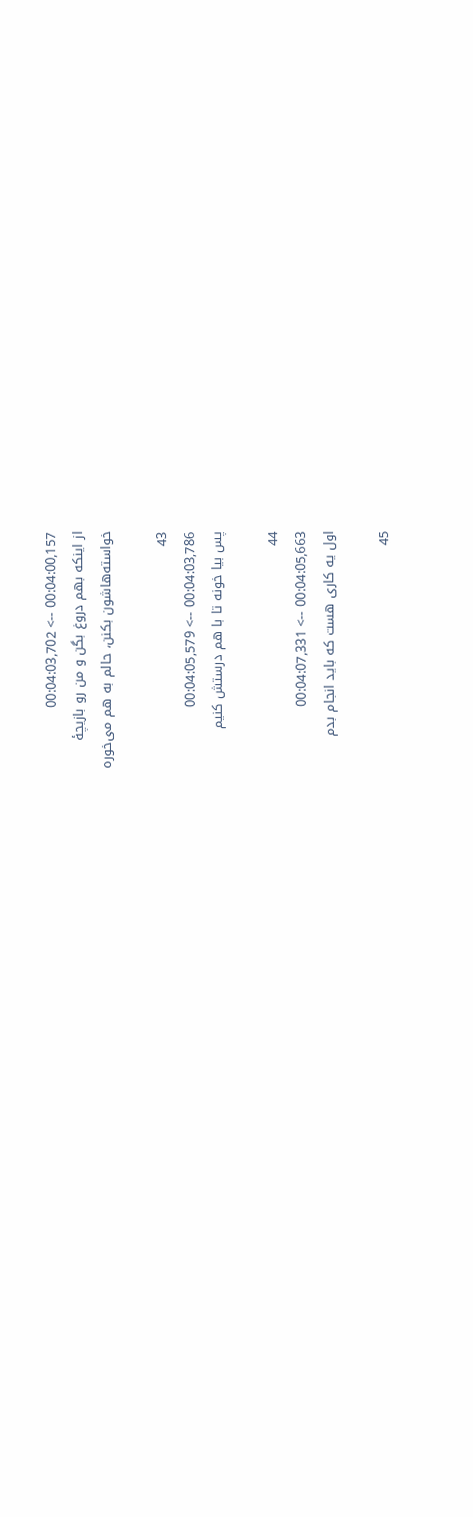00:04:00,157 --> 00:04:03,702
از اینکه بهم دروغ بگن و من رو بازیچۀ
خواسته‌هاشون بکنن، حالم به هم می‌خوره

43
00:04:03,786 --> 00:04:05,579
پس بیا خونه تا با هم درستش کنیم

44
00:04:05,663 --> 00:04:07,331
اول یه کاری هست که باید انجام بدم

45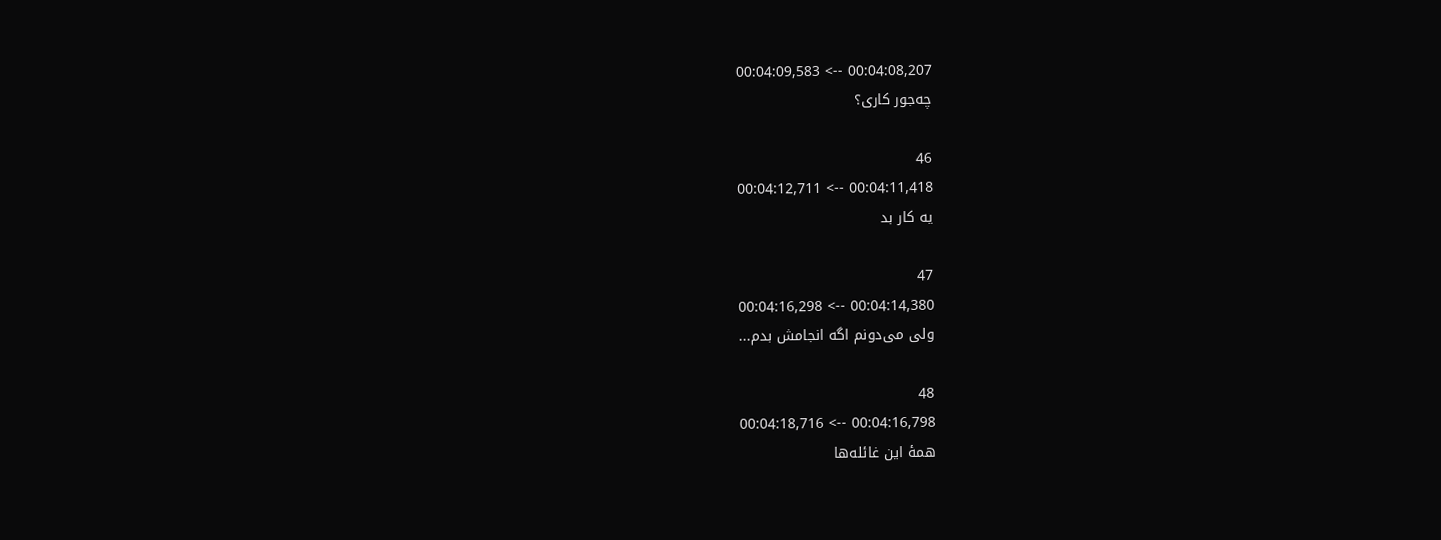00:04:08,207 --> 00:04:09,583
چه‌جور کاری؟

46
00:04:11,418 --> 00:04:12,711
یه کار بد

47
00:04:14,380 --> 00:04:16,298
ولی می‌دونم اگه انجامش بدم...

48
00:04:16,798 --> 00:04:18,716
همۀ این غائله‌ها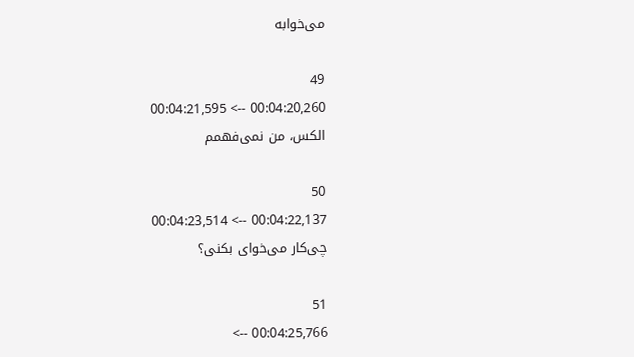می‌خوابه

49
00:04:20,260 --> 00:04:21,595
الکس، من نمی‌فهمم

50
00:04:22,137 --> 00:04:23,514
چی‌کار می‌خوای بکنی؟

51
00:04:25,766 -->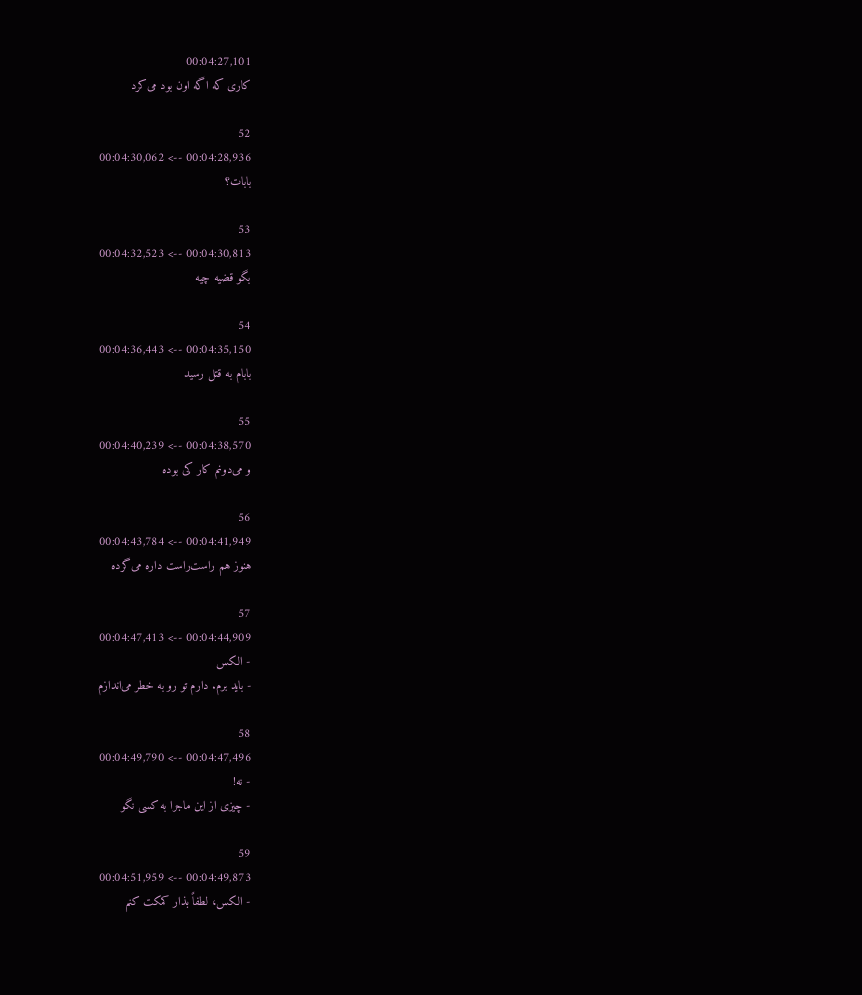00:04:27,101
کاری که اگه اون بود می‌کرد

52
00:04:28,936 --> 00:04:30,062
بابات؟

53
00:04:30,813 --> 00:04:32,523
بگو قضیه چیه

54
00:04:35,150 --> 00:04:36,443
بابام به قتل رسید

55
00:04:38,570 --> 00:04:40,239
و می‌دونم کار کی بوده

56
00:04:41,949 --> 00:04:43,784
هنوز هم راست‌راست داره می‌گرده

57
00:04:44,909 --> 00:04:47,413
- الکس
- باید برم. دارم تو رو به خطر می‌اندازم

58
00:04:47,496 --> 00:04:49,790
- نه!
- چیزی از این ماجرا به کسی نگو

59
00:04:49,873 --> 00:04:51,959
- الکس، لطفاً بذار کمکت کنم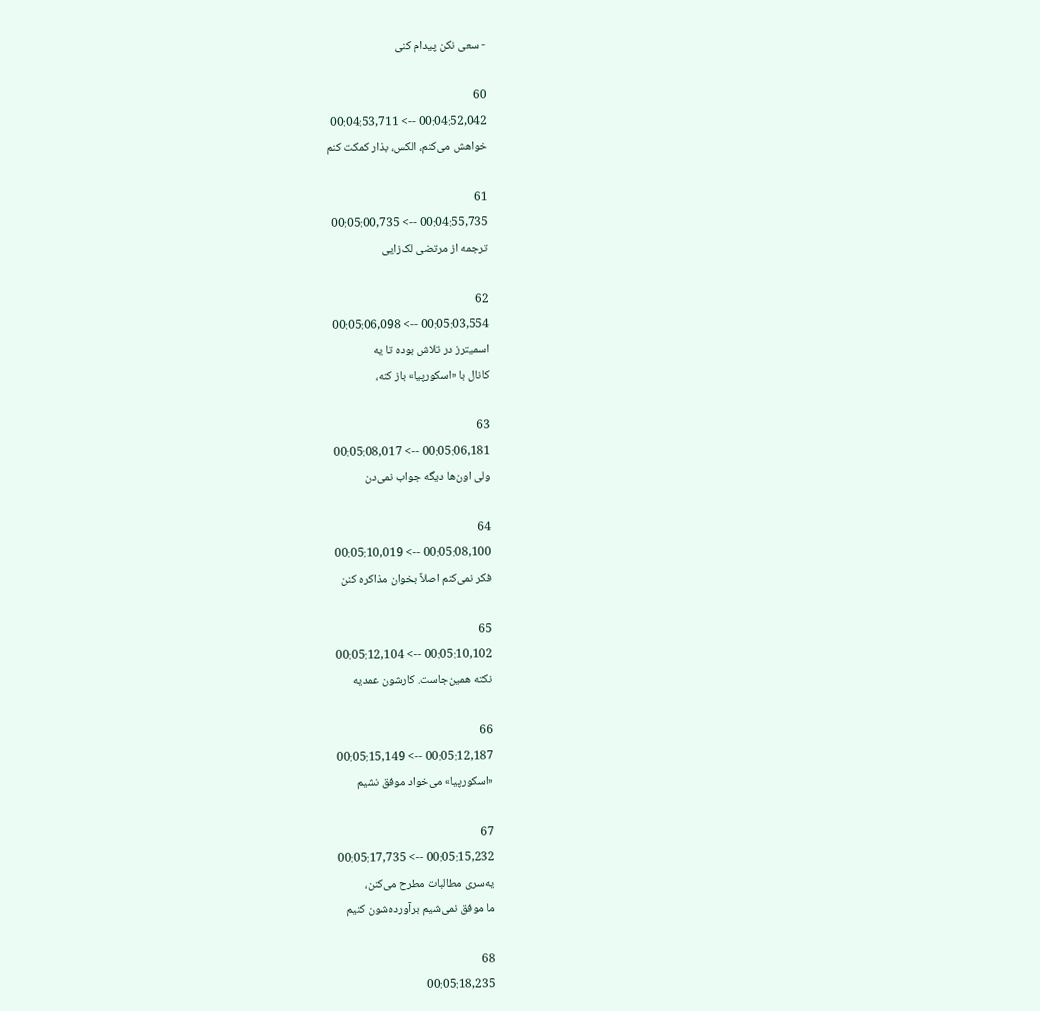- سعی نکن پیدام کنی

60
00:04:52,042 --> 00:04:53,711
خواهش می‌کنم، الکس، بذار کمکت کنم

61
00:04:55,735 --> 00:05:00,735
ترجمه از مرتضی لک‌زایی

62
00:05:03,554 --> 00:05:06,098
اسمیترز در تلاش بوده تا یه
کانال با «اسکورپیا» باز کنه،

63
00:05:06,181 --> 00:05:08,017
ولی اون‌ها دیگه جواب نمی‌دن

64
00:05:08,100 --> 00:05:10,019
فکر نمی‌کنم اصلاً بخوان مذاکره کنن

65
00:05:10,102 --> 00:05:12,104
نکته همین‌جاست. کارشون عمدیه

66
00:05:12,187 --> 00:05:15,149
«اسکورپیا» می‌خواد موفق نشیم

67
00:05:15,232 --> 00:05:17,735
یه‌سری مطالبات مطرح می‌کنن،
ما موفق نمی‌شیم برآورده‌شون کنیم

68
00:05:18,235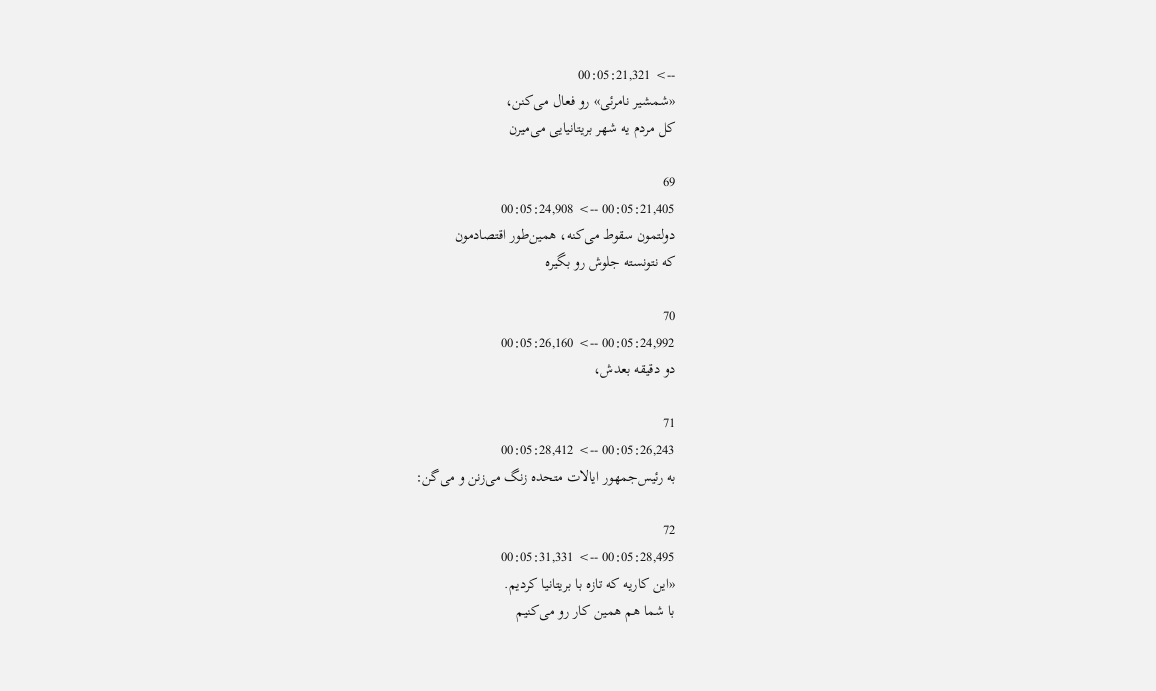--> 00:05:21,321
«شمشیر نامرئی» رو فعال می‌کنن،
کل مردم یه شهر بریتانیایی می‌میرن

69
00:05:21,405 --> 00:05:24,908
دولتمون سقوط می‌کنه، همین‌طور اقتصادمون
که نتونسته جلوش رو بگیره

70
00:05:24,992 --> 00:05:26,160
دو دقیقه بعدش،

71
00:05:26,243 --> 00:05:28,412
به رئیس‌جمهور ایالات متحده زنگ می‌زنن و می‌گن:

72
00:05:28,495 --> 00:05:31,331
«این کاریه که تازه با بریتانیا کردیم.
با شما هم همین کار رو می‌کنیم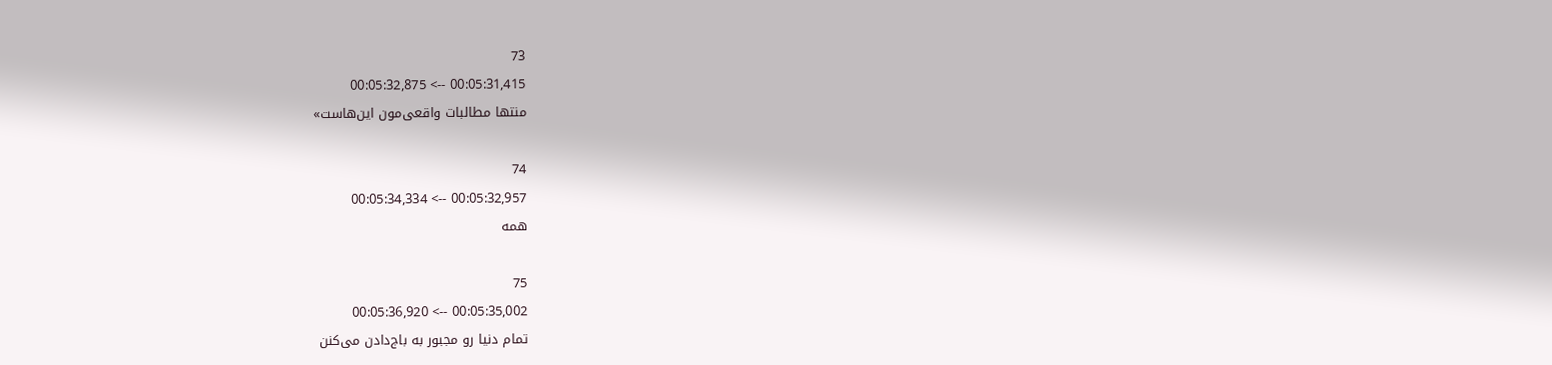73
00:05:31,415 --> 00:05:32,875
منتها مطالبات واقعی‌مون این‌هاست»

74
00:05:32,957 --> 00:05:34,334
همه

75
00:05:35,002 --> 00:05:36,920
تمام دنیا رو مجبور به باج‌دادن می‌کنن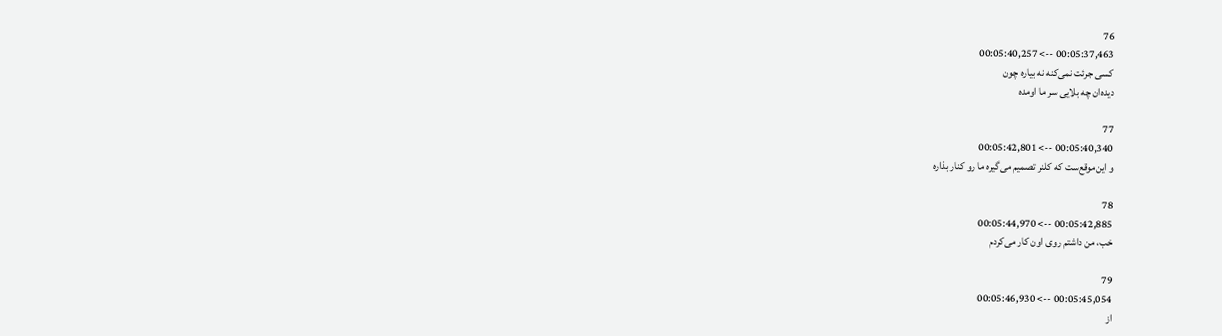76
00:05:37,463 --> 00:05:40,257
کسی جرئت نمی‌کنه نه بیاره چون
دیده‌ان چه بلایی سر ما اومده

77
00:05:40,340 --> 00:05:42,801
و این‌موقع‌ست که کلنر تصمیم می‌گیره ما رو کنار بذاره

78
00:05:42,885 --> 00:05:44,970
خب، من داشتم روی اون کار می‌کردم

79
00:05:45,054 --> 00:05:46,930
از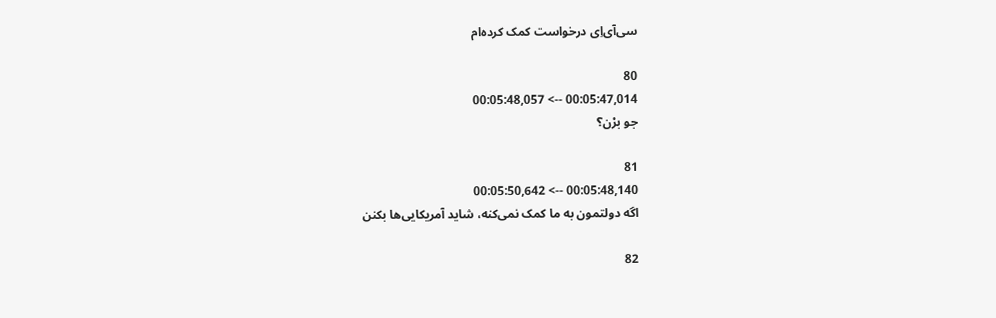سی‌آی‌اِی درخواست کمک کرده‌ام

80
00:05:47,014 --> 00:05:48,057
جو برْن؟

81
00:05:48,140 --> 00:05:50,642
اگه دولتمون به ما کمک نمی‌کنه، شاید آمریکایی‌ها بکنن

82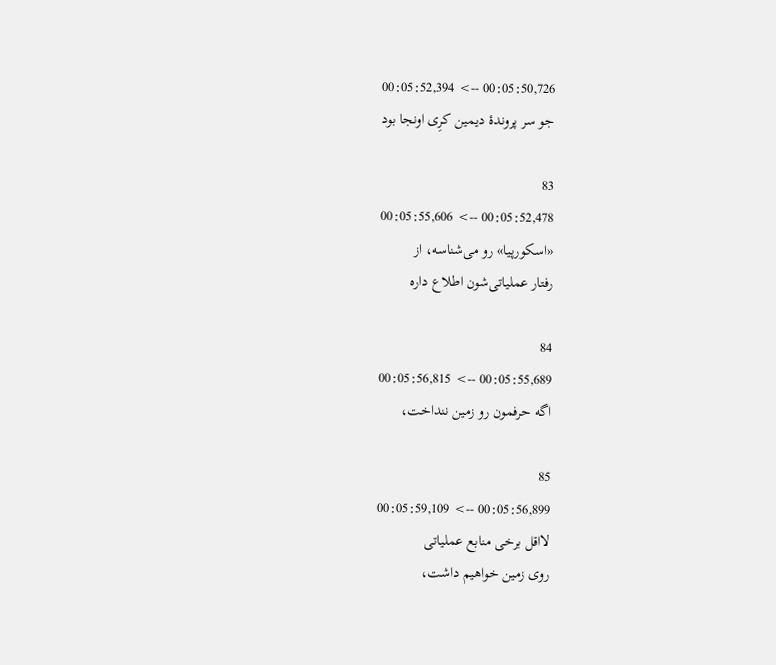00:05:50,726 --> 00:05:52,394
جو سر پروندۀ دیمین کرِی اونجا بود

83
00:05:52,478 --> 00:05:55,606
«اسکورپیا» رو می‌شناسه، از
رفتار عملیاتی‌شون اطلاع داره

84
00:05:55,689 --> 00:05:56,815
اگه حرفمون رو زمین ننداخت،

85
00:05:56,899 --> 00:05:59,109
لااقل برخی منابع عملیاتی
روی زمین خواهیم داشت،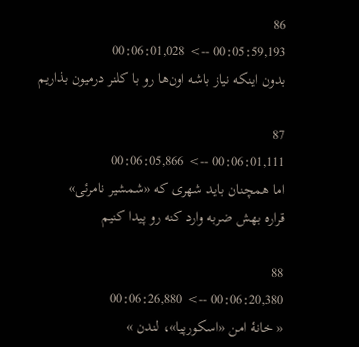86
00:05:59,193 --> 00:06:01,028
بدون اینکه نیاز باشه اون‌ها رو با کلنر درمیون بذاریم

87
00:06:01,111 --> 00:06:05,866
اما همچنان باید شهری که «شمشیر نامرئی»
قراره بهش ضربه وارد کنه رو پیدا کنیم

88
00:06:20,380 --> 00:06:26,880
« خانۀ امن «اسکورپیا»، لندن »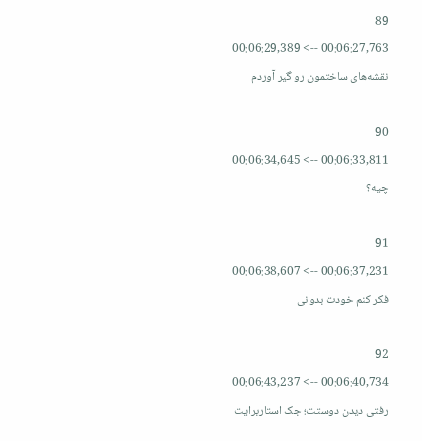89
00:06:27,763 --> 00:06:29,389
نقشه‌های ساختمون رو گیر آوردم

90
00:06:33,811 --> 00:06:34,645
چیه؟

91
00:06:37,231 --> 00:06:38,607
فکر کنم خودت بدونی

92
00:06:40,734 --> 00:06:43,237
رفتی دیدن دوستت؛ جک استاربرایت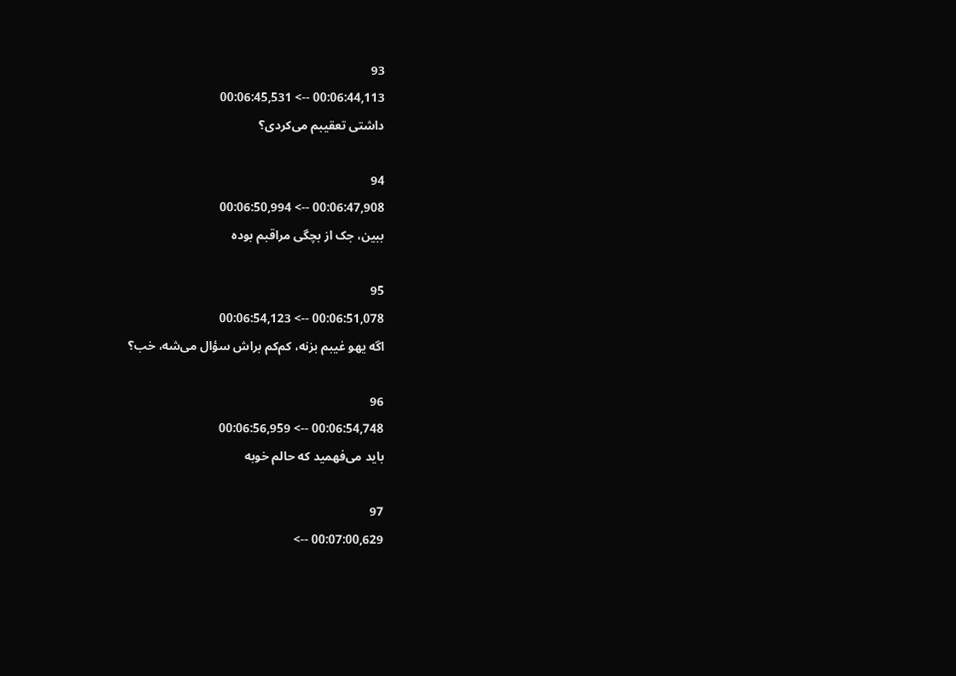93
00:06:44,113 --> 00:06:45,531
داشتی تعقیبم می‌کردی؟

94
00:06:47,908 --> 00:06:50,994
ببین، جک از بچگی مراقبم بوده

95
00:06:51,078 --> 00:06:54,123
اگه یهو غیبم بزنه، کم‌کم براش سؤال می‌شه، خب؟

96
00:06:54,748 --> 00:06:56,959
باید می‌فهمید که حالم خوبه

97
00:07:00,629 -->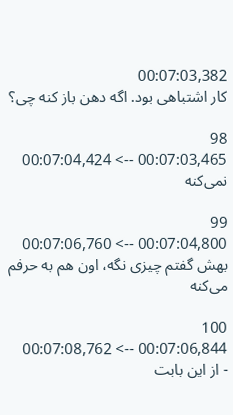00:07:03,382
کار اشتباهی بود. اگه دهن باز کنه چی؟

98
00:07:03,465 --> 00:07:04,424
نمی‌کنه

99
00:07:04,800 --> 00:07:06,760
بهش گفتم چیزی نگه، اون هم به حرفم می‌کنه

100
00:07:06,844 --> 00:07:08,762
- از این بابت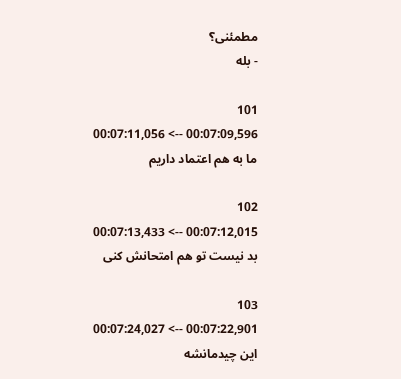مطمئنی؟
- بله

101
00:07:09,596 --> 00:07:11,056
ما به هم اعتماد داریم

102
00:07:12,015 --> 00:07:13,433
بد نیست تو هم امتحانش کنی

103
00:07:22,901 --> 00:07:24,027
این چیدمانشه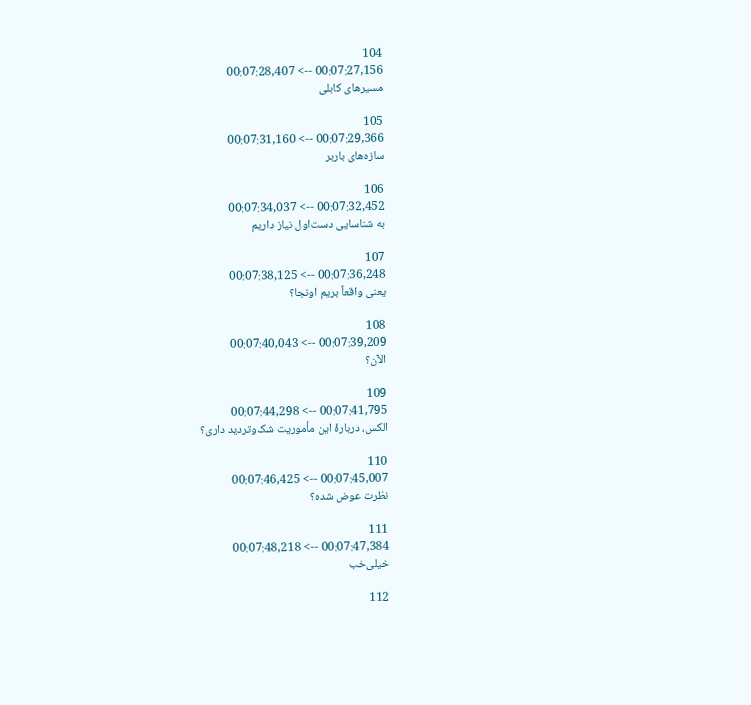104
00:07:27,156 --> 00:07:28,407
مسیرهای کابلی

105
00:07:29,366 --> 00:07:31,160
سازه‌های باربر

106
00:07:32,452 --> 00:07:34,037
به شناسایی دست‌اول نیاز داریم

107
00:07:36,248 --> 00:07:38,125
یعنی واقعاً بریم اونجا؟

108
00:07:39,209 --> 00:07:40,043
الآن؟

109
00:07:41,795 --> 00:07:44,298
الکس، دربارۀ این مأموریت شک‌وتردید داری؟

110
00:07:45,007 --> 00:07:46,425
نظرت عوض شده؟

111
00:07:47,384 --> 00:07:48,218
خیلی‌خب

112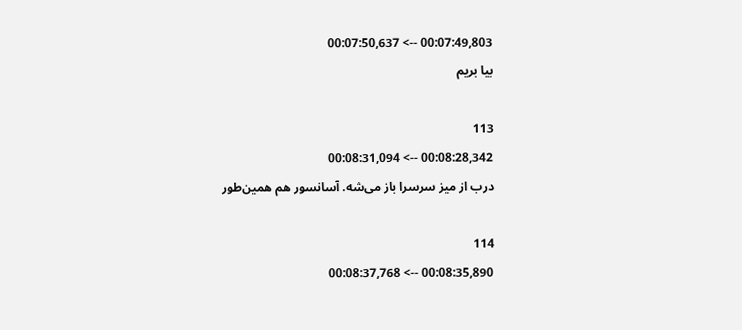00:07:49,803 --> 00:07:50,637
بیا بریم

113
00:08:28,342 --> 00:08:31,094
درب از میز سرسرا باز می‌شه. آسانسور هم همین‌طور

114
00:08:35,890 --> 00:08:37,768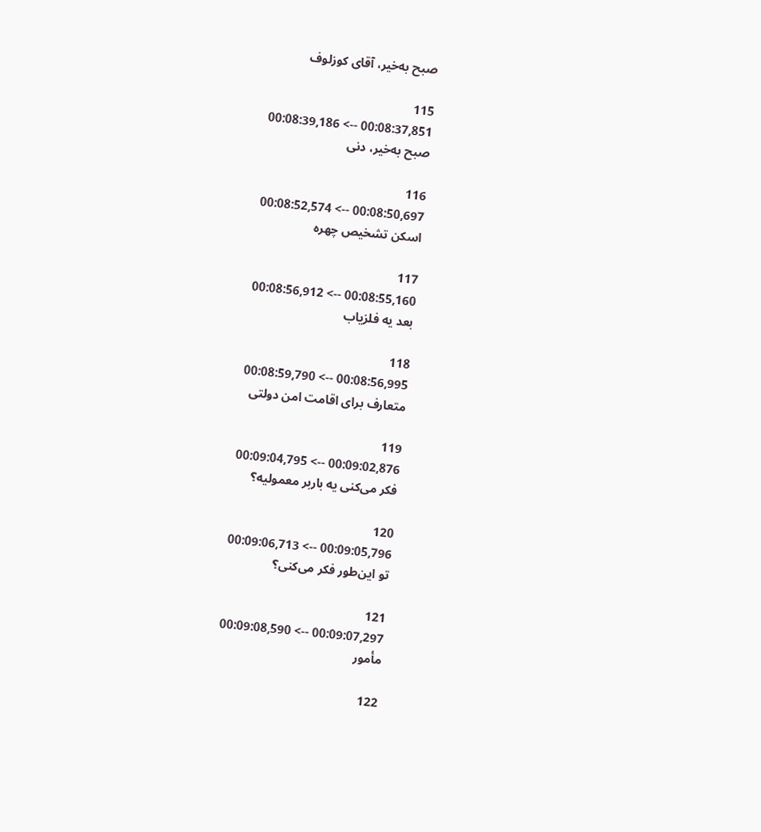صبح به‌خیر، آقای کوزلوف

115
00:08:37,851 --> 00:08:39,186
صبح به‌خیر، دنی

116
00:08:50,697 --> 00:08:52,574
اسکن تشخیص چهره

117
00:08:55,160 --> 00:08:56,912
بعد یه فلزیاب

118
00:08:56,995 --> 00:08:59,790
متعارف برای اقامت امن دولتی

119
00:09:02,876 --> 00:09:04,795
فکر می‌کنی یه باربر معمولیه؟

120
00:09:05,796 --> 00:09:06,713
تو این‌طور فکر می‌کنی؟

121
00:09:07,297 --> 00:09:08,590
مأمور

122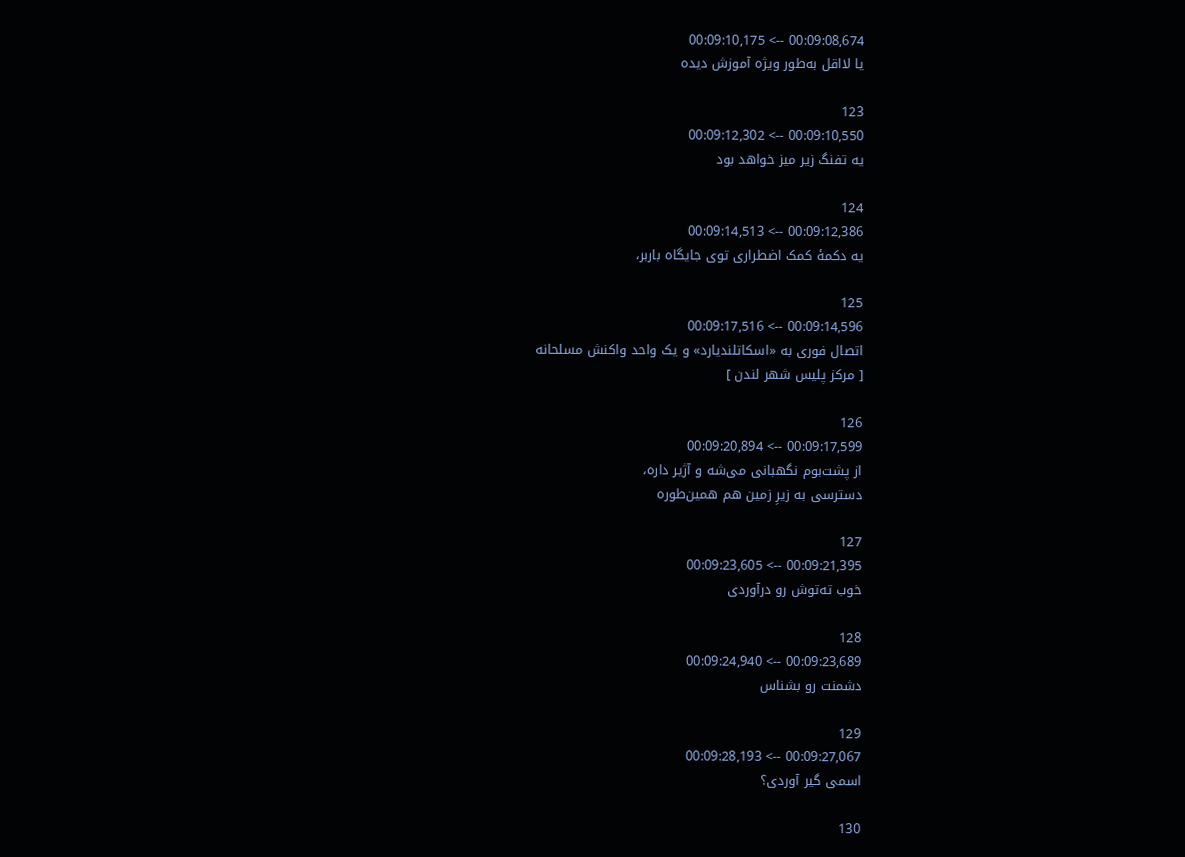00:09:08,674 --> 00:09:10,175
یا لااقل به‌طور ویژه آموزش دیده

123
00:09:10,550 --> 00:09:12,302
یه تفنگ زیر میز خواهد بود

124
00:09:12,386 --> 00:09:14,513
یه دکمۀ کمک اضطراری توی جایگاه باربر،

125
00:09:14,596 --> 00:09:17,516
اتصال فوری به «اسکاتلندیارد» و یک واحد واکنش مسلحانه
[ مرکز پلیس شهر لندن ]

126
00:09:17,599 --> 00:09:20,894
از پشت‌بوم نگهبانی می‌شه و آژیر داره،
دسترسی به زیرِ زمین هم همین‌طوره

127
00:09:21,395 --> 00:09:23,605
خوب ته‌توش رو درآوردی

128
00:09:23,689 --> 00:09:24,940
دشمنت رو بشناس

129
00:09:27,067 --> 00:09:28,193
اسمی گیر آوردی؟

130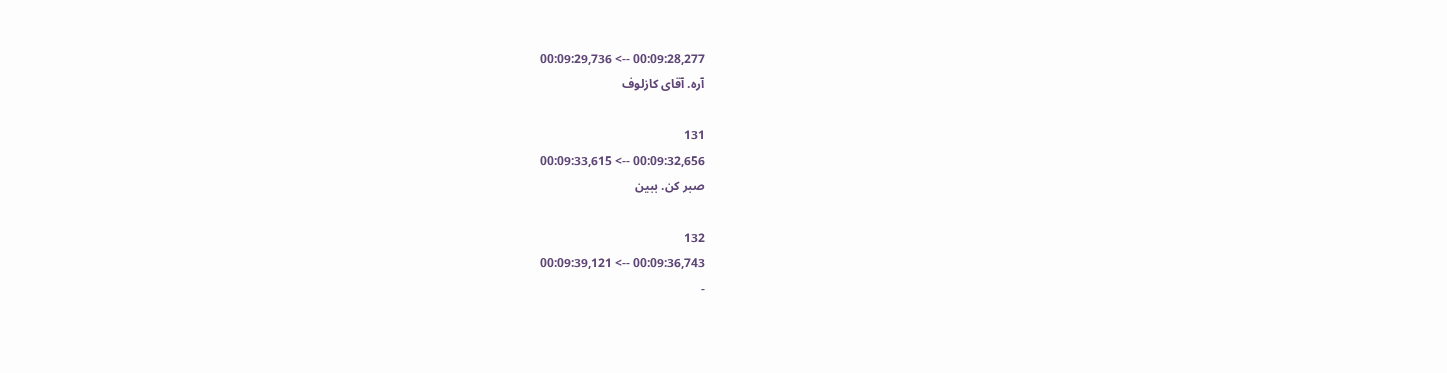00:09:28,277 --> 00:09:29,736
آره. آقای کازلوف

131
00:09:32,656 --> 00:09:33,615
صبر کن. ببین

132
00:09:36,743 --> 00:09:39,121
-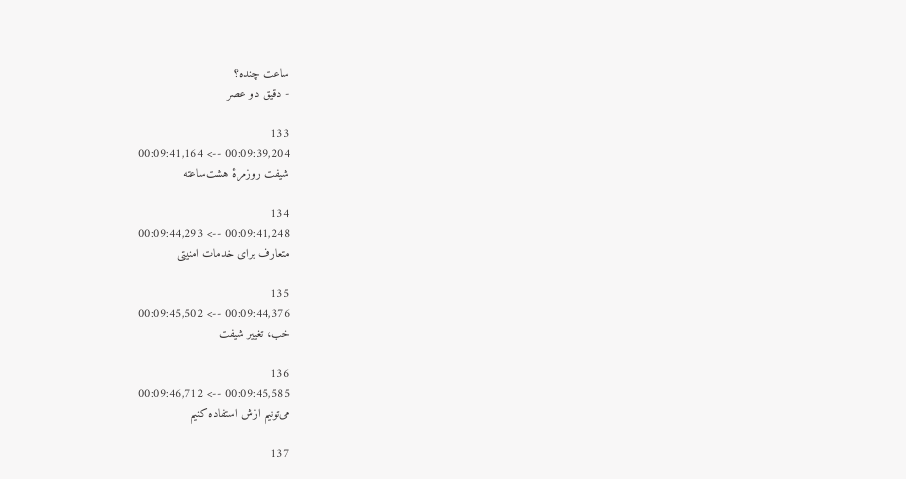ساعت چنده؟
- دقیق دو عصر

133
00:09:39,204 --> 00:09:41,164
شیفت روزمرۀ هشت‌ساعته

134
00:09:41,248 --> 00:09:44,293
متعارف برای خدمات امنیتی

135
00:09:44,376 --> 00:09:45,502
خب، تغییر شیفت

136
00:09:45,585 --> 00:09:46,712
می‌تونیم ازش استفاده کنیم

137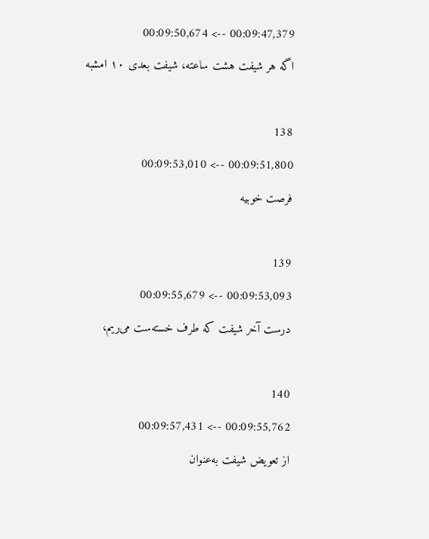00:09:47,379 --> 00:09:50,674
اگه هر شیفت هشت ساعته، شیفت بعدی ۱۰ امشبه

138
00:09:51,800 --> 00:09:53,010
فرصت خوبیه

139
00:09:53,093 --> 00:09:55,679
درست آخر شیفت که طرف خسته‌ست می‌ریم،

140
00:09:55,762 --> 00:09:57,431
از تعویض شیفت به‌عنوان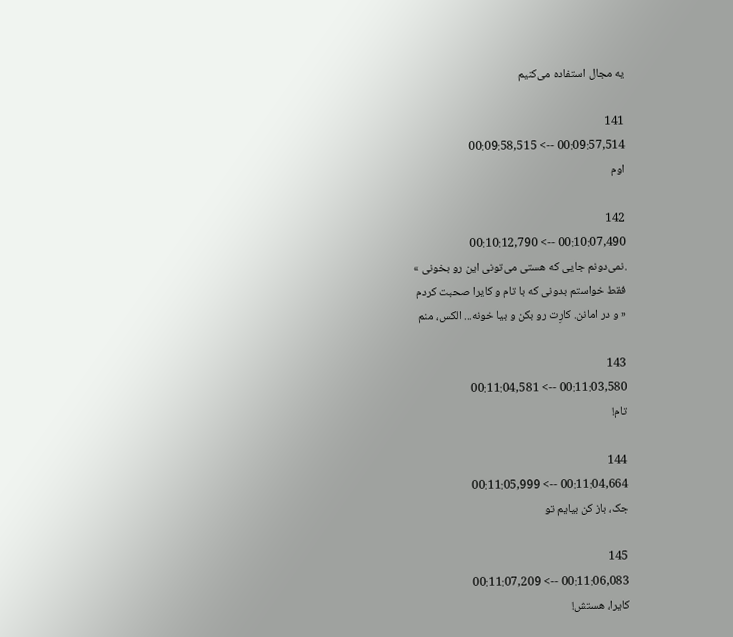یه مجال استفاده می‌کنیم

141
00:09:57,514 --> 00:09:58,515
اوم

142
00:10:07,490 --> 00:10:12,790
.نمی‌دونم جایی که هستی می‌تونی این رو بخونی »
فقط خواستم بدونی که با تام و کایرا صحبت کردم
« و در امانن. کارِت رو بکن و بیا خونه... الکس، منم

143
00:11:03,580 --> 00:11:04,581
تام!

144
00:11:04,664 --> 00:11:05,999
جک، باز کن بیایم تو

145
00:11:06,083 --> 00:11:07,209
کایرا، هستش!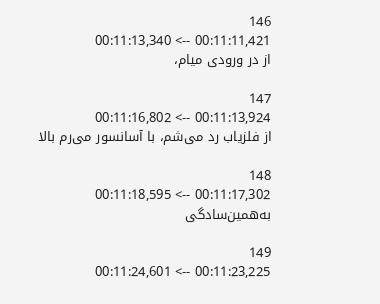146
00:11:11,421 --> 00:11:13,340
از در ورودی میام،

147
00:11:13,924 --> 00:11:16,802
از فلزیاب رد می‌شم، با آسانسور می‌رم بالا

148
00:11:17,302 --> 00:11:18,595
به‌همین‌سادگی

149
00:11:23,225 --> 00:11:24,601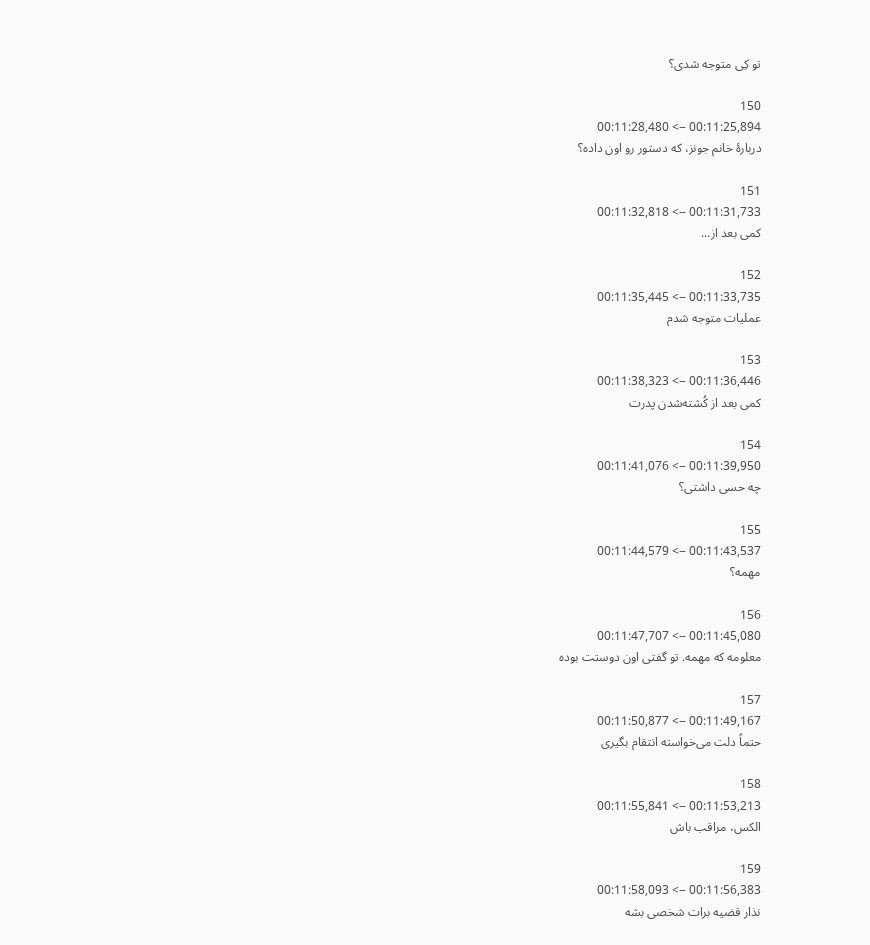تو کِی متوجه شدی؟

150
00:11:25,894 --> 00:11:28,480
دربارۀ خانم جونز، که دستور رو اون داده؟

151
00:11:31,733 --> 00:11:32,818
کمی بعد از...

152
00:11:33,735 --> 00:11:35,445
عملیات متوجه شدم

153
00:11:36,446 --> 00:11:38,323
کمی بعد از کُشته‌شدن پدرت

154
00:11:39,950 --> 00:11:41,076
چه حسی داشتی؟

155
00:11:43,537 --> 00:11:44,579
مهمه؟

156
00:11:45,080 --> 00:11:47,707
معلومه که مهمه. تو گفتی اون دوستت بوده

157
00:11:49,167 --> 00:11:50,877
حتماً دلت می‌خواسته انتقام بگیری

158
00:11:53,213 --> 00:11:55,841
الکس، مراقب باش

159
00:11:56,383 --> 00:11:58,093
نذار قضیه برات شخصی بشه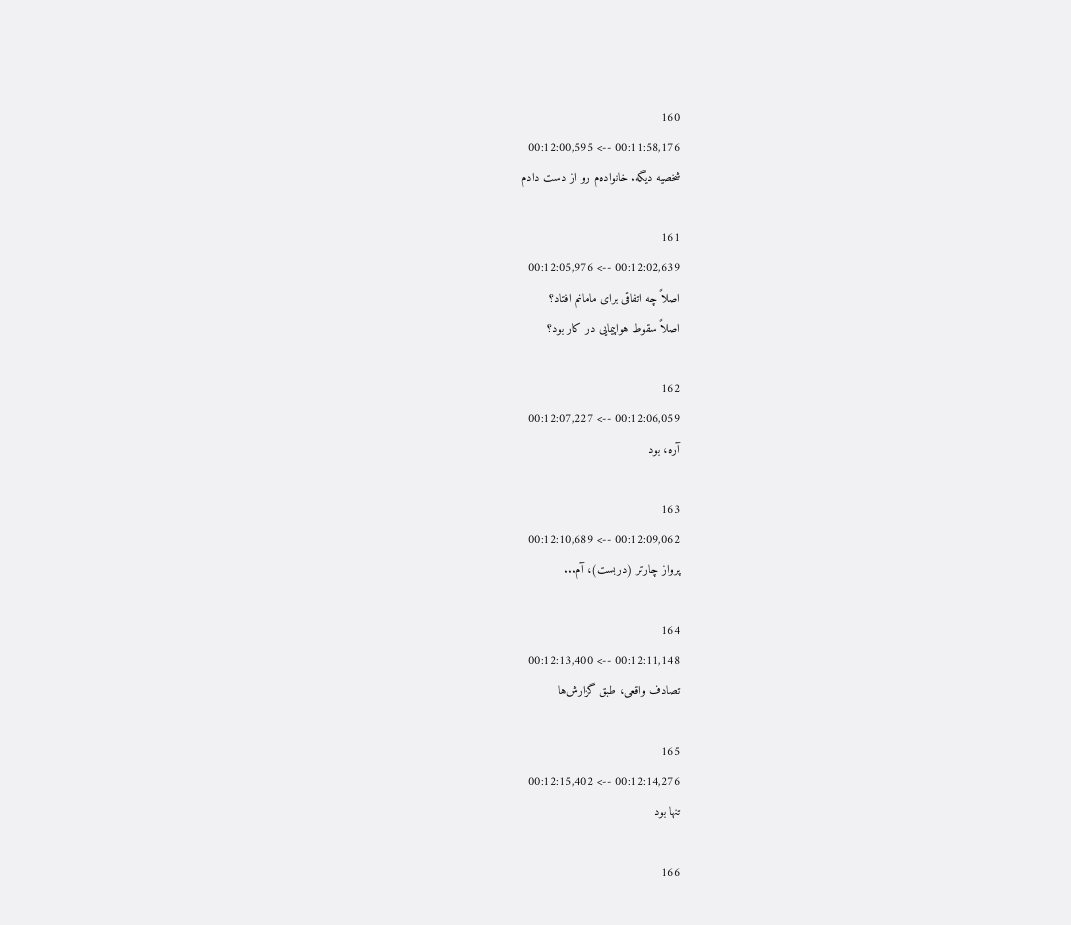160
00:11:58,176 --> 00:12:00,595
شخصیه دیگه. خانواده‌م رو از دست دادم

161
00:12:02,639 --> 00:12:05,976
اصلاً چه اتفاقی برای مامانم افتاد؟
اصلاً سقوط هواپیمایی در کار بود؟

162
00:12:06,059 --> 00:12:07,227
آره، بود

163
00:12:09,062 --> 00:12:10,689
پرواز چارتر (دربست)، آم...

164
00:12:11,148 --> 00:12:13,400
تصادف واقعی، طبق گزارش‌ها

165
00:12:14,276 --> 00:12:15,402
تنها بود

166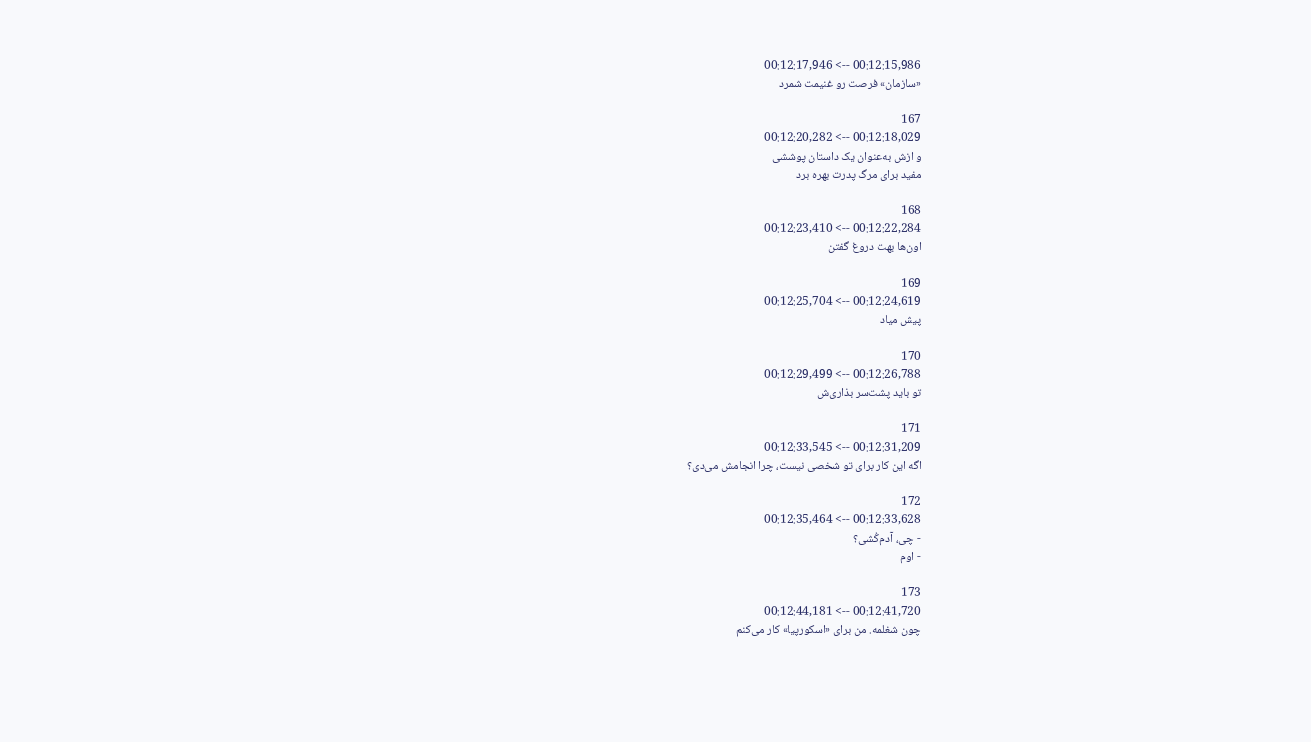00:12:15,986 --> 00:12:17,946
«سازمان» فرصت رو غنیمت شمرد

167
00:12:18,029 --> 00:12:20,282
و ازش به‌عنوان یک داستان پوششی
مفید برای مرگ پدرت بهره برد

168
00:12:22,284 --> 00:12:23,410
اون‌ها بهت دروغ گفتن

169
00:12:24,619 --> 00:12:25,704
پیش میاد

170
00:12:26,788 --> 00:12:29,499
تو باید پشت‌سر بذاری‌ش

171
00:12:31,209 --> 00:12:33,545
اگه این کار برای تو شخصی نیست، چرا انجامش می‌دی؟

172
00:12:33,628 --> 00:12:35,464
- چی، آدم‌کُشی؟
- اوم

173
00:12:41,720 --> 00:12:44,181
چون شغلمه. من برای «اسکورپیا» کار می‌کنم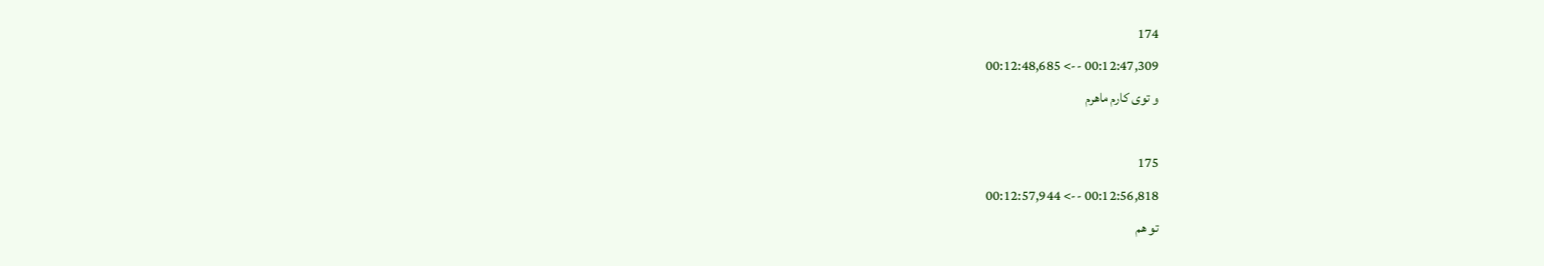174
00:12:47,309 --> 00:12:48,685
و توی کارم ماهرم

175
00:12:56,818 --> 00:12:57,944
تو هم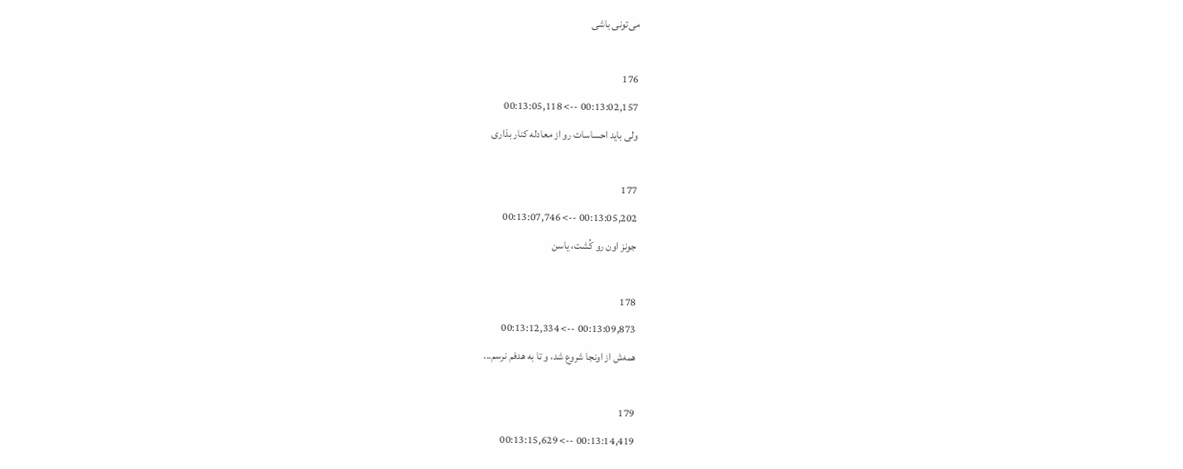می‌تونی باشی

176
00:13:02,157 --> 00:13:05,118
ولی باید احساسات رو از معادله کنار بذاری

177
00:13:05,202 --> 00:13:07,746
جونز اون رو کُشت، یاسن

178
00:13:09,873 --> 00:13:12,334
همه‌ش از اونجا شروع شد، و تا به هدفم نرسم...

179
00:13:14,419 --> 00:13:15,629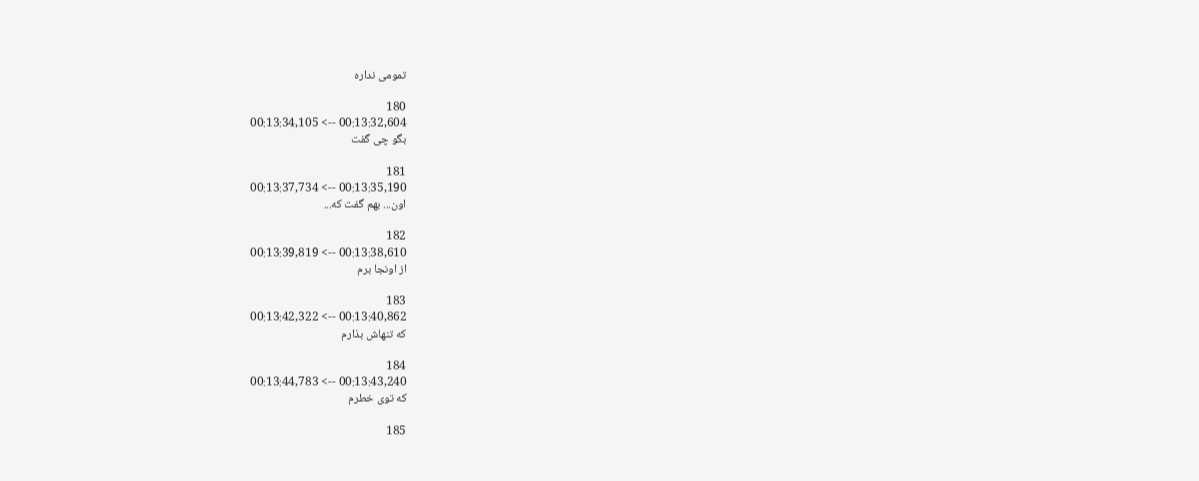تمومی نداره

180
00:13:32,604 --> 00:13:34,105
بگو چی گفت

181
00:13:35,190 --> 00:13:37,734
اون... بهم گفت که...

182
00:13:38,610 --> 00:13:39,819
از اونجا برم

183
00:13:40,862 --> 00:13:42,322
که تنهاش بذارم

184
00:13:43,240 --> 00:13:44,783
که توی خطرم

185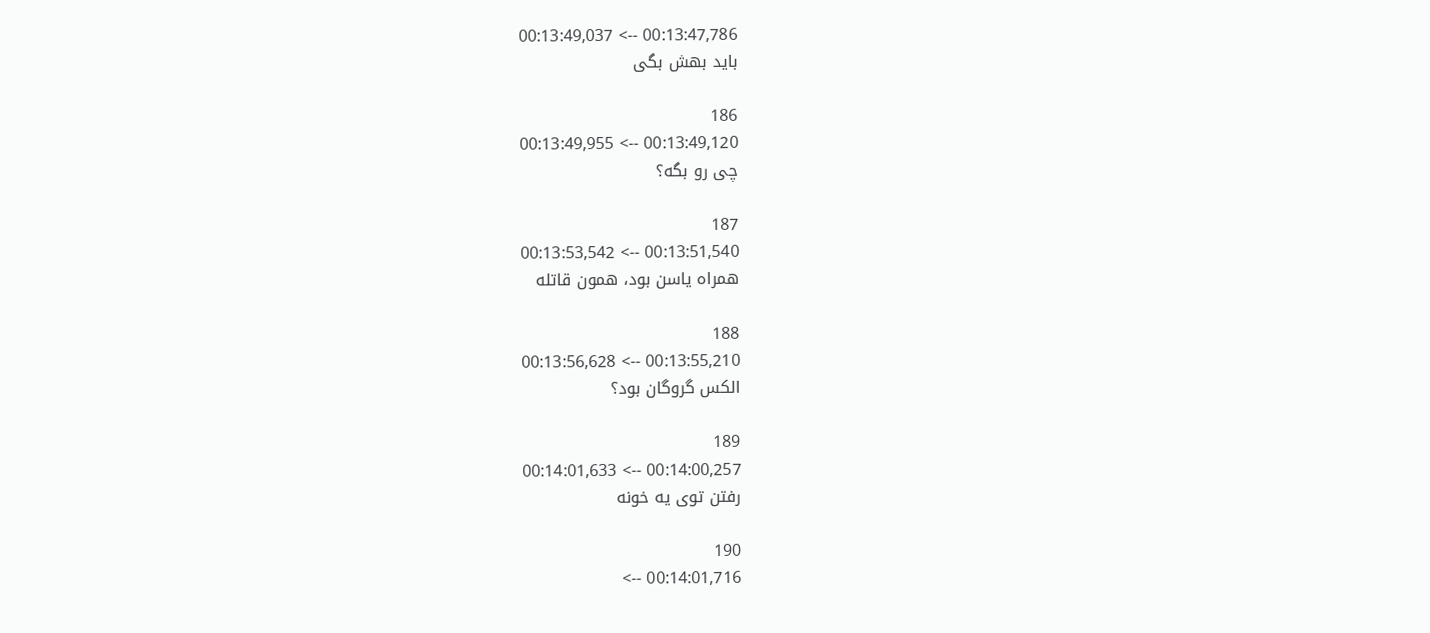00:13:47,786 --> 00:13:49,037
باید بهش بگی

186
00:13:49,120 --> 00:13:49,955
چی رو بگه؟

187
00:13:51,540 --> 00:13:53,542
همراه یاسن بود، همون قاتله

188
00:13:55,210 --> 00:13:56,628
الکس گروگان بود؟

189
00:14:00,257 --> 00:14:01,633
رفتن توی یه خونه

190
00:14:01,716 -->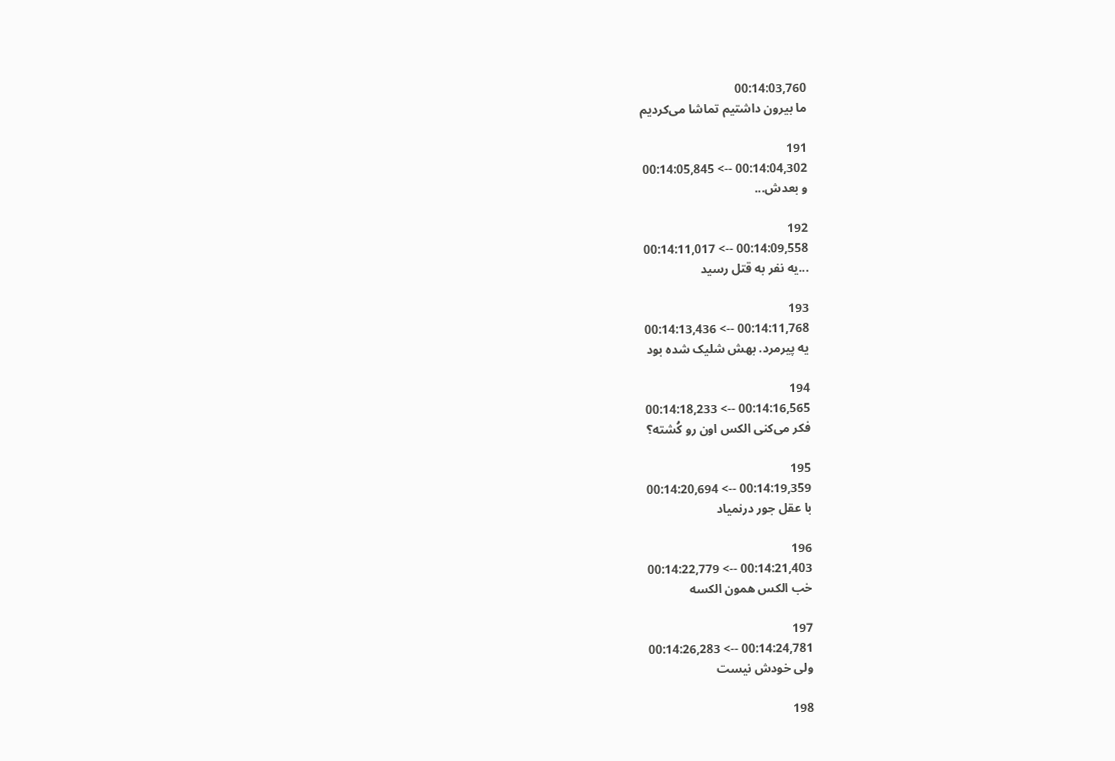00:14:03,760
ما بیرون داشتیم تماشا می‌کردیم

191
00:14:04,302 --> 00:14:05,845
و بعدش...

192
00:14:09,558 --> 00:14:11,017
...یه نفر به قتل رسید

193
00:14:11,768 --> 00:14:13,436
یه پیرمرد. بهش شلیک شده بود

194
00:14:16,565 --> 00:14:18,233
فکر می‌کنی الکس اون رو کُشته؟

195
00:14:19,359 --> 00:14:20,694
با عقل جور درنمیاد

196
00:14:21,403 --> 00:14:22,779
خب الکس همون الکسه

197
00:14:24,781 --> 00:14:26,283
ولی خودش نیست

198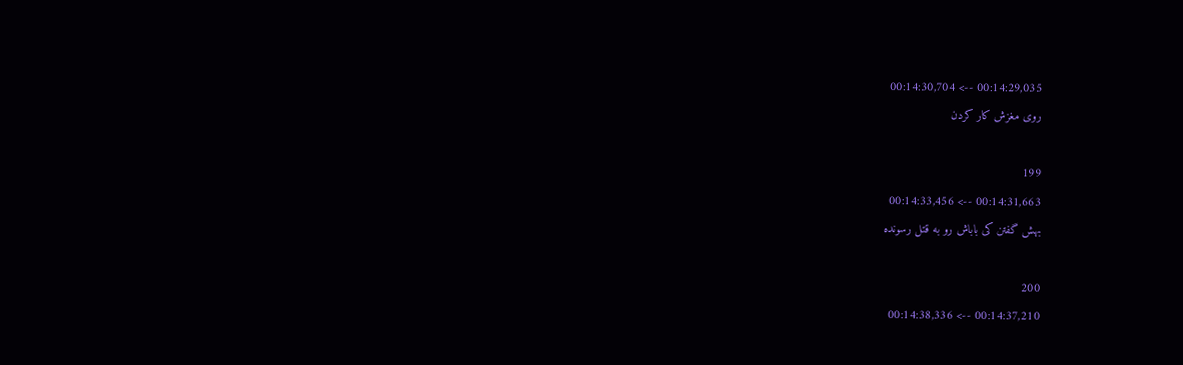00:14:29,035 --> 00:14:30,704
روی مغزش کار کردن

199
00:14:31,663 --> 00:14:33,456
بهش گفتن کی باباش رو به قتل رسونده

200
00:14:37,210 --> 00:14:38,336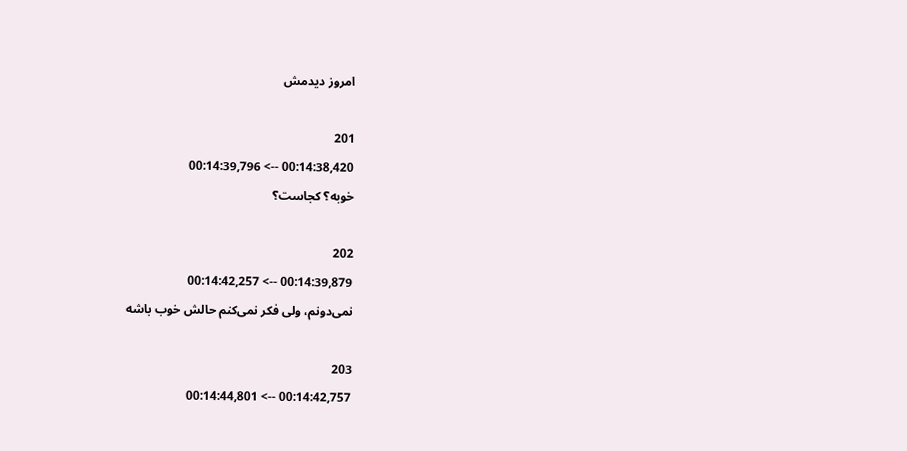امروز دیدمش

201
00:14:38,420 --> 00:14:39,796
خوبه؟ کجاست؟

202
00:14:39,879 --> 00:14:42,257
نمی‌دونم، ولی فکر نمی‌کنم حالش خوب باشه

203
00:14:42,757 --> 00:14:44,801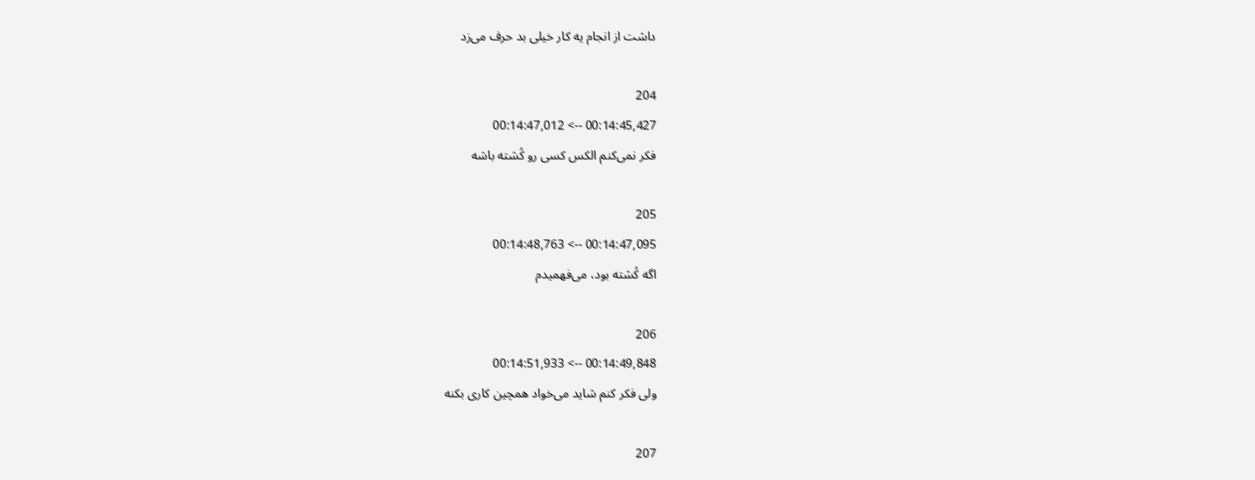داشت از انجام یه کار خیلی بد حرف می‌زد

204
00:14:45,427 --> 00:14:47,012
فکر نمی‌کنم الکس کسی رو کُشته باشه

205
00:14:47,095 --> 00:14:48,763
اگه کُشته بود، می‌فهمیدم

206
00:14:49,848 --> 00:14:51,933
ولی فکر کنم شاید می‌خواد همچین کاری بکنه

207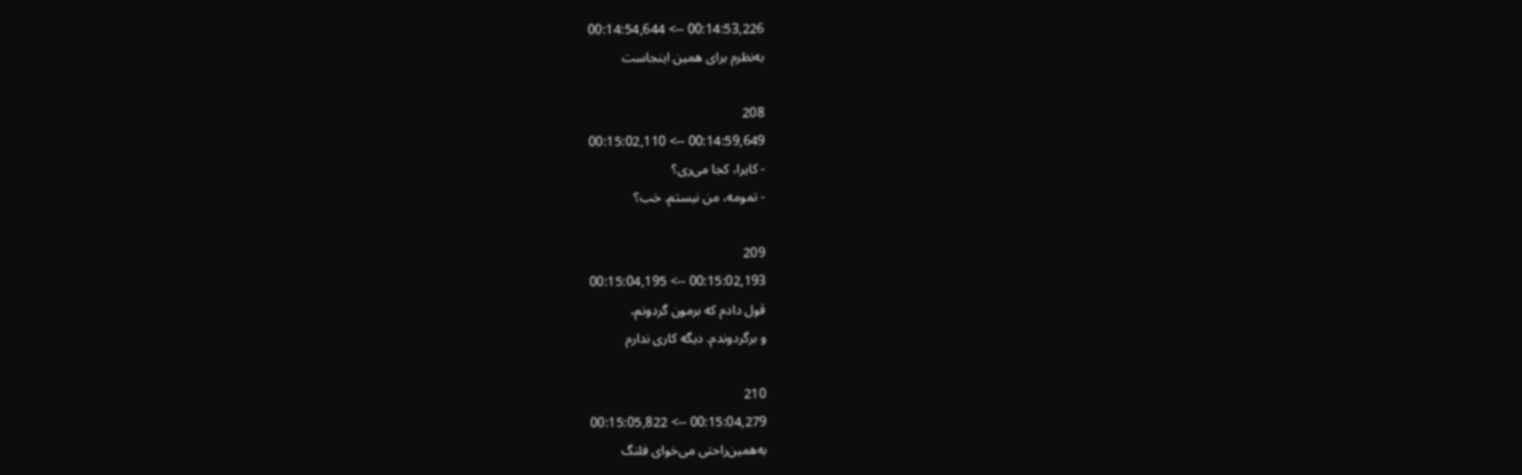00:14:53,226 --> 00:14:54,644
به‌نظرم برای همین اینجاست

208
00:14:59,649 --> 00:15:02,110
- کایرا، کجا می‌ری؟
- تمومه، من نیستم. خب؟

209
00:15:02,193 --> 00:15:04,195
قول دادم که برمون گردونم،
و برگردوندم. دیگه کاری ندارم

210
00:15:04,279 --> 00:15:05,822
به‌همین‌راحتی می‌خوای فلنگ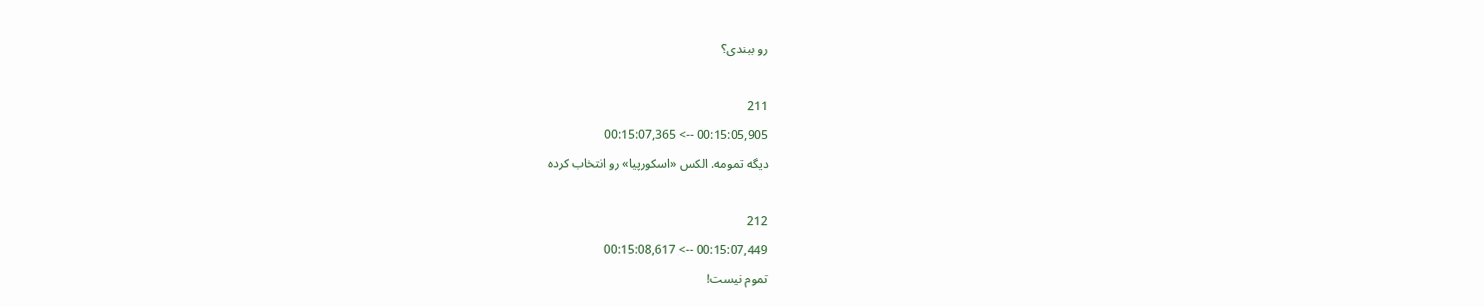رو ببندی؟

211
00:15:05,905 --> 00:15:07,365
دیگه تمومه. الکس «اسکورپیا» رو انتخاب کرده

212
00:15:07,449 --> 00:15:08,617
تموم نیست!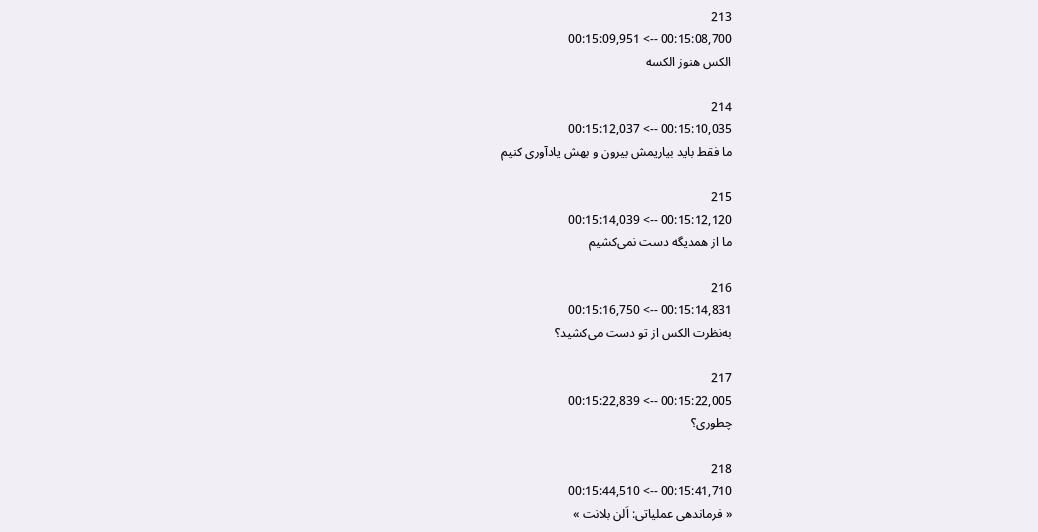213
00:15:08,700 --> 00:15:09,951
الکس هنوز الکسه

214
00:15:10,035 --> 00:15:12,037
ما فقط باید بیاریمش بیرون و بهش یادآوری کنیم

215
00:15:12,120 --> 00:15:14,039
ما از همدیگه دست نمی‌کشیم

216
00:15:14,831 --> 00:15:16,750
به‌نظرت الکس از تو دست می‌کشید؟

217
00:15:22,005 --> 00:15:22,839
چطوری؟

218
00:15:41,710 --> 00:15:44,510
« فرماندهی عملیاتی: اَلن بلانت »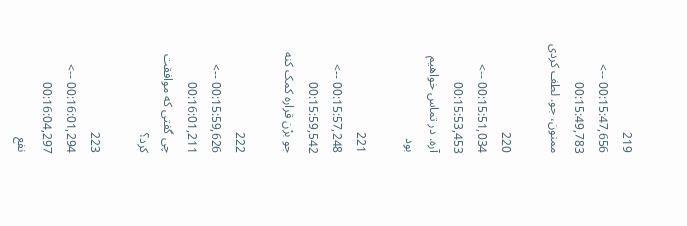219
00:15:47,656 --> 00:15:49,783
ممنون، جو. لطف کردی

220
00:15:51,034 --> 00:15:53,453
آره. در تماس خواهیم بود

221
00:15:57,248 --> 00:15:59,542
جو برْن قراره کمک کنه

222
00:15:59,626 --> 00:16:01,211
چی گفتی که موافقت کرد؟

223
00:16:01,294 --> 00:16:04,297
نفع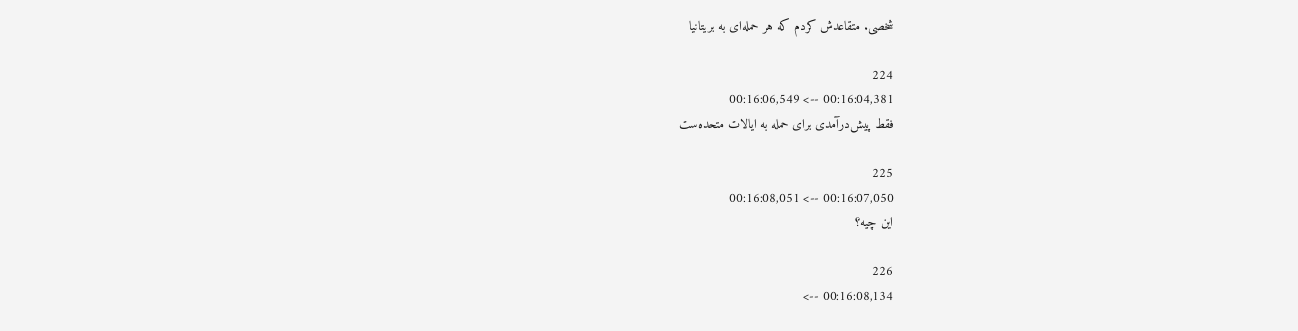شخصی. متقاعدش کردم که هر حمله‌ای به بریتانیا

224
00:16:04,381 --> 00:16:06,549
فقط پیش‌درآمدی برای حمله به ایالات متحده‌ست

225
00:16:07,050 --> 00:16:08,051
این چیه؟

226
00:16:08,134 -->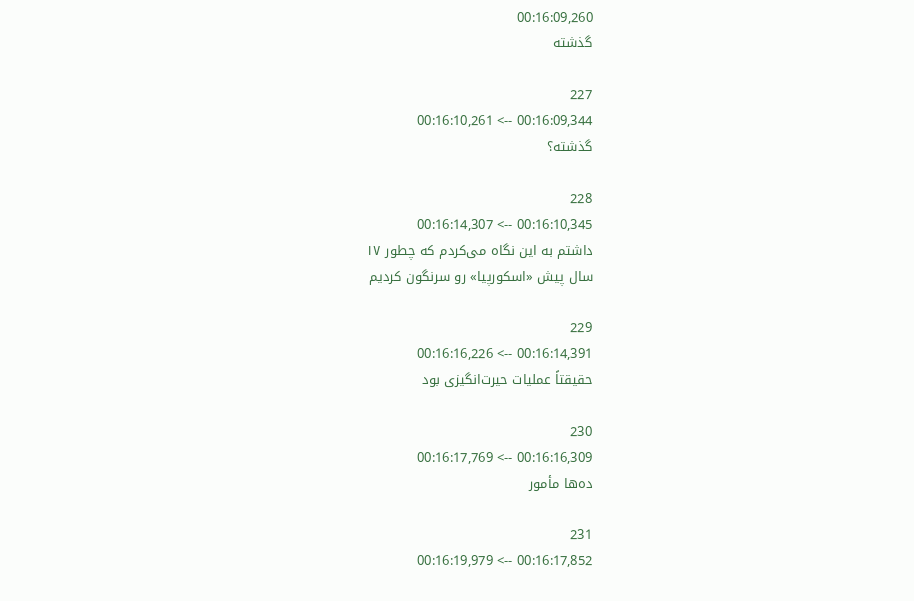00:16:09,260
گذشته

227
00:16:09,344 --> 00:16:10,261
گذشته؟

228
00:16:10,345 --> 00:16:14,307
داشتم به این نگاه می‌کردم که چطور ۱۷
سال پیش «اسکورپیا» رو سرنگون کردیم

229
00:16:14,391 --> 00:16:16,226
حقیقتاً عملیات حیرت‌انگیزی بود

230
00:16:16,309 --> 00:16:17,769
ده‌ها مأمور

231
00:16:17,852 --> 00:16:19,979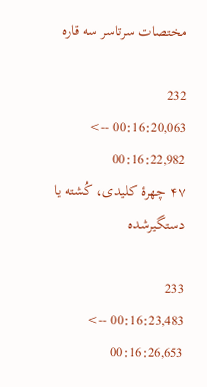مختصات سرتاسر سه قاره

232
00:16:20,063 --> 00:16:22,982
۴۷ چهرۀ کلیدی، کُشته یا دستگیرشده

233
00:16:23,483 --> 00:16:26,653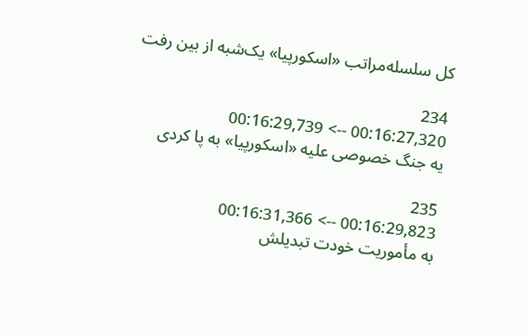کل سلسله‌مراتب «اسکورپیا» یک‌شبه از بین رفت

234
00:16:27,320 --> 00:16:29,739
یه جنگ خصوصی علیه «اسکورپیا» به پا کردی

235
00:16:29,823 --> 00:16:31,366
به مأموریت خودت تبدیلش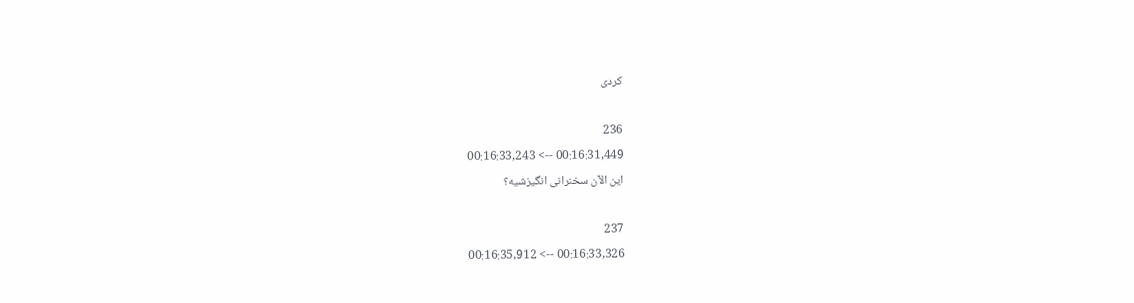کردی

236
00:16:31,449 --> 00:16:33,243
این الآن سخنرانی انگیزشیه؟

237
00:16:33,326 --> 00:16:35,912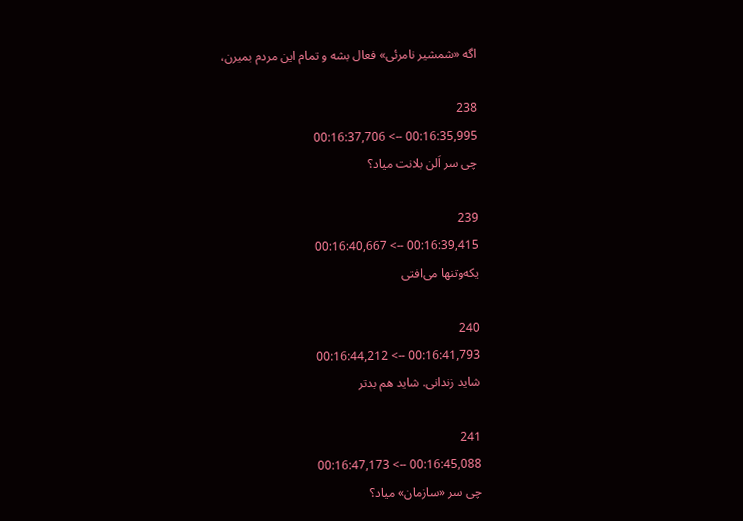اگه «شمشیر نامرئی» فعال بشه و تمام این مردم بمیرن،

238
00:16:35,995 --> 00:16:37,706
چی سر اَلن بلانت میاد؟

239
00:16:39,415 --> 00:16:40,667
یکه‌وتنها می‌افتی

240
00:16:41,793 --> 00:16:44,212
شاید زندانی. شاید هم بدتر

241
00:16:45,088 --> 00:16:47,173
چی سر «سازمان» میاد؟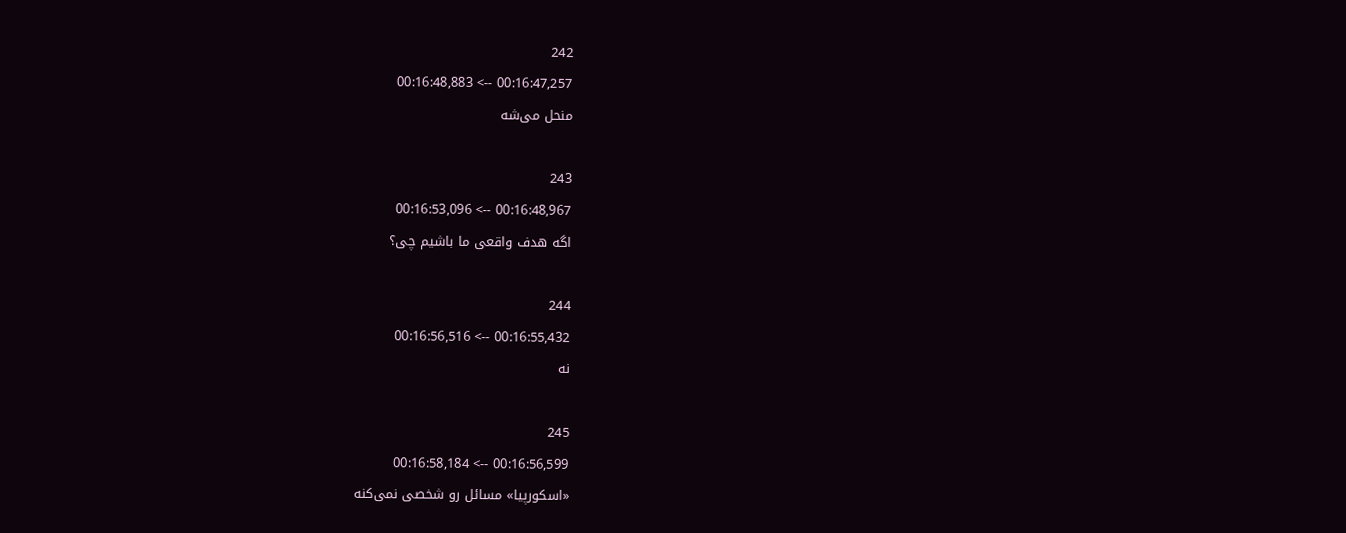242
00:16:47,257 --> 00:16:48,883
منحل می‌شه

243
00:16:48,967 --> 00:16:53,096
اگه هدف واقعی ما باشیم چی؟

244
00:16:55,432 --> 00:16:56,516
نه

245
00:16:56,599 --> 00:16:58,184
«اسکورپیا» مسائل رو شخصی نمی‌کنه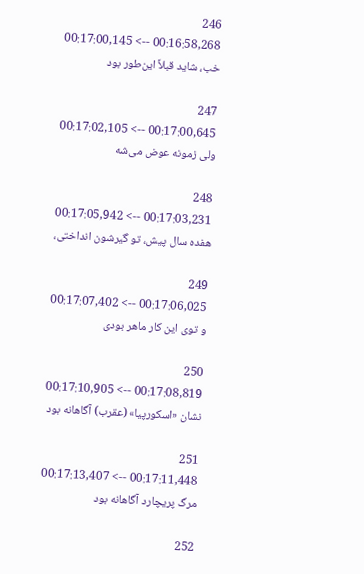246
00:16:58,268 --> 00:17:00,145
خب، شاید قبلاً این‌طور بود

247
00:17:00,645 --> 00:17:02,105
ولی زمونه عوض می‌شه

248
00:17:03,231 --> 00:17:05,942
هفده سال پیش، تو گیرشون انداختی،

249
00:17:06,025 --> 00:17:07,402
و توی این کار ماهر بودی

250
00:17:08,819 --> 00:17:10,905
نشان «اسکورپیا» (عقرب) آگاهانه بود

251
00:17:11,448 --> 00:17:13,407
مرگ پریچارد آگاهانه بود

252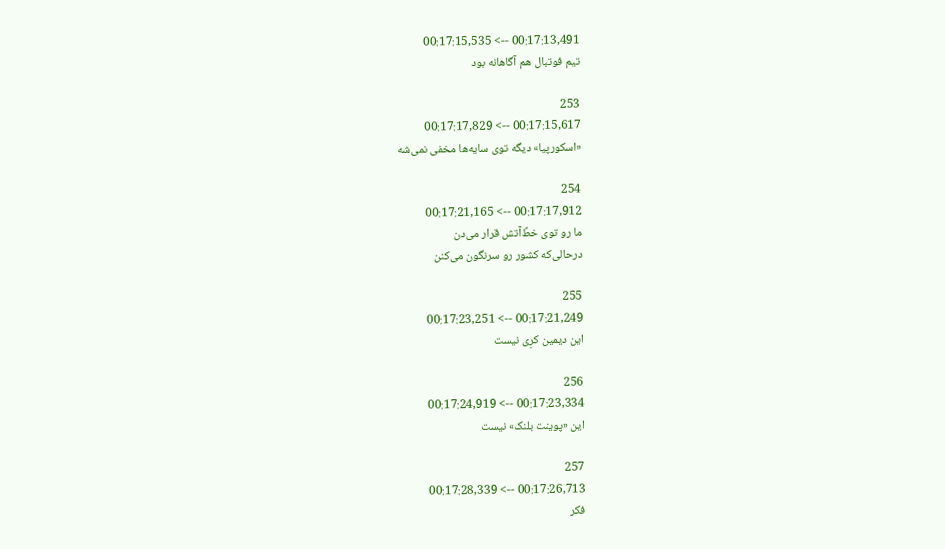00:17:13,491 --> 00:17:15,535
تیم فوتبال هم آگاهانه بود

253
00:17:15,617 --> 00:17:17,829
«اسکورپیا» دیگه توی سایه‌ها مخفی نمی‌شه

254
00:17:17,912 --> 00:17:21,165
ما رو توی خطِّ‌آتش قرار می‌دن
درحالی‌که کشور رو سرنگون می‌کنن

255
00:17:21,249 --> 00:17:23,251
این دیمین کرِی نیست

256
00:17:23,334 --> 00:17:24,919
این «پوینت بلنک» نیست

257
00:17:26,713 --> 00:17:28,339
فکر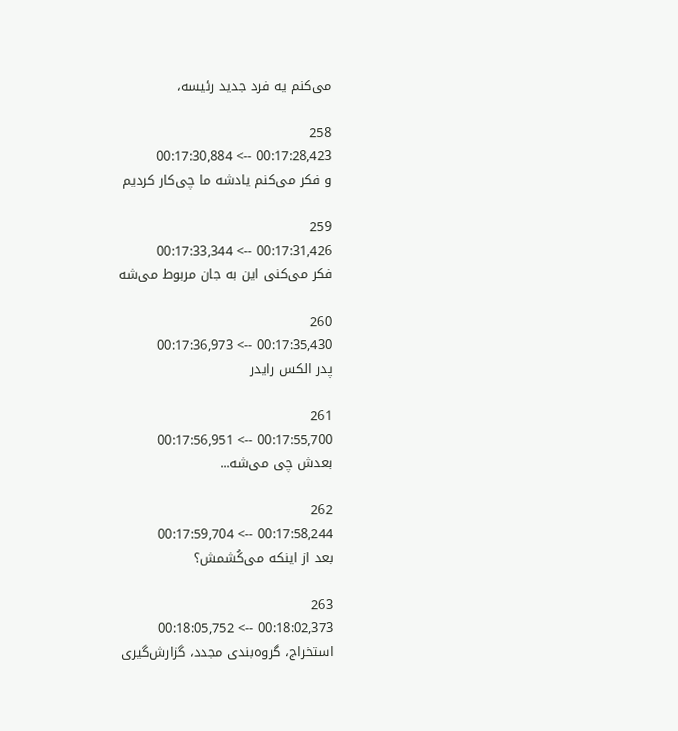می‌کنم یه فرد جدید رئیسه،

258
00:17:28,423 --> 00:17:30,884
و فکر می‌کنم یادشه ما چی‌کار کردیم

259
00:17:31,426 --> 00:17:33,344
فکر می‌کنی این به جان مربوط می‌شه

260
00:17:35,430 --> 00:17:36,973
پدر الکس رایدر

261
00:17:55,700 --> 00:17:56,951
بعدش چی می‌شه...

262
00:17:58,244 --> 00:17:59,704
بعد از اینکه می‌کُشمش؟

263
00:18:02,373 --> 00:18:05,752
استخراج، گروه‌بندی مجدد، گزارش‌گیری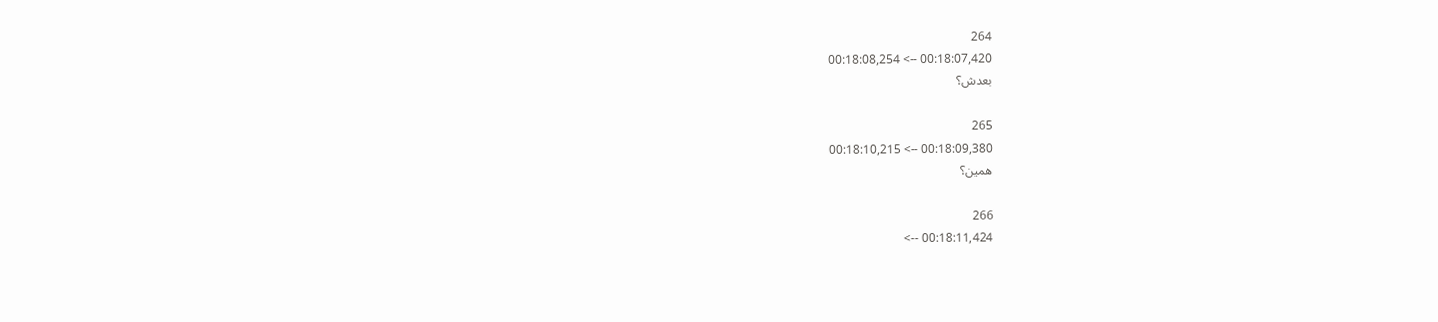264
00:18:07,420 --> 00:18:08,254
بعدش؟

265
00:18:09,380 --> 00:18:10,215
همین؟

266
00:18:11,424 -->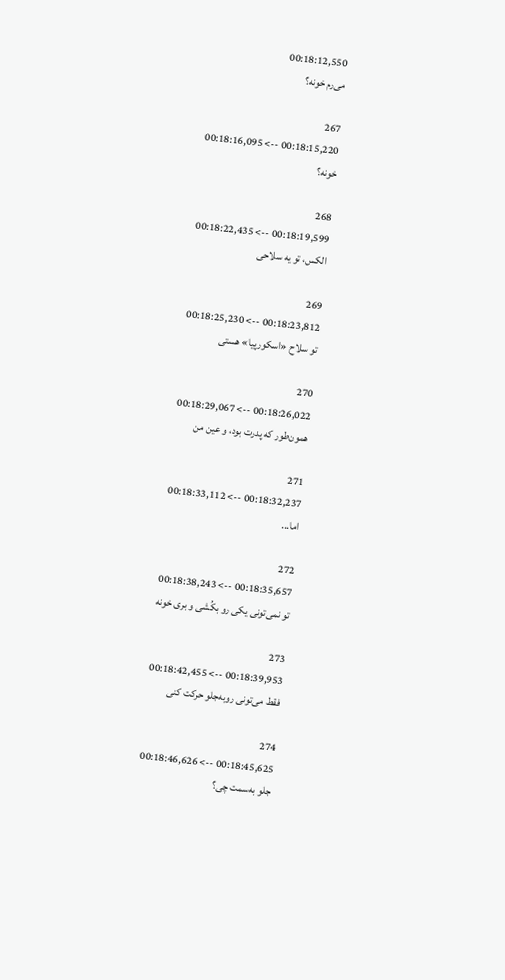00:18:12,550
می‌رم خونه؟

267
00:18:15,220 --> 00:18:16,095
خونه؟

268
00:18:19,599 --> 00:18:22,435
الکس، تو یه سلاحی

269
00:18:23,812 --> 00:18:25,230
تو سلاح «اسکورپیا» هستی

270
00:18:26,022 --> 00:18:29,067
همون‌طور که پدرت بود، و عین من

271
00:18:32,237 --> 00:18:33,112
اما...

272
00:18:35,657 --> 00:18:38,243
تو نمی‌تونی یکی رو بکُشی و بری خونه

273
00:18:39,953 --> 00:18:42,455
فقط می‌تونی روبه‌جلو حرکت کنی

274
00:18:45,625 --> 00:18:46,626
جلو به‌سمت چی؟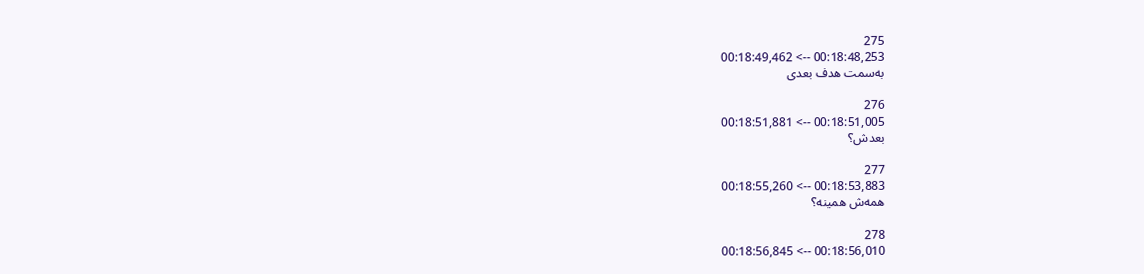275
00:18:48,253 --> 00:18:49,462
به‌سمت هدف بعدی

276
00:18:51,005 --> 00:18:51,881
بعدش؟

277
00:18:53,883 --> 00:18:55,260
همه‌ش همینه؟

278
00:18:56,010 --> 00:18:56,845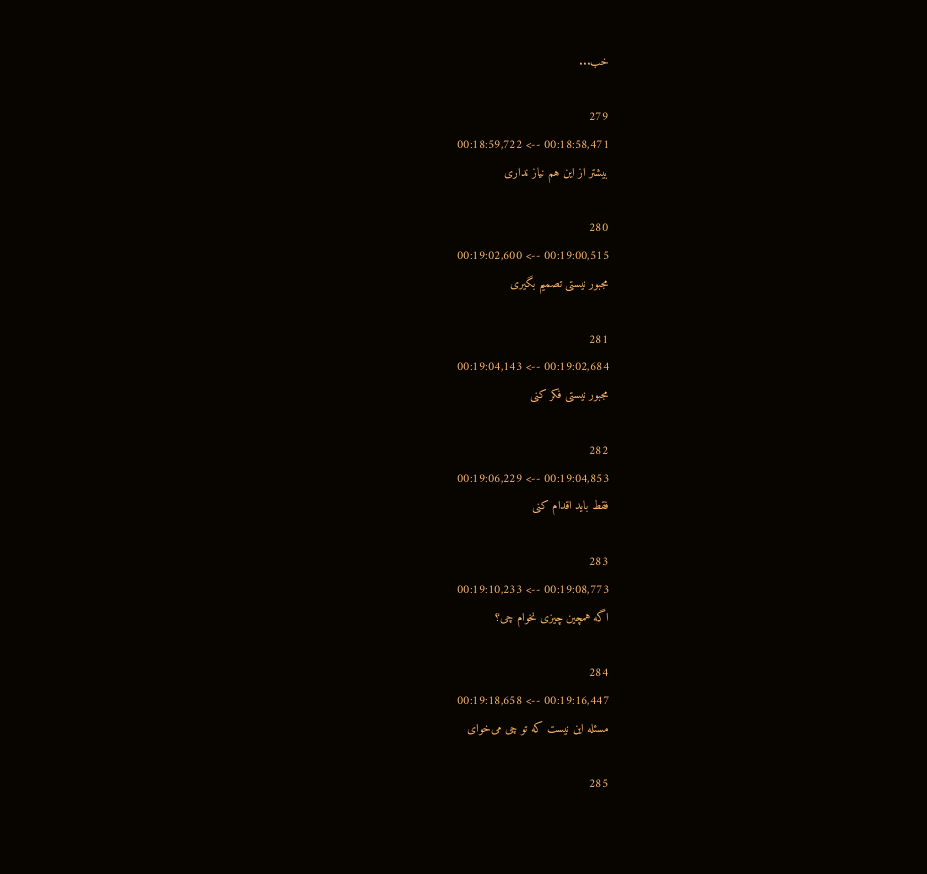خب...

279
00:18:58,471 --> 00:18:59,722
بیشتر از این هم نیاز نداری

280
00:19:00,515 --> 00:19:02,600
مجبور نیستی تصمیم بگیری

281
00:19:02,684 --> 00:19:04,143
مجبور نیستی فکر کنی

282
00:19:04,853 --> 00:19:06,229
فقط باید اقدام کنی

283
00:19:08,773 --> 00:19:10,233
اگه همچین چیزی نخوام چی؟

284
00:19:16,447 --> 00:19:18,658
مسئله این نیست که تو چی می‌خوای

285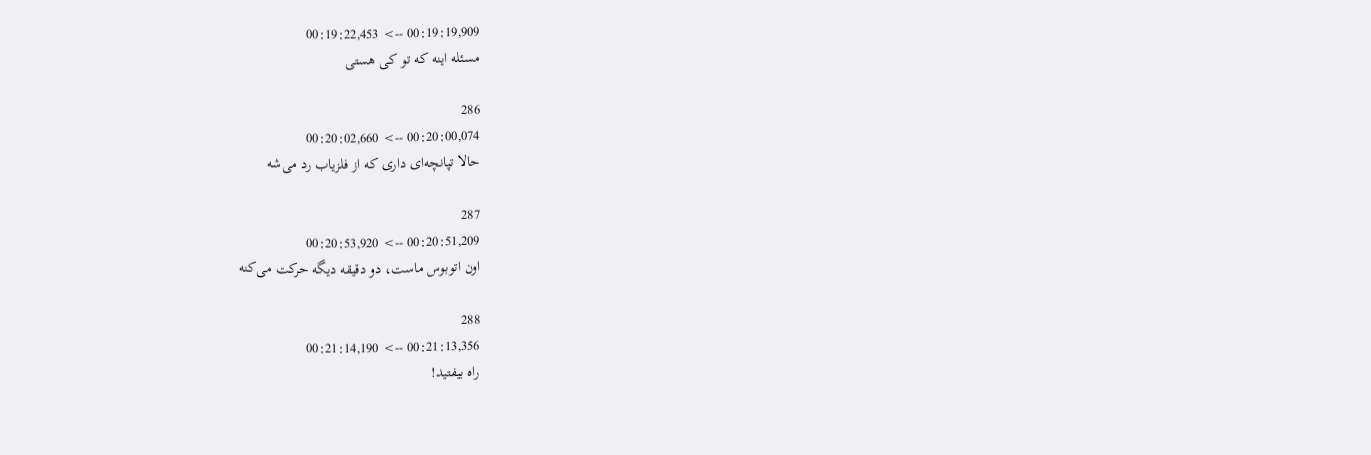00:19:19,909 --> 00:19:22,453
مسئله اینه که تو کی هستی

286
00:20:00,074 --> 00:20:02,660
حالا تپانچه‌ای داری که از فلزیاب رد می‌شه

287
00:20:51,209 --> 00:20:53,920
اون اتوبوس ماست، دو دقیقه دیگه حرکت می‌کنه

288
00:21:13,356 --> 00:21:14,190
راه بیفتید!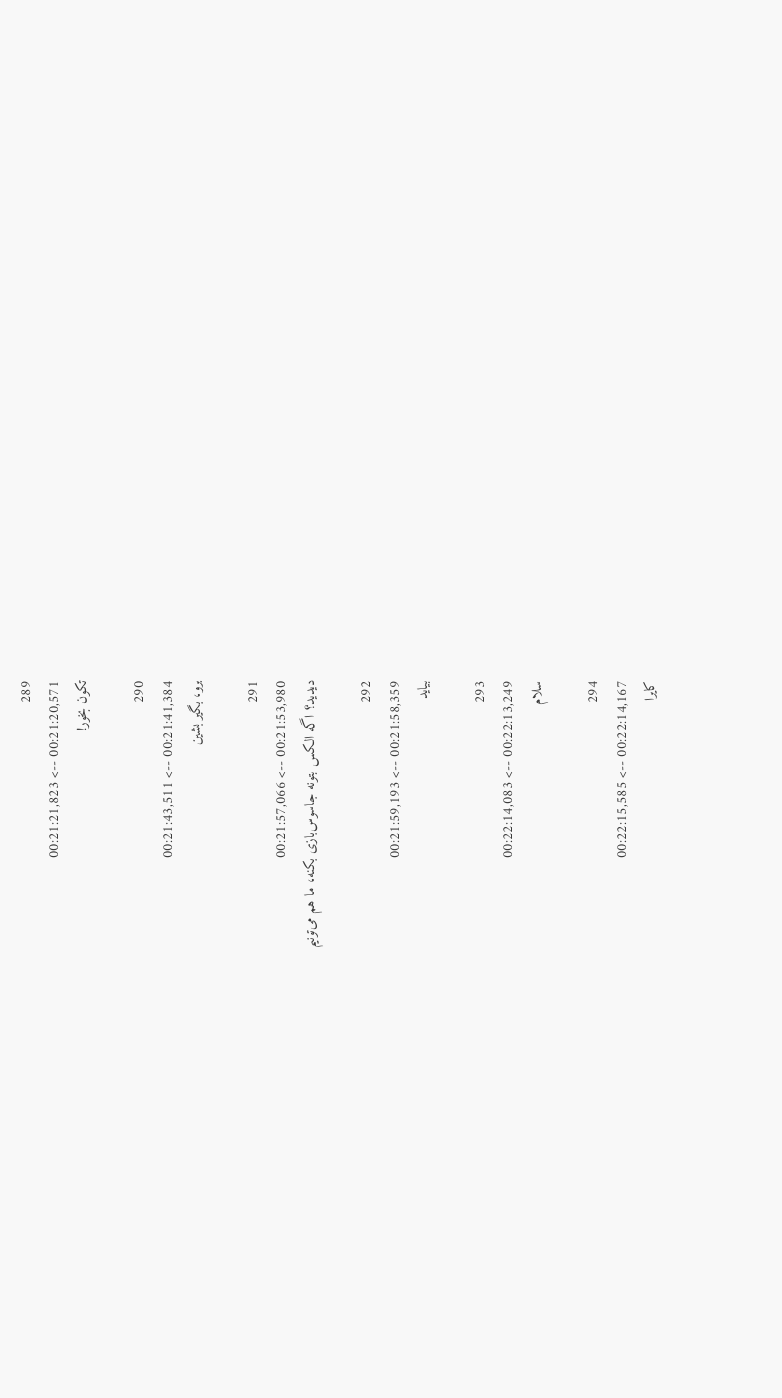289
00:21:20,571 --> 00:21:21,823
تکون بخور!

290
00:21:41,384 --> 00:21:43,511
برو، بگیر بشین

291
00:21:53,980 --> 00:21:57,066
دیدید؟ اگه الکس بتونه جاسوس‌بازی بکنه، ما هم می‌تونیم

292
00:21:58,359 --> 00:21:59,193
بیاید

293
00:22:13,249 --> 00:22:14,083
سلام

294
00:22:14,167 --> 00:22:15,585
کایرا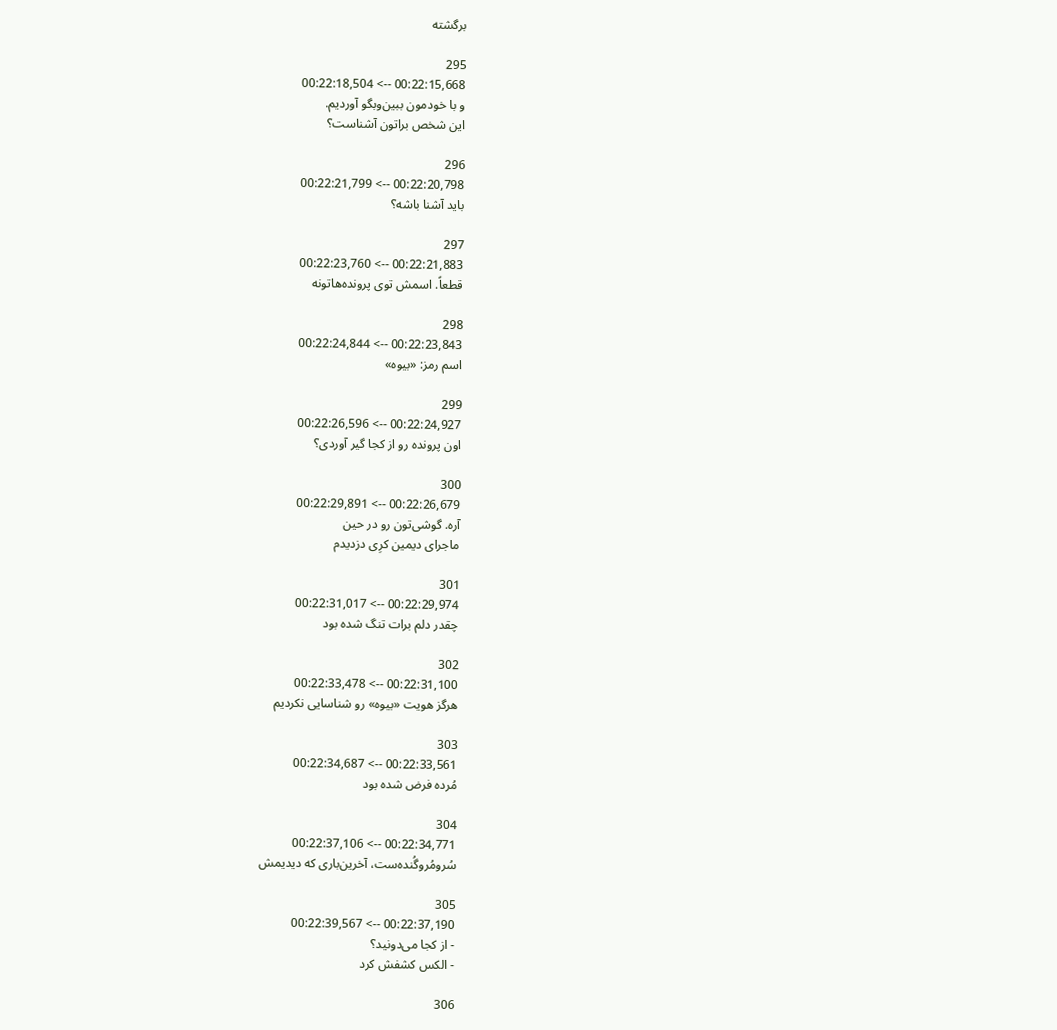برگشته

295
00:22:15,668 --> 00:22:18,504
و با خودمون ببین‌وبگو آوردیم.
این شخص براتون آشناست؟

296
00:22:20,798 --> 00:22:21,799
باید آشنا باشه؟

297
00:22:21,883 --> 00:22:23,760
قطعاً. اسمش توی پرونده‌هاتونه

298
00:22:23,843 --> 00:22:24,844
اسم رمز: «بیوه»

299
00:22:24,927 --> 00:22:26,596
اون پرونده رو از کجا گیر آوردی؟

300
00:22:26,679 --> 00:22:29,891
آره. گوشی‌تون رو در حین
ماجرای دیمین کرِی دزدیدم

301
00:22:29,974 --> 00:22:31,017
چقدر دلم برات تنگ شده بود

302
00:22:31,100 --> 00:22:33,478
هرگز هویت «بیوه» رو شناسایی نکردیم

303
00:22:33,561 --> 00:22:34,687
مُرده فرض شده بود

304
00:22:34,771 --> 00:22:37,106
سُرومُروگُنده‌ست، آخرین‌باری که دیدیمش

305
00:22:37,190 --> 00:22:39,567
- از کجا می‌دونید؟
- الکس کشفش کرد

306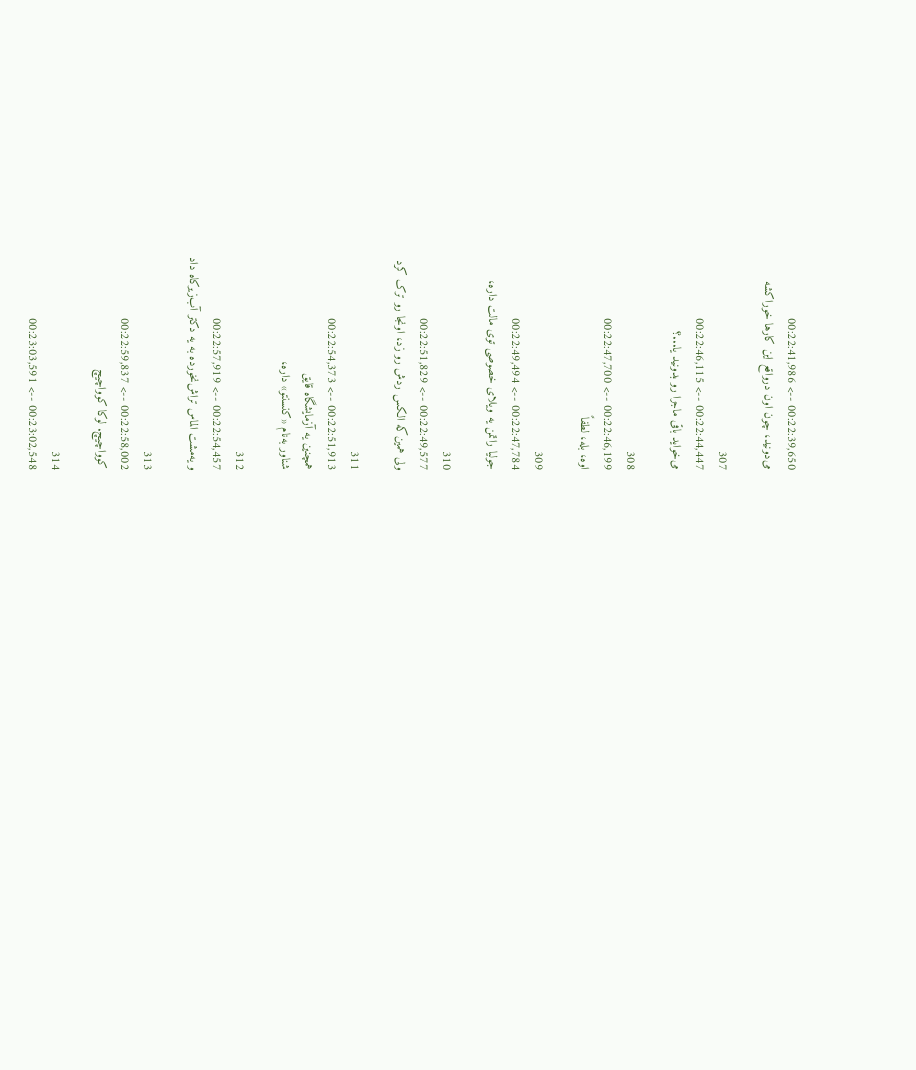00:22:39,650 --> 00:22:41,986
می‌دونید، چون اون درواقع این کارها خوراکشه

307
00:22:44,447 --> 00:22:46,115
می‌خواید باقی ماجرا رو بدونید یا...؟

308
00:22:46,199 --> 00:22:47,700
اوه، بله، لطفاً

309
00:22:47,784 --> 00:22:49,494
جولیا راتمن یه ویلای خصوصی توی مالت داره،

310
00:22:49,577 --> 00:22:51,829
ولی همین‌که الکس ردش رو زد، اونجا رو ترک کرد

311
00:22:51,913 --> 00:22:54,373
همچنین یه آزمایشگاه قایق
شناور به‌نام «کنسنتو» داره،

312
00:22:54,457 --> 00:22:57,919
و یه‌مشت الماس تراش‌نخورده به یه دکتر آب‌زیرکاه داد

313
00:22:58,002 --> 00:22:59,837
کوواچیچ. لوکا کوواچیچ

314
00:23:02,548 --> 00:23:03,591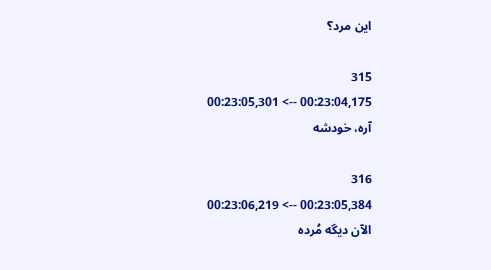این مرد؟

315
00:23:04,175 --> 00:23:05,301
آره، خودشه

316
00:23:05,384 --> 00:23:06,219
الآن دیگه مُرده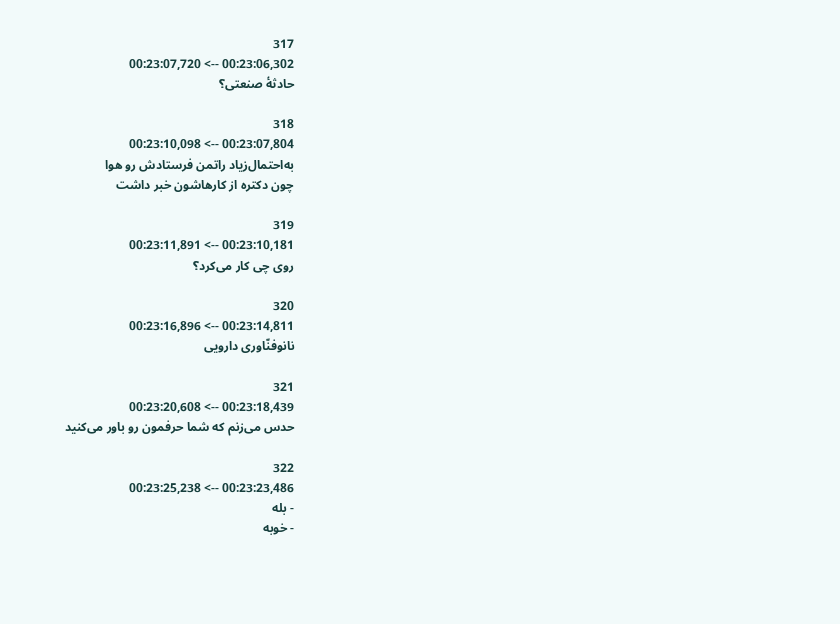317
00:23:06,302 --> 00:23:07,720
حادثۀ صنعتی؟

318
00:23:07,804 --> 00:23:10,098
به‌احتمال‌زیاد راتمن فرستادش رو هوا
چون دکتره از کارهاشون خبر داشت

319
00:23:10,181 --> 00:23:11,891
روی چی کار می‌کرد؟

320
00:23:14,811 --> 00:23:16,896
نانوفنّاوری دارویی

321
00:23:18,439 --> 00:23:20,608
حدس می‌زنم که شما حرفمون رو باور می‌کنید

322
00:23:23,486 --> 00:23:25,238
- بله
- خوبه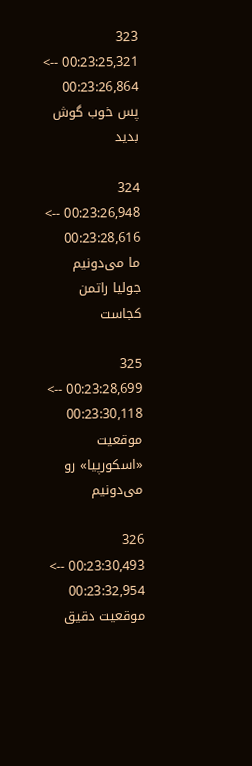323
00:23:25,321 --> 00:23:26,864
پس خوب گوش بدید

324
00:23:26,948 --> 00:23:28,616
ما می‌دونیم جولیا راتمن کجاست

325
00:23:28,699 --> 00:23:30,118
موقعیت «اسکورپیا» رو می‌دونیم

326
00:23:30,493 --> 00:23:32,954
موقعیت دقیق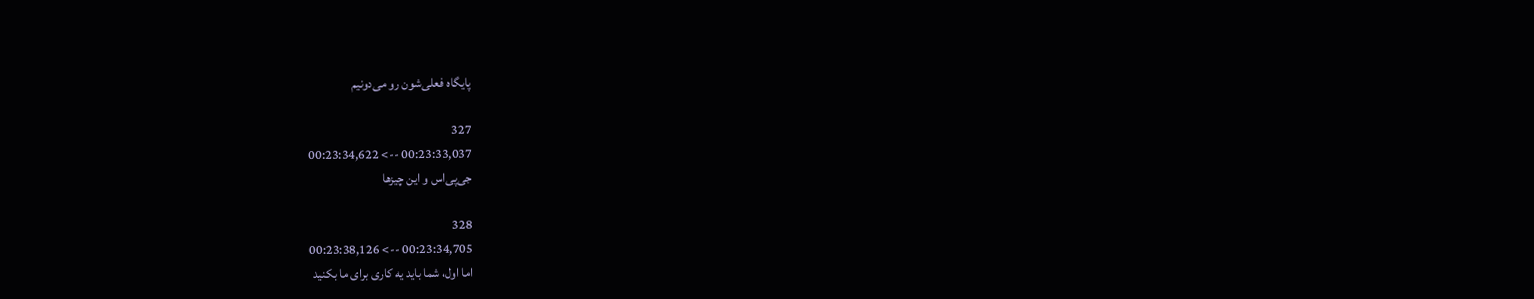پایگاه فعلی‌شون رو می‌دونیم

327
00:23:33,037 --> 00:23:34,622
جی‌پی‌اس و این چیزها

328
00:23:34,705 --> 00:23:38,126
اما اول، شما باید یه کاری برای ما بکنید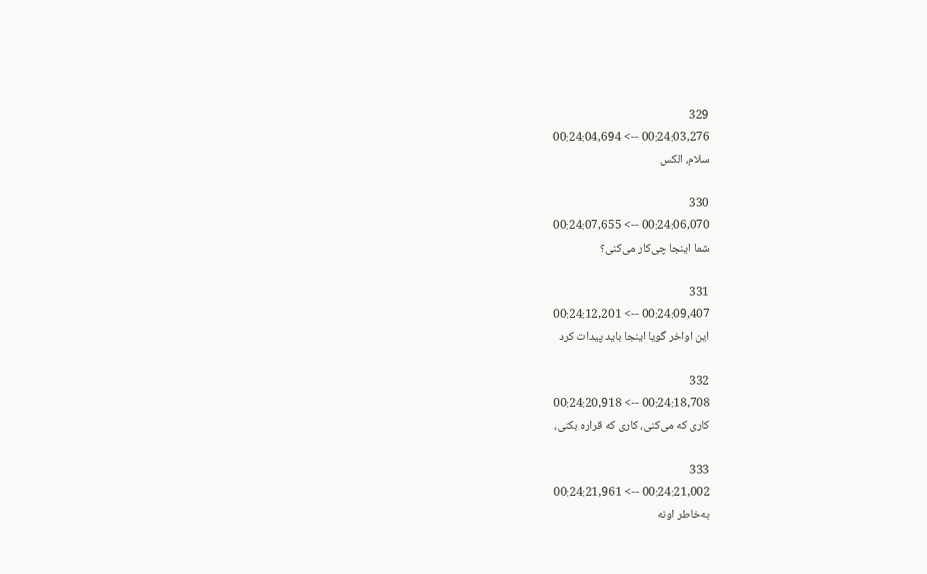329
00:24:03,276 --> 00:24:04,694
سلام، الکس

330
00:24:06,070 --> 00:24:07,655
شما اینجا چی‌کار می‌کنی؟

331
00:24:09,407 --> 00:24:12,201
این اواخر گویا اینجا باید پیدات کرد

332
00:24:18,708 --> 00:24:20,918
کاری که می‌کنی، کاری که قراره بکنی،

333
00:24:21,002 --> 00:24:21,961
به‌خاطر اونه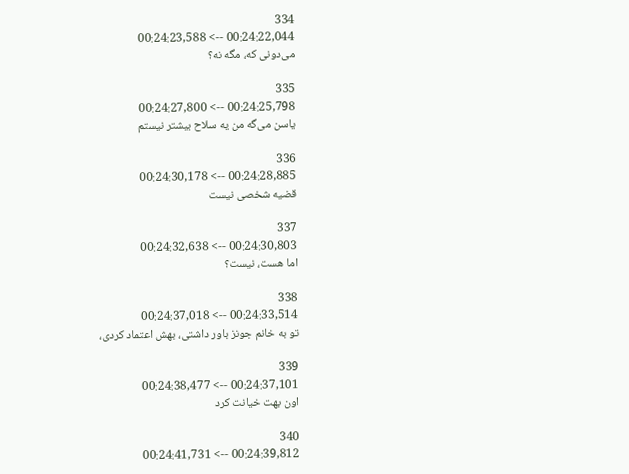334
00:24:22,044 --> 00:24:23,588
می‌دونی که، مگه نه؟

335
00:24:25,798 --> 00:24:27,800
یاسن می‌گه من یه سلاح بیشتر نیستم

336
00:24:28,885 --> 00:24:30,178
قضیه شخصی نیست

337
00:24:30,803 --> 00:24:32,638
اما هست، نیست؟

338
00:24:33,514 --> 00:24:37,018
تو به خانم جونز باور داشتی، بهش اعتماد کردی،

339
00:24:37,101 --> 00:24:38,477
اون بهت خیانت کرد

340
00:24:39,812 --> 00:24:41,731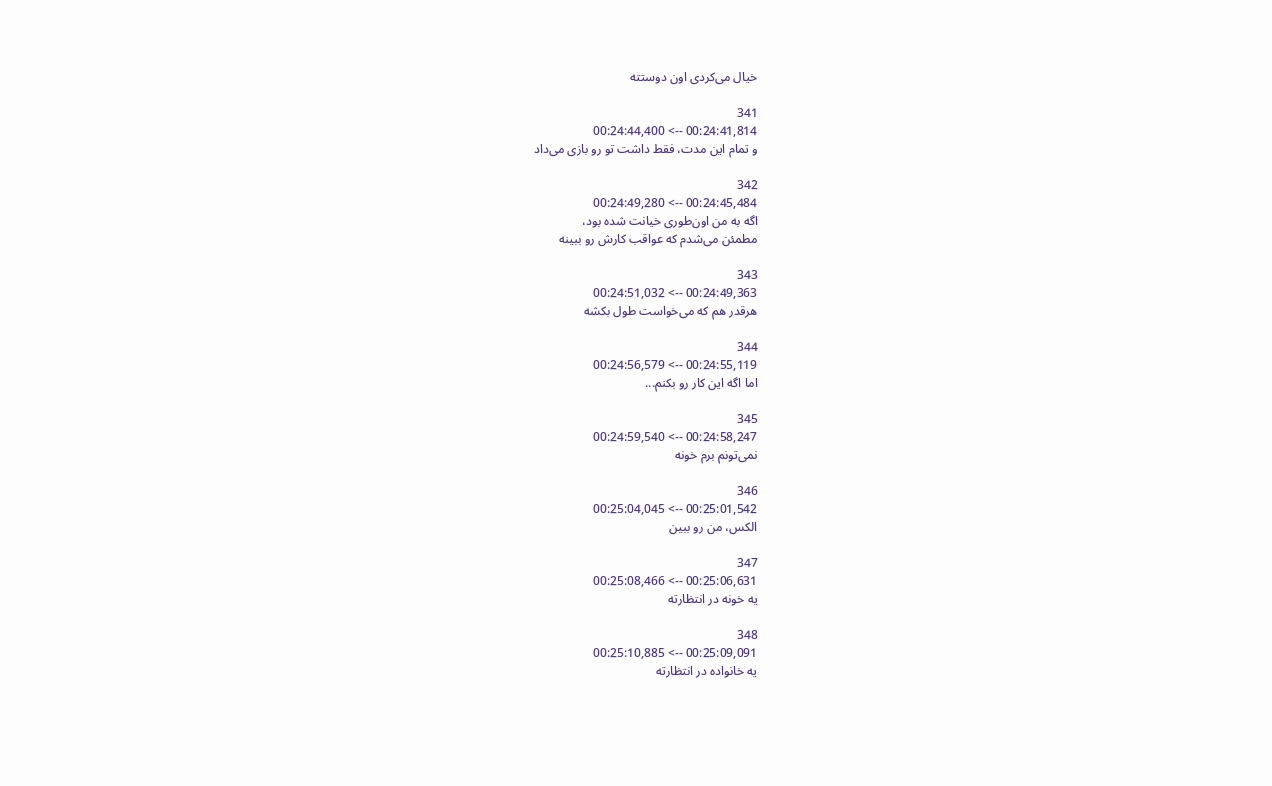خیال می‌کردی اون دوستته

341
00:24:41,814 --> 00:24:44,400
و تمام این مدت، فقط داشت تو رو بازی می‌داد

342
00:24:45,484 --> 00:24:49,280
اگه به من اون‌طوری خیانت شده بود،
مطمئن می‌شدم که عواقب کارش رو ببینه

343
00:24:49,363 --> 00:24:51,032
هرقدر هم که می‌خواست طول بکشه

344
00:24:55,119 --> 00:24:56,579
اما اگه این کار رو بکنم...

345
00:24:58,247 --> 00:24:59,540
نمی‌تونم برم خونه

346
00:25:01,542 --> 00:25:04,045
الکس، من رو ببین

347
00:25:06,631 --> 00:25:08,466
یه خونه در انتظارته

348
00:25:09,091 --> 00:25:10,885
یه خانواده در انتظارته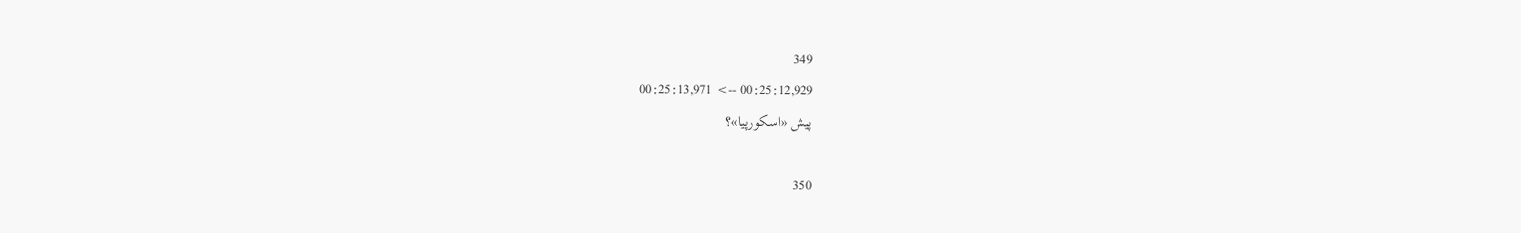349
00:25:12,929 --> 00:25:13,971
پیش «اسکورپیا»؟

350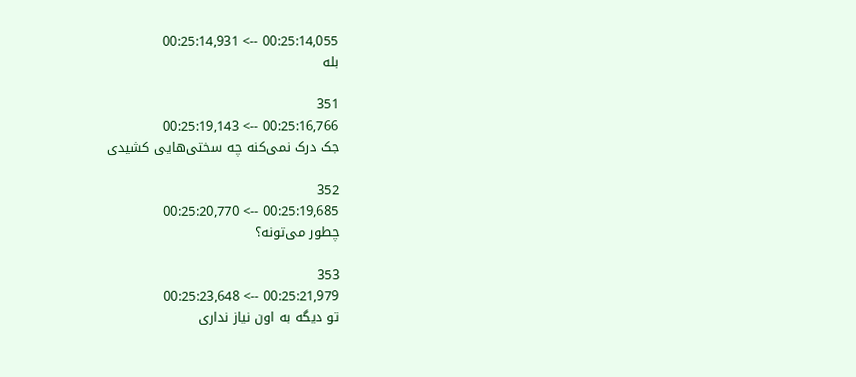00:25:14,055 --> 00:25:14,931
بله

351
00:25:16,766 --> 00:25:19,143
جک درک نمی‌کنه چه سختی‌هایی کشیدی

352
00:25:19,685 --> 00:25:20,770
چطور می‌تونه؟

353
00:25:21,979 --> 00:25:23,648
تو دیگه به اون نیاز نداری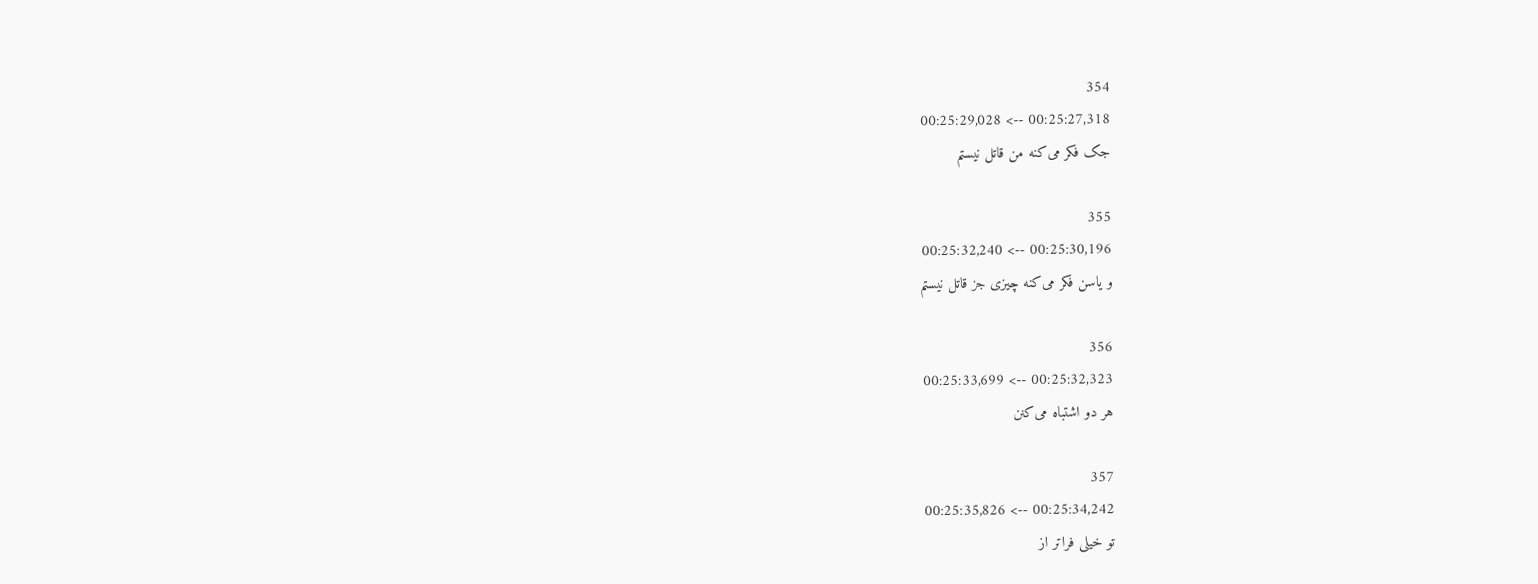354
00:25:27,318 --> 00:25:29,028
جک فکر می‌کنه من قاتل نیستم

355
00:25:30,196 --> 00:25:32,240
و یاسن فکر می‌کنه چیزی جز قاتل نیستم

356
00:25:32,323 --> 00:25:33,699
هر دو اشتباه می‌کنن

357
00:25:34,242 --> 00:25:35,826
تو خیلی فراتر از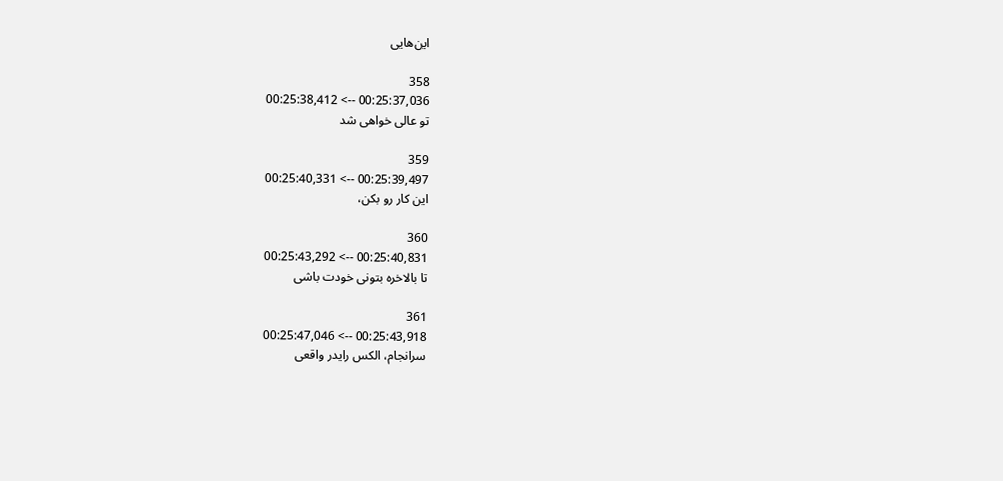این‌هایی

358
00:25:37,036 --> 00:25:38,412
تو عالی خواهی شد

359
00:25:39,497 --> 00:25:40,331
این کار رو بکن،

360
00:25:40,831 --> 00:25:43,292
تا بالاخره بتونی خودت باشی

361
00:25:43,918 --> 00:25:47,046
سرانجام، الکس رایدر واقعی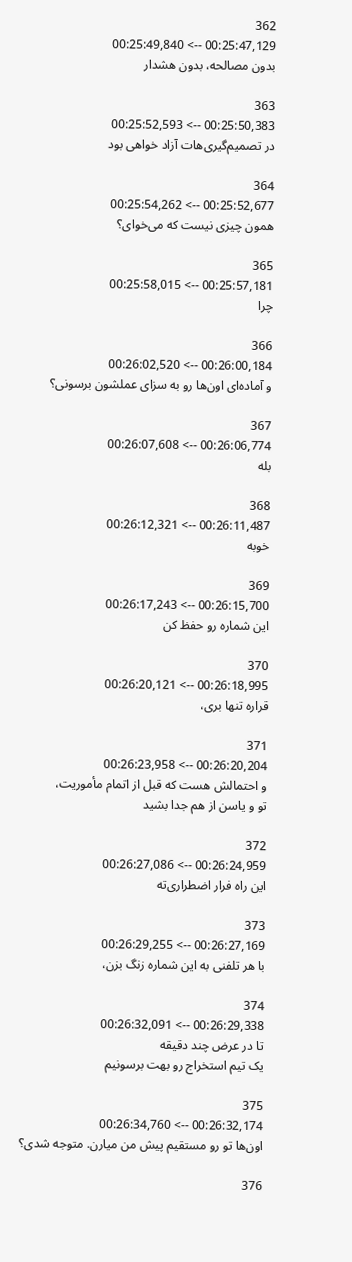362
00:25:47,129 --> 00:25:49,840
بدون مصالحه، بدون هشدار

363
00:25:50,383 --> 00:25:52,593
در تصمیم‌گیری‌هات آزاد خواهی بود

364
00:25:52,677 --> 00:25:54,262
همون چیزی نیست که می‌خوای؟

365
00:25:57,181 --> 00:25:58,015
چرا

366
00:26:00,184 --> 00:26:02,520
و آماده‌ای اون‌ها رو به سزای عملشون برسونی؟

367
00:26:06,774 --> 00:26:07,608
بله

368
00:26:11,487 --> 00:26:12,321
خوبه

369
00:26:15,700 --> 00:26:17,243
این شماره رو حفظ کن

370
00:26:18,995 --> 00:26:20,121
قراره تنها بری،

371
00:26:20,204 --> 00:26:23,958
و احتمالش هست که قبل از اتمام مأموریت،
تو و یاسن از هم جدا بشید

372
00:26:24,959 --> 00:26:27,086
این راه فرار اضطراری‌ته

373
00:26:27,169 --> 00:26:29,255
با هر تلفنی به این شماره زنگ بزن،

374
00:26:29,338 --> 00:26:32,091
تا در عرض چند دقیقه
یک تیم استخراج رو بهت برسونیم

375
00:26:32,174 --> 00:26:34,760
اون‌ها تو رو مستقیم پیش من میارن. متوجه شدی؟

376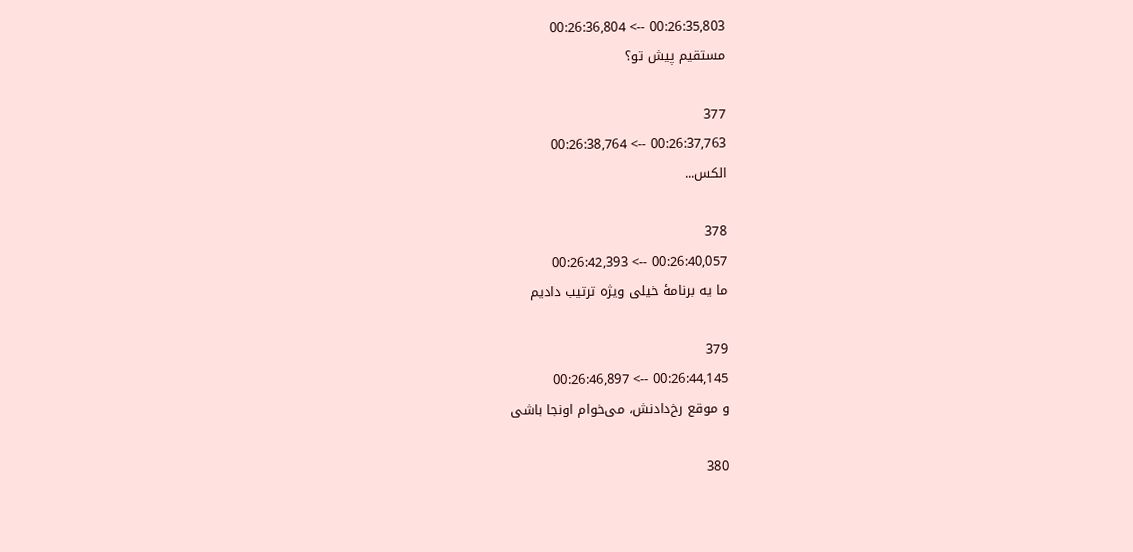00:26:35,803 --> 00:26:36,804
مستقیم پیش تو؟

377
00:26:37,763 --> 00:26:38,764
الکس...

378
00:26:40,057 --> 00:26:42,393
ما یه برنامۀ خیلی ویژه ترتیب دادیم

379
00:26:44,145 --> 00:26:46,897
و موقع رخ‌دادنش، می‌خوام اونجا باشی

380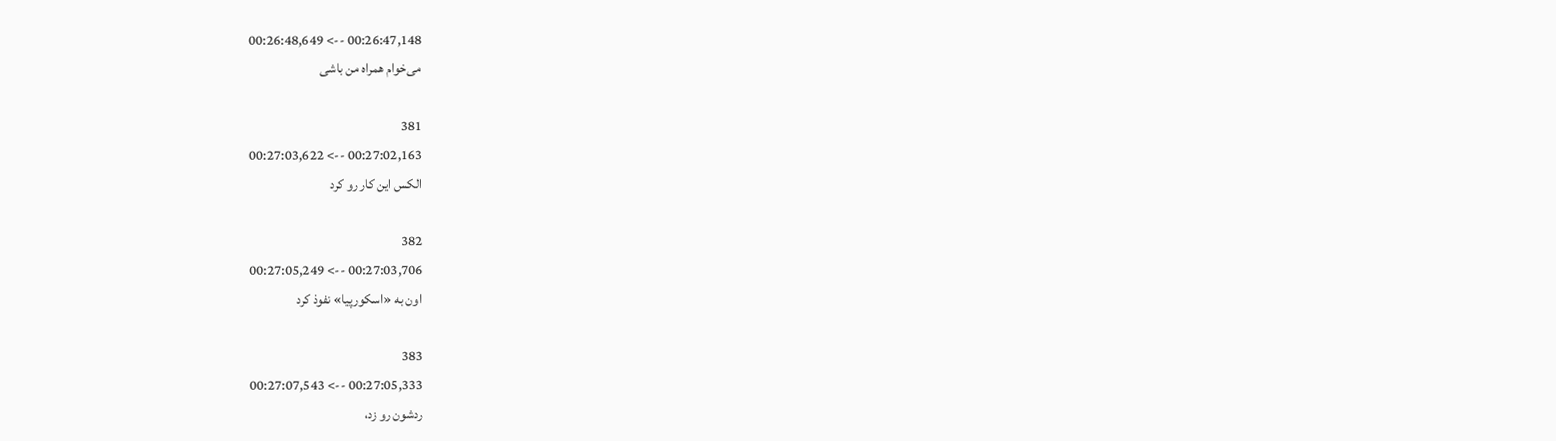00:26:47,148 --> 00:26:48,649
می‌خوام همراه من باشی

381
00:27:02,163 --> 00:27:03,622
الکس این کار رو کرد

382
00:27:03,706 --> 00:27:05,249
اون به «اسکورپیا» نفوذ کرد

383
00:27:05,333 --> 00:27:07,543
ردشون رو زد،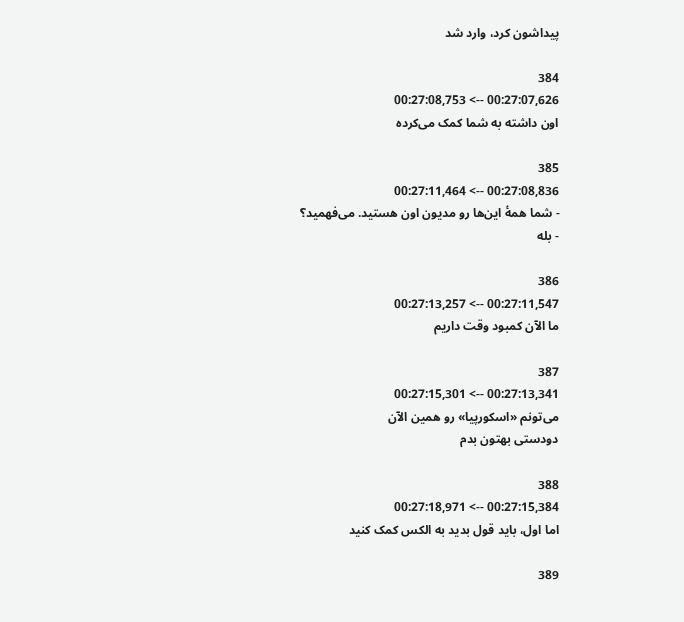پیداشون کرد، وارد شد

384
00:27:07,626 --> 00:27:08,753
اون داشته به شما کمک می‌کرده

385
00:27:08,836 --> 00:27:11,464
- شما همۀ این‌ها رو مدیون اون هستید. می‌فهمید؟
- بله

386
00:27:11,547 --> 00:27:13,257
ما الآن کمبود وقت داریم

387
00:27:13,341 --> 00:27:15,301
می‌تونم «اسکورپیا» رو همین الآن
دودستی بهتون بدم

388
00:27:15,384 --> 00:27:18,971
اما اول، باید قول بدید به الکس کمک کنید

389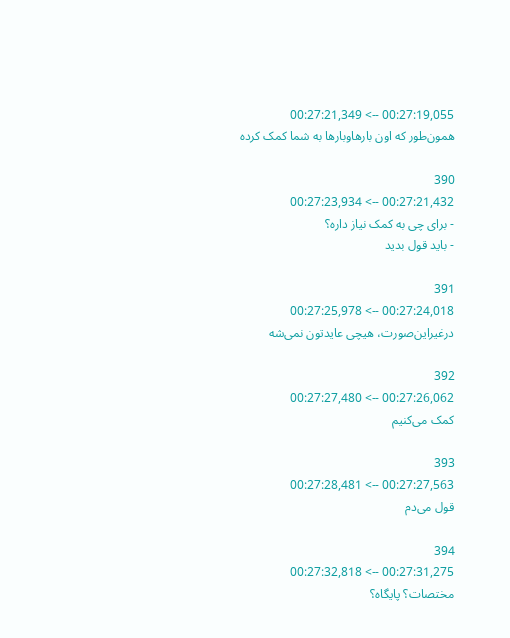00:27:19,055 --> 00:27:21,349
همون‌طور که اون بارهاوبارها به شما کمک کرده

390
00:27:21,432 --> 00:27:23,934
- برای چی به کمک نیاز داره؟
- باید قول بدید

391
00:27:24,018 --> 00:27:25,978
درغیراین‌صورت، هیچی عایدتون نمی‌شه

392
00:27:26,062 --> 00:27:27,480
کمک می‌کنیم

393
00:27:27,563 --> 00:27:28,481
قول می‌دم

394
00:27:31,275 --> 00:27:32,818
مختصات؟ پایگاه؟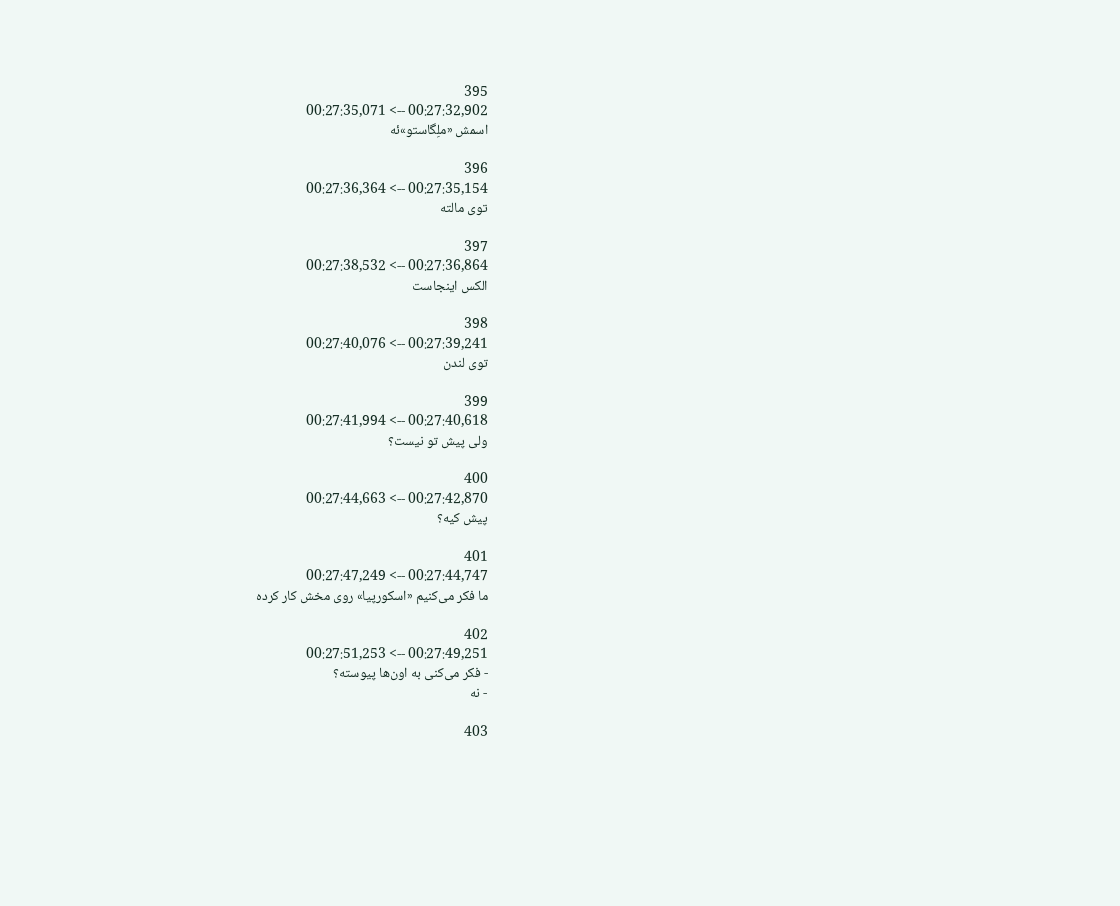395
00:27:32,902 --> 00:27:35,071
اسمش «ملِگاستو»ئه

396
00:27:35,154 --> 00:27:36,364
توی مالته

397
00:27:36,864 --> 00:27:38,532
الکس اینجاست

398
00:27:39,241 --> 00:27:40,076
توی لندن

399
00:27:40,618 --> 00:27:41,994
ولی پیش تو نیست؟

400
00:27:42,870 --> 00:27:44,663
پیش کیه؟

401
00:27:44,747 --> 00:27:47,249
ما فکر می‌کنیم «اسکورپیا» روی مخش کار کرده

402
00:27:49,251 --> 00:27:51,253
- فکر می‌کنی به اون‌ها پیوسته؟
- نه

403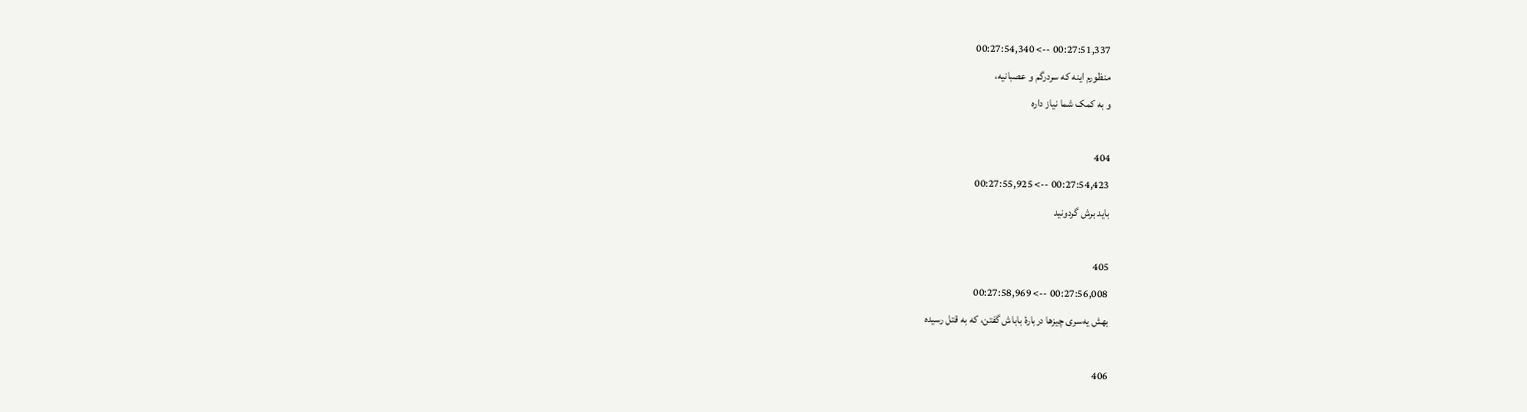00:27:51,337 --> 00:27:54,340
منظورم اینه که سردرگم و عصبانیه،
و به کمک شما نیاز داره

404
00:27:54,423 --> 00:27:55,925
باید برش گردونید

405
00:27:56,008 --> 00:27:58,969
بهش یه‌سری چیزها دربارۀ باباش گفتن، که به قتل رسیده

406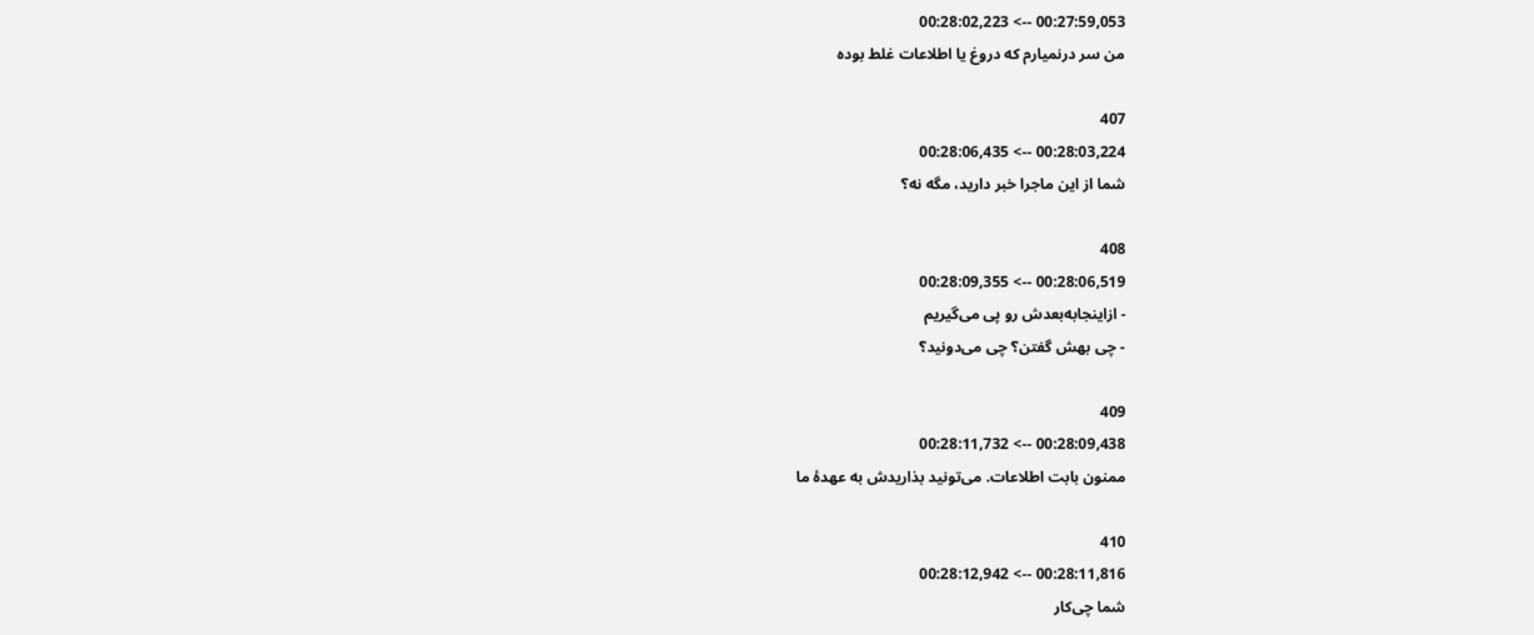00:27:59,053 --> 00:28:02,223
من سر درنمیارم که دروغ یا اطلاعات غلط بوده

407
00:28:03,224 --> 00:28:06,435
شما از این ماجرا خبر دارید، مگه نه؟

408
00:28:06,519 --> 00:28:09,355
- ازاینجابه‌بعدش رو پی می‌گیریم
- چی بهش گفتن؟ چی می‌دونید؟

409
00:28:09,438 --> 00:28:11,732
ممنون بابت اطلاعات. می‌تونید بذاریدش به عهدۀ ما

410
00:28:11,816 --> 00:28:12,942
شما چی‌کار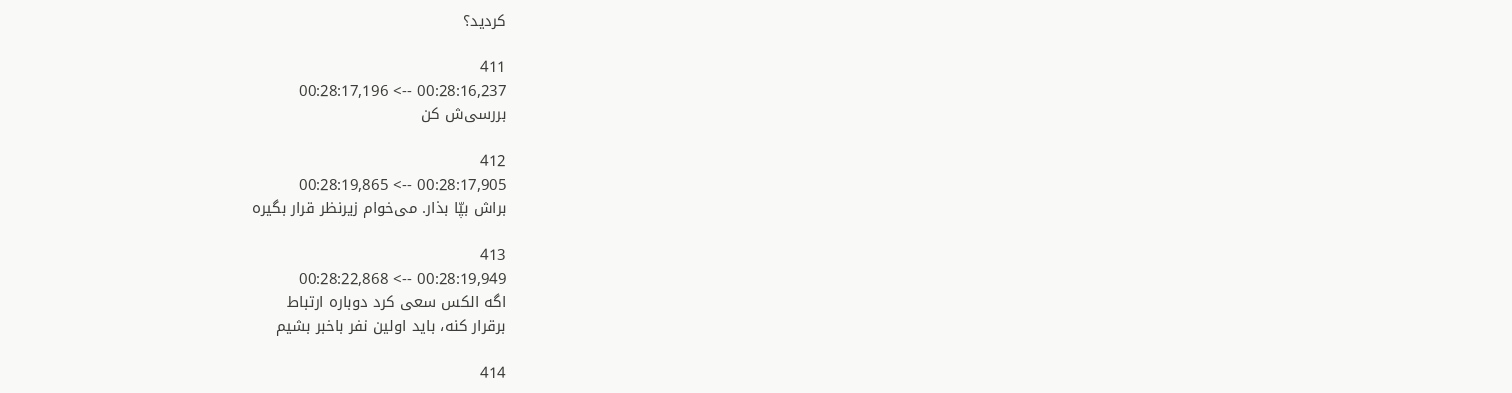کردید؟

411
00:28:16,237 --> 00:28:17,196
بررسی‌ش کن

412
00:28:17,905 --> 00:28:19,865
براش بپّا بذار. می‌خوام زیرنظر قرار بگیره

413
00:28:19,949 --> 00:28:22,868
اگه الکس سعی کرد دوباره ارتباط
برقرار کنه، باید اولین نفر باخبر بشیم

414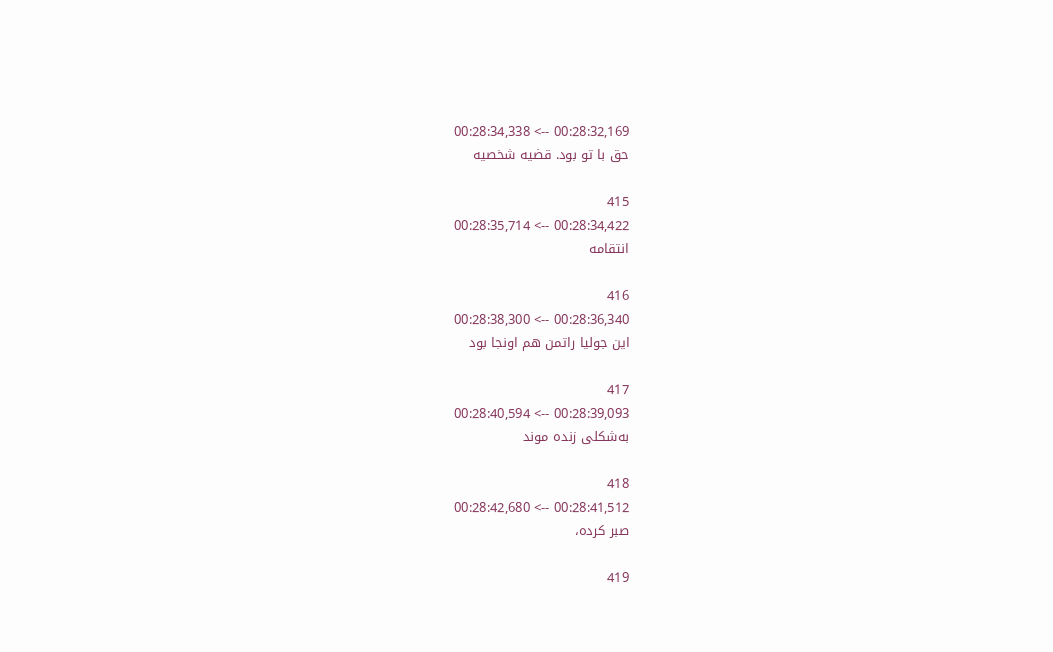00:28:32,169 --> 00:28:34,338
حق با تو بود. قضیه شخصیه

415
00:28:34,422 --> 00:28:35,714
انتقامه

416
00:28:36,340 --> 00:28:38,300
این جولیا راتمن هم اونجا بود

417
00:28:39,093 --> 00:28:40,594
به‌شکلی زنده موند

418
00:28:41,512 --> 00:28:42,680
صبر کرده،

419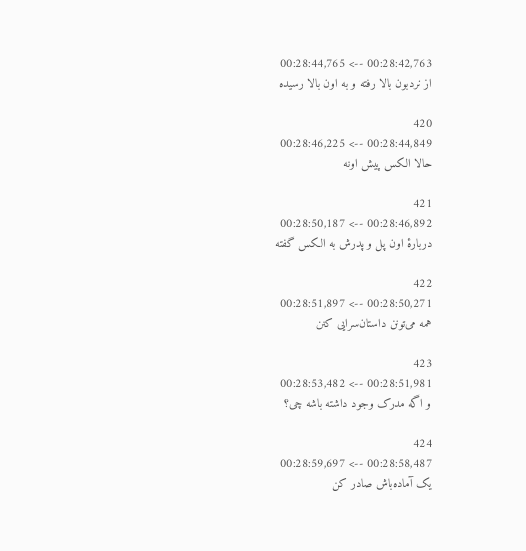00:28:42,763 --> 00:28:44,765
از نردبون بالا رفته و به اون بالا رسیده

420
00:28:44,849 --> 00:28:46,225
حالا الکس پیش اونه

421
00:28:46,892 --> 00:28:50,187
دربارۀ اون پل و پدرش به الکس گفته

422
00:28:50,271 --> 00:28:51,897
همه می‌تونن داستان‌سرایی کنن

423
00:28:51,981 --> 00:28:53,482
و اگه مدرک وجود داشته باشه چی؟

424
00:28:58,487 --> 00:28:59,697
یک آماده‌باش صادر کن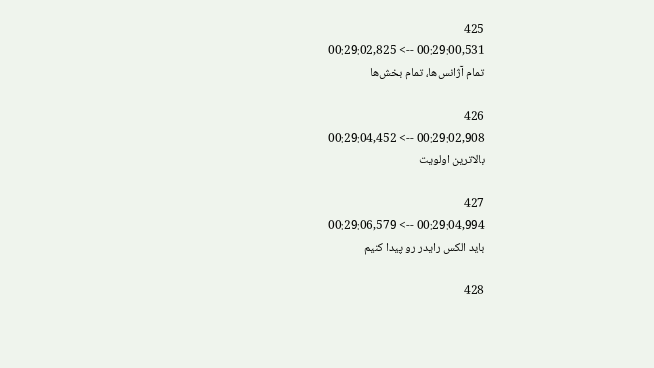425
00:29:00,531 --> 00:29:02,825
تمام آژانس‌ها، تمام بخش‌ها

426
00:29:02,908 --> 00:29:04,452
بالاترین اولویت

427
00:29:04,994 --> 00:29:06,579
باید الکس رایدر رو پیدا کنیم

428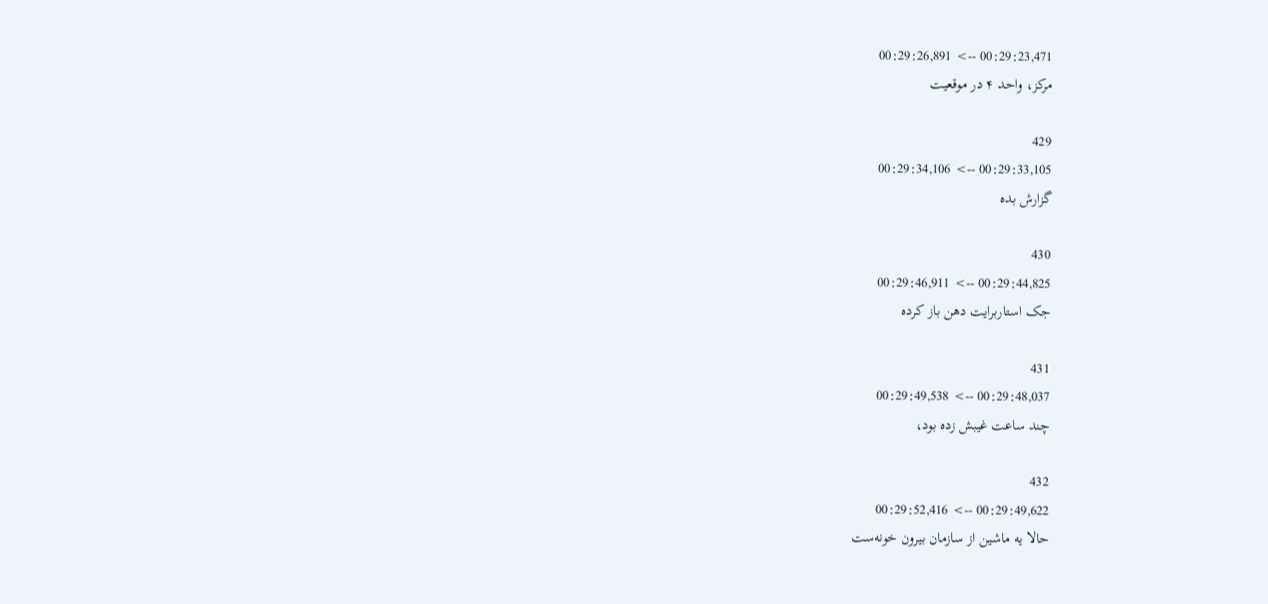00:29:23,471 --> 00:29:26,891
مرکز، واحد ۴ در موقعیت

429
00:29:33,105 --> 00:29:34,106
گزارش بده

430
00:29:44,825 --> 00:29:46,911
جک استاربرایت دهن باز کرده

431
00:29:48,037 --> 00:29:49,538
چند ساعت غیبش زده بود،

432
00:29:49,622 --> 00:29:52,416
حالا یه ماشین از سازمان بیرون خونه‌ست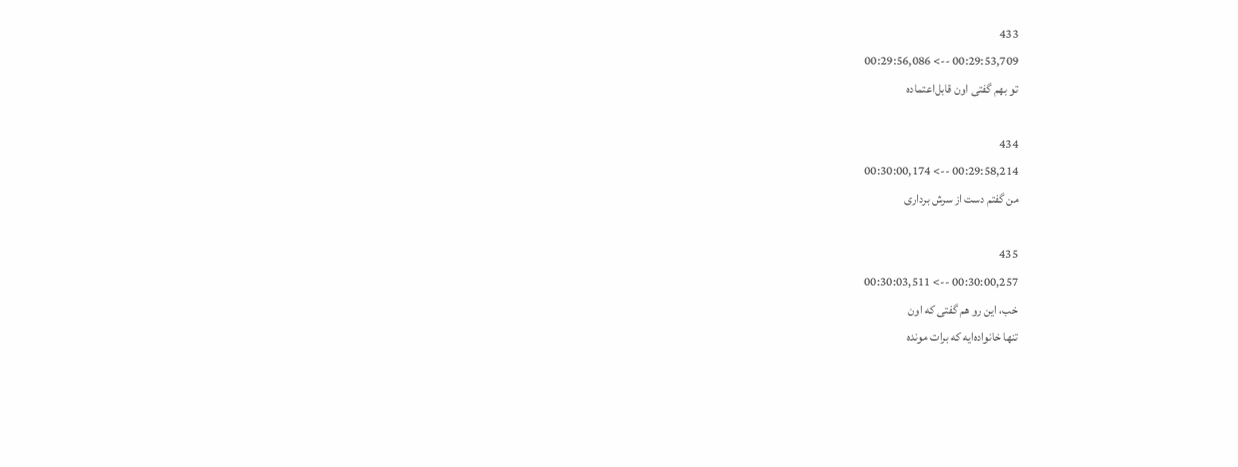433
00:29:53,709 --> 00:29:56,086
تو بهم گفتی اون قابل‌اعتماده

434
00:29:58,214 --> 00:30:00,174
من گفتم دست از سرش برداری

435
00:30:00,257 --> 00:30:03,511
خب، این رو هم گفتی که اون
تنها خانواده‌ایه که برات مونده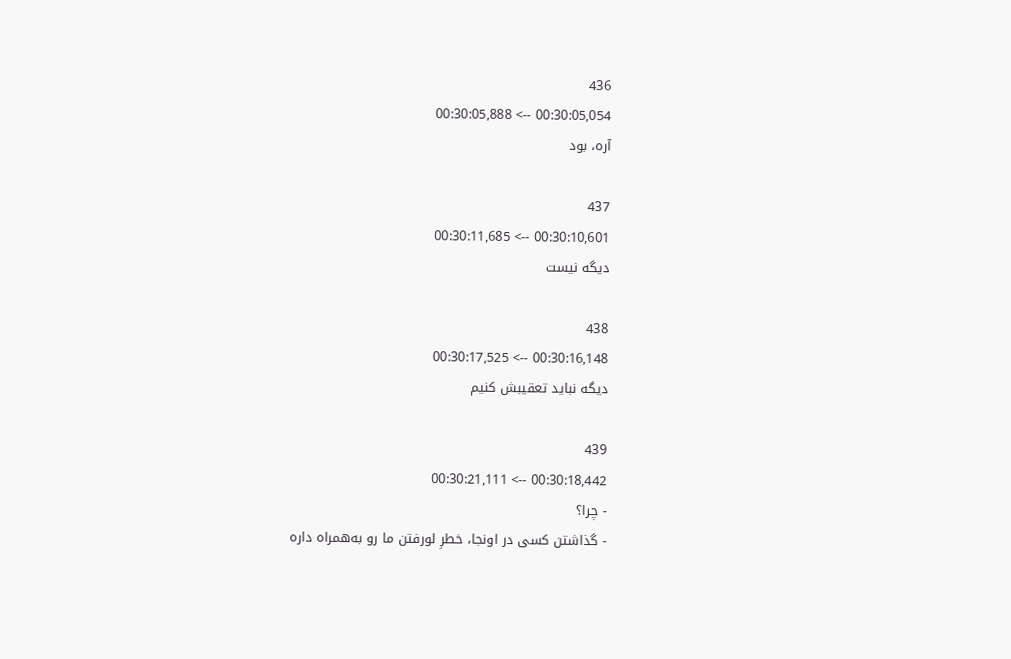436
00:30:05,054 --> 00:30:05,888
آره، بود

437
00:30:10,601 --> 00:30:11,685
دیگه نیست

438
00:30:16,148 --> 00:30:17,525
دیگه نباید تعقیبش کنیم

439
00:30:18,442 --> 00:30:21,111
- چرا؟
- گذاشتن کسی در اونجا، خطرِ لورفتن ما رو به‌همراه داره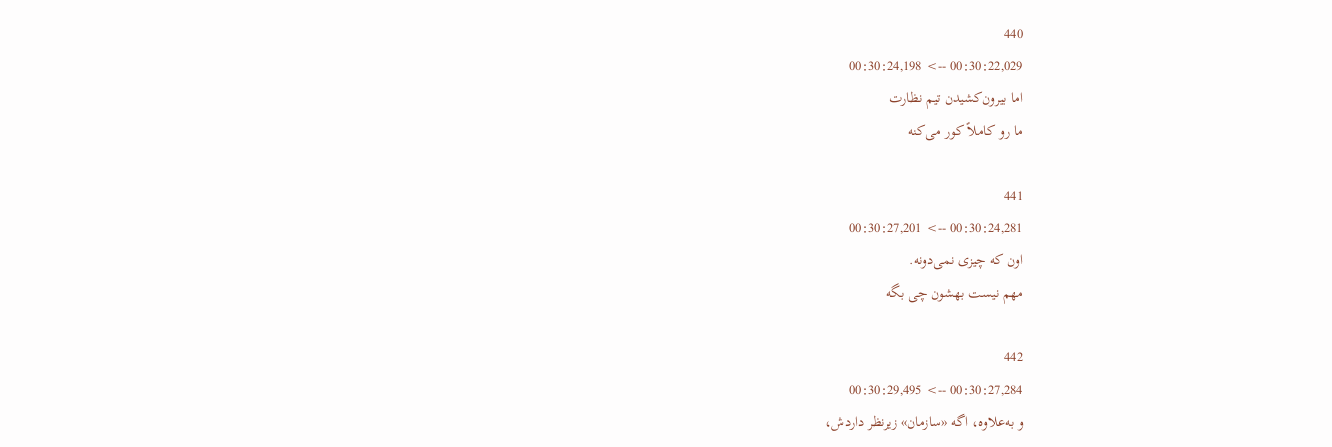440
00:30:22,029 --> 00:30:24,198
اما بیرون‌کشیدن تیم نظارت
ما رو کاملاً کور می‌کنه

441
00:30:24,281 --> 00:30:27,201
اون که چیزی نمی‌دونه.
مهم نیست بهشون چی بگه

442
00:30:27,284 --> 00:30:29,495
و به‌علاوه، اگه «سازمان» زیرنظر داردش،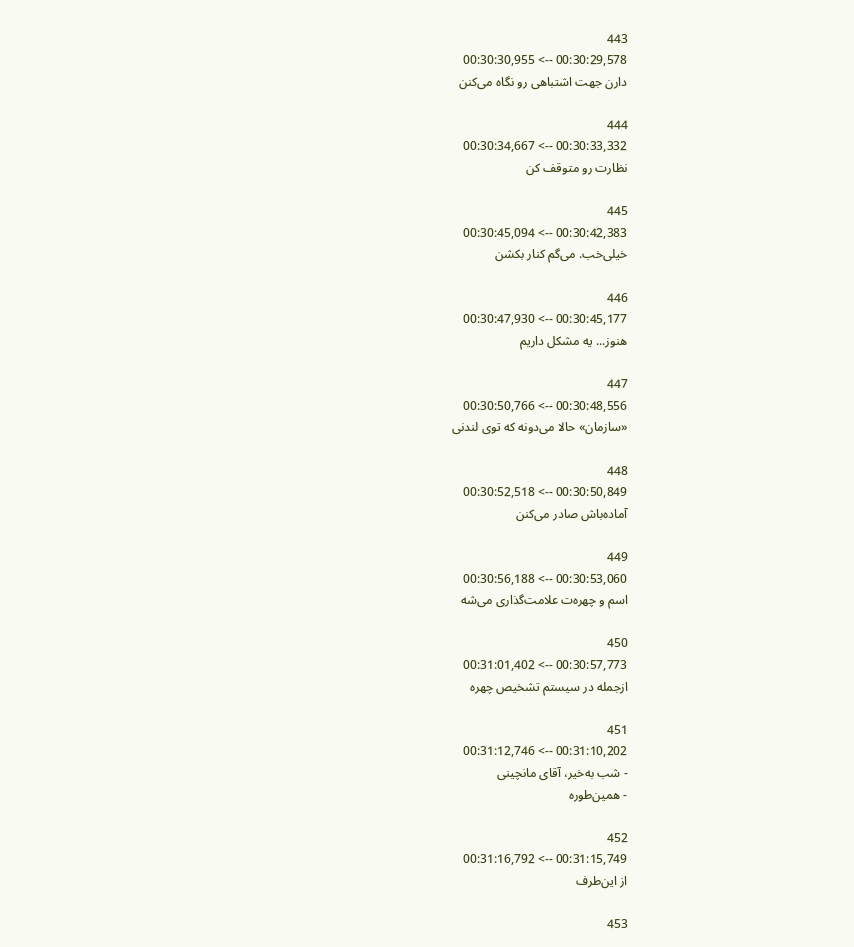443
00:30:29,578 --> 00:30:30,955
دارن جهت اشتباهی رو نگاه می‌کنن

444
00:30:33,332 --> 00:30:34,667
نظارت رو متوقف کن

445
00:30:42,383 --> 00:30:45,094
خیلی‌خب. می‌گم کنار بکشن

446
00:30:45,177 --> 00:30:47,930
هنوز... یه مشکل داریم

447
00:30:48,556 --> 00:30:50,766
«سازمان» حالا می‌دونه که توی لندنی

448
00:30:50,849 --> 00:30:52,518
آماده‌باش صادر می‌کنن

449
00:30:53,060 --> 00:30:56,188
اسم و چهره‌ت علامت‌گذاری می‌شه

450
00:30:57,773 --> 00:31:01,402
ازجمله در سیستم تشخیص چهره

451
00:31:10,202 --> 00:31:12,746
- شب به‌خیر، آقای مانچینی
- همین‌طوره

452
00:31:15,749 --> 00:31:16,792
از این‌طرف

453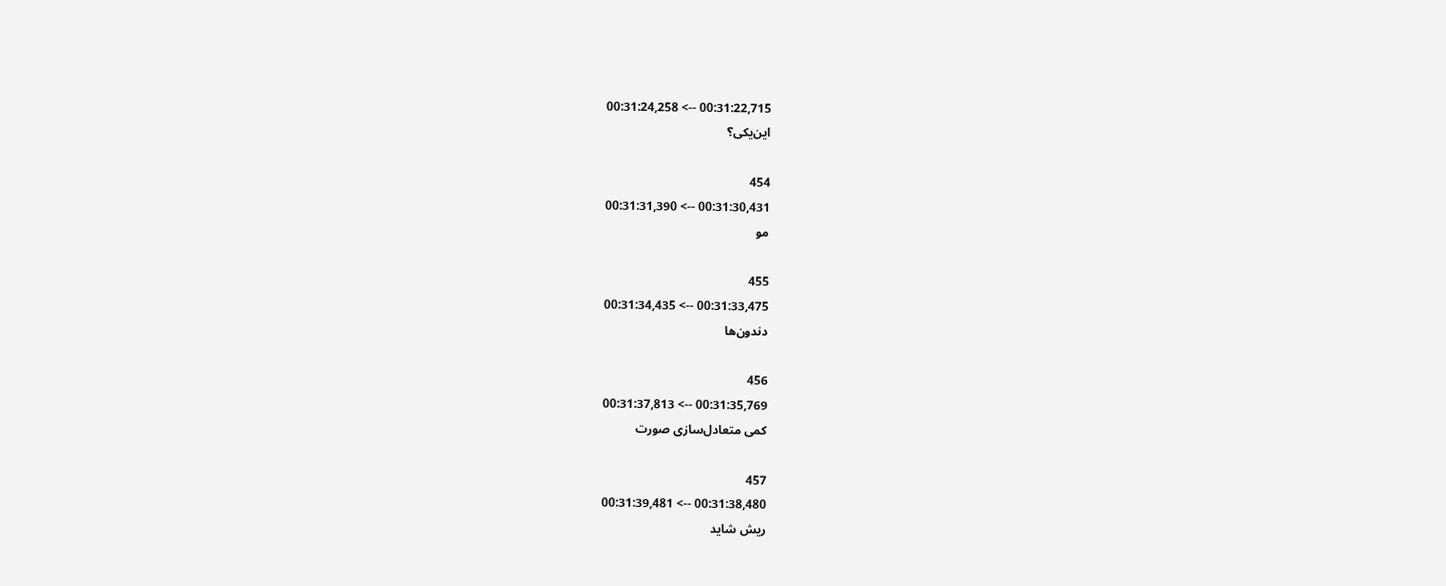00:31:22,715 --> 00:31:24,258
این‌یکی؟

454
00:31:30,431 --> 00:31:31,390
مو

455
00:31:33,475 --> 00:31:34,435
دندون‌ها

456
00:31:35,769 --> 00:31:37,813
کمی متعادل‌سازی صورت

457
00:31:38,480 --> 00:31:39,481
ریش شاید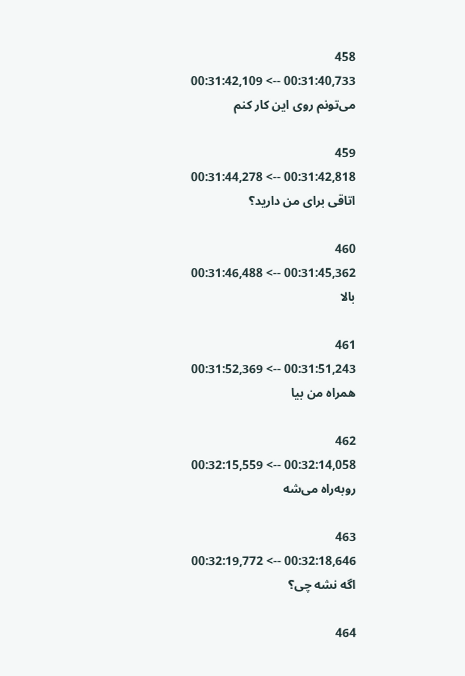458
00:31:40,733 --> 00:31:42,109
می‌تونم روی این کار کنم

459
00:31:42,818 --> 00:31:44,278
اتاقی برای من دارید؟

460
00:31:45,362 --> 00:31:46,488
بالا

461
00:31:51,243 --> 00:31:52,369
همراه من بیا

462
00:32:14,058 --> 00:32:15,559
روبه‌راه می‌شه

463
00:32:18,646 --> 00:32:19,772
اگه نشه چی؟

464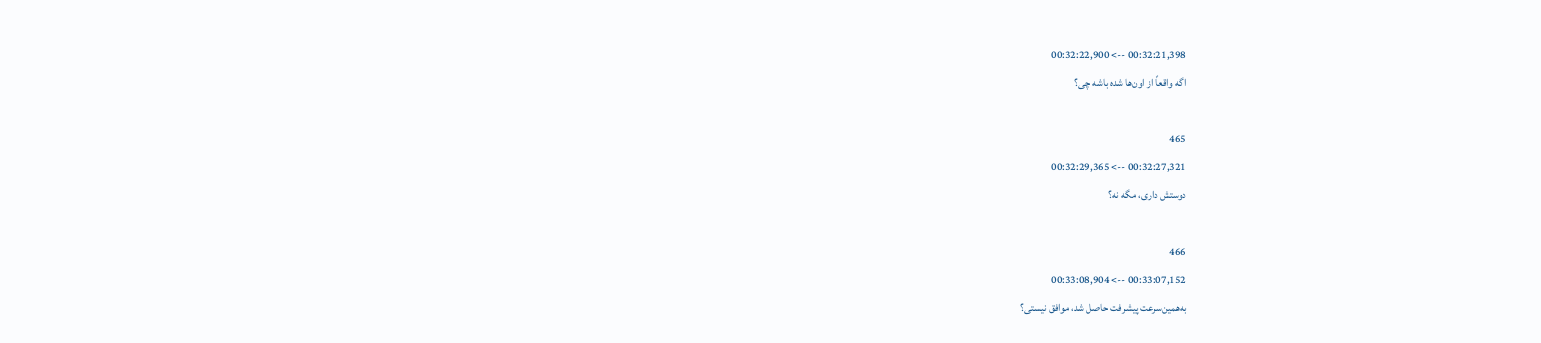00:32:21,398 --> 00:32:22,900
اگه واقعاً از اون‌ها شده باشه چی؟

465
00:32:27,321 --> 00:32:29,365
دوستش داری، مگه نه؟

466
00:33:07,152 --> 00:33:08,904
به‌همین‌سرعت پیشرفت حاصل شد، موافق نیستی؟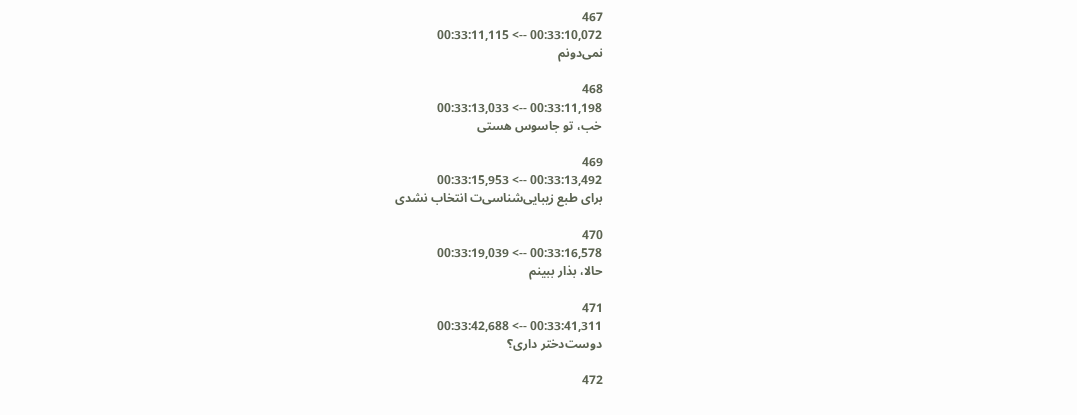467
00:33:10,072 --> 00:33:11,115
نمی‌دونم

468
00:33:11,198 --> 00:33:13,033
خب، تو جاسوس هستی

469
00:33:13,492 --> 00:33:15,953
برای طبع زیبایی‌شناسی‌ت انتخاب نشدی

470
00:33:16,578 --> 00:33:19,039
حالا، بذار ببینم

471
00:33:41,311 --> 00:33:42,688
دوست‌دختر داری؟

472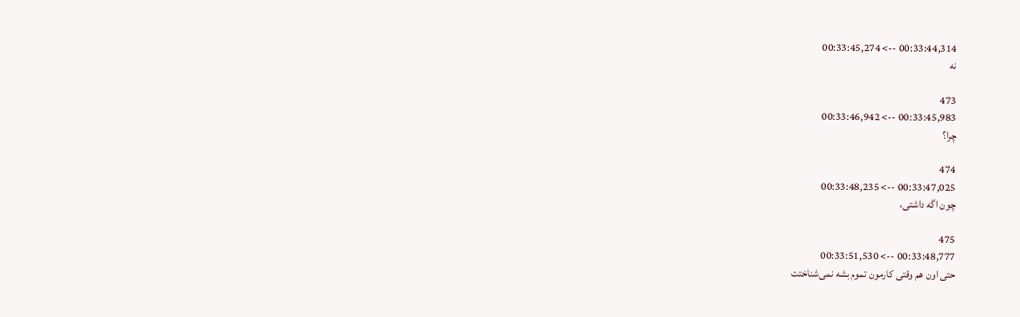00:33:44,314 --> 00:33:45,274
نه

473
00:33:45,983 --> 00:33:46,942
چرا؟

474
00:33:47,025 --> 00:33:48,235
چون اگه داشتی،

475
00:33:48,777 --> 00:33:51,530
حتی اون هم وقتی کارمون تموم بشه نمی‌شناختت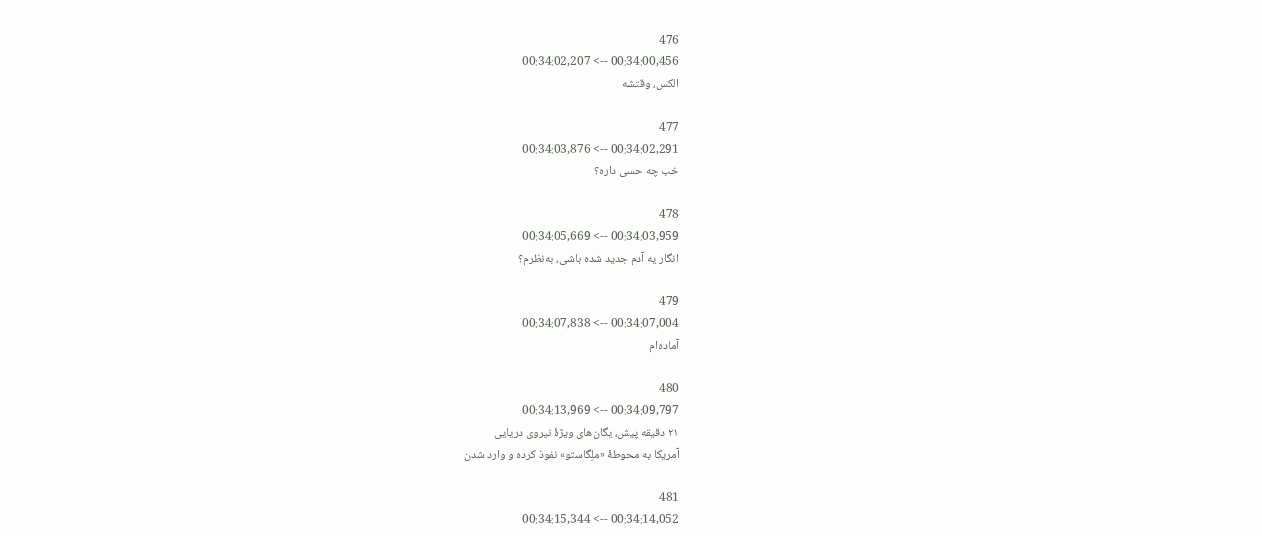476
00:34:00,456 --> 00:34:02,207
الکس، وقتشه

477
00:34:02,291 --> 00:34:03,876
خب چه حسی داره؟

478
00:34:03,959 --> 00:34:05,669
انگار یه آدم جدید شده باشی، به‌نظرم؟

479
00:34:07,004 --> 00:34:07,838
آماده‌ام

480
00:34:09,797 --> 00:34:13,969
۲۱ دقیقه پیش، یگان‌های ویژۀ نیروی دریایی
آمریکا به محوطۀ «ملِگاستو» نفوذ کرده و وارد شدن

481
00:34:14,052 --> 00:34:15,344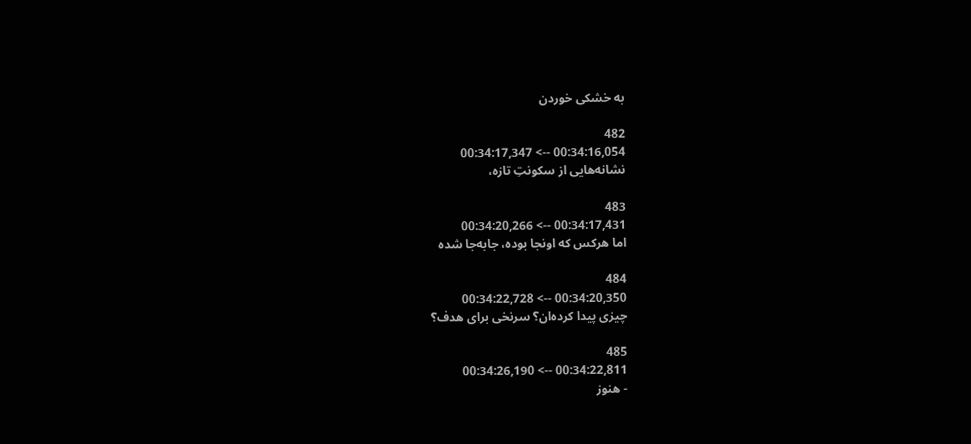به خشکی خوردن

482
00:34:16,054 --> 00:34:17,347
نشانه‌هایی از سکونتِ تازه،

483
00:34:17,431 --> 00:34:20,266
اما هرکس که اونجا بوده، جابه‌جا شده

484
00:34:20,350 --> 00:34:22,728
چیزی پیدا کرده‌ان؟ سرنخی برای هدف؟

485
00:34:22,811 --> 00:34:26,190
- هنوز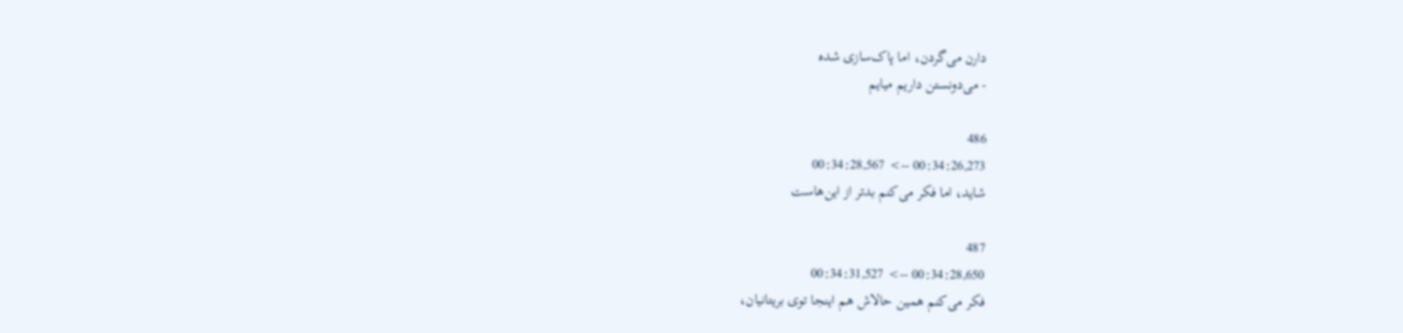دارن می‌گردن، اما پاک‌سازی شده
- می‌دونستن داریم میایم

486
00:34:26,273 --> 00:34:28,567
شاید، اما فکر می‌کنم بدتر از این‌هاست

487
00:34:28,650 --> 00:34:31,527
فکر می‌کنم همین حالاش هم اینجا توی بریتانیان،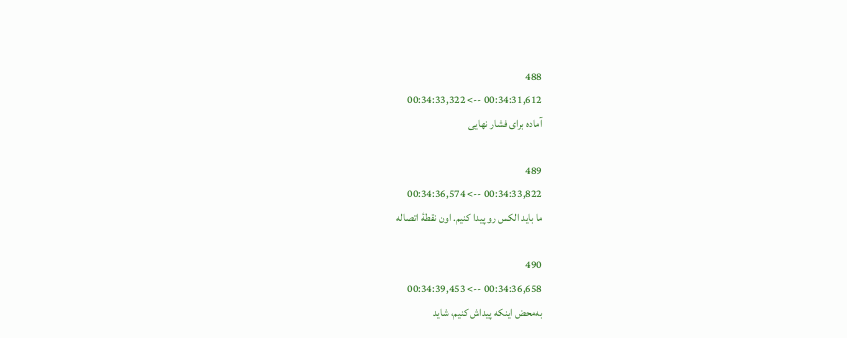488
00:34:31,612 --> 00:34:33,322
آماده برای فشار نهایی

489
00:34:33,822 --> 00:34:36,574
ما باید الکس رو پیدا کنیم. اون نقطۀ اتصاله

490
00:34:36,658 --> 00:34:39,453
به‌محض اینکه پیداش کنیم، شاید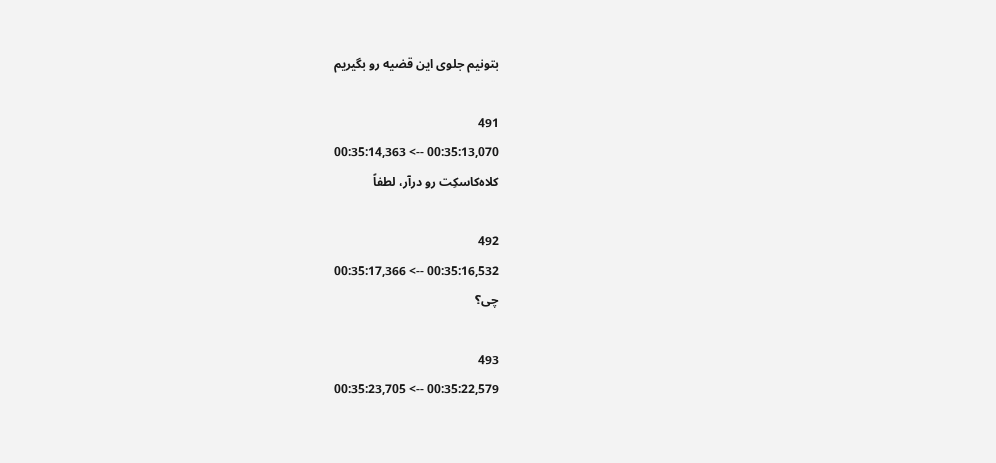بتونیم جلوی این قضیه رو بگیریم

491
00:35:13,070 --> 00:35:14,363
کلاه‌کاسکِت رو درآر، لطفاً

492
00:35:16,532 --> 00:35:17,366
چی؟

493
00:35:22,579 --> 00:35:23,705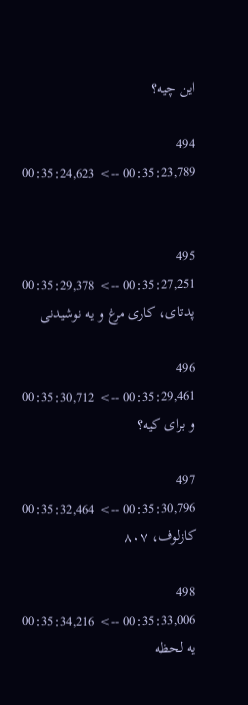این چیه؟

494
00:35:23,789 --> 00:35:24,623


495
00:35:27,251 --> 00:35:29,378
پدتای، کاری مرغ و یه نوشیدنی

496
00:35:29,461 --> 00:35:30,712
و برای کیه؟

497
00:35:30,796 --> 00:35:32,464
کازلوف، ۸۰۷

498
00:35:33,006 --> 00:35:34,216
یه لحظه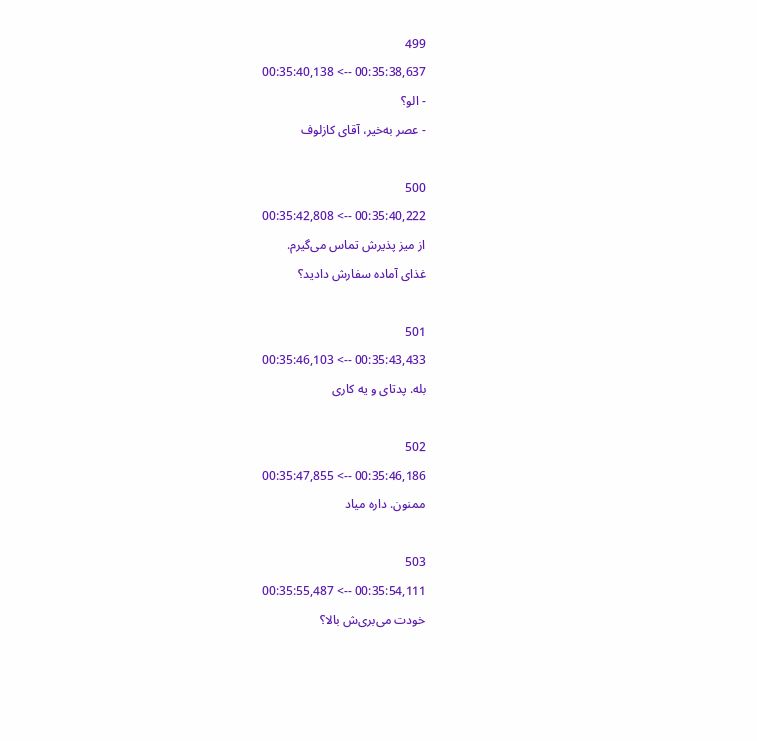499
00:35:38,637 --> 00:35:40,138
- الو؟
- عصر به‌خیر، آقای کازلوف

500
00:35:40,222 --> 00:35:42,808
از میز پذیرش تماس می‌گیرم.
غذای آماده سفارش دادید؟

501
00:35:43,433 --> 00:35:46,103
بله. پدتای و یه کاری

502
00:35:46,186 --> 00:35:47,855
ممنون. داره میاد

503
00:35:54,111 --> 00:35:55,487
خودت می‌بری‌ش بالا؟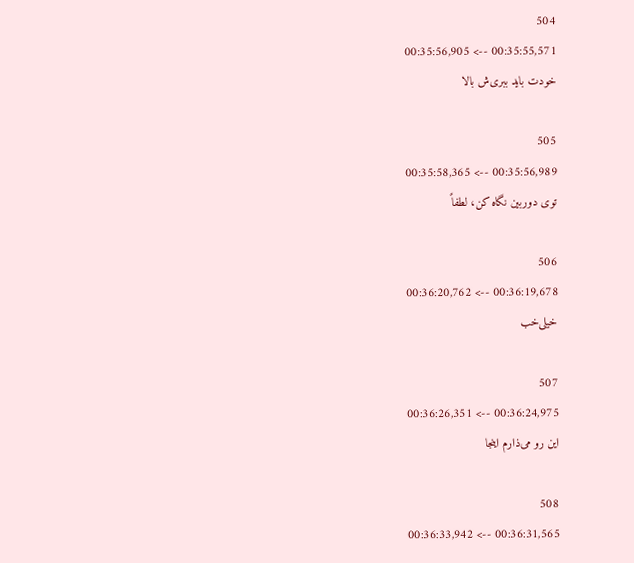504
00:35:55,571 --> 00:35:56,905
خودت باید ببری‌ش بالا

505
00:35:56,989 --> 00:35:58,365
توی دوربین نگاه کن، لطفاً

506
00:36:19,678 --> 00:36:20,762
خیلی‌خب

507
00:36:24,975 --> 00:36:26,351
این رو می‌ذارم اینجا

508
00:36:31,565 --> 00:36:33,942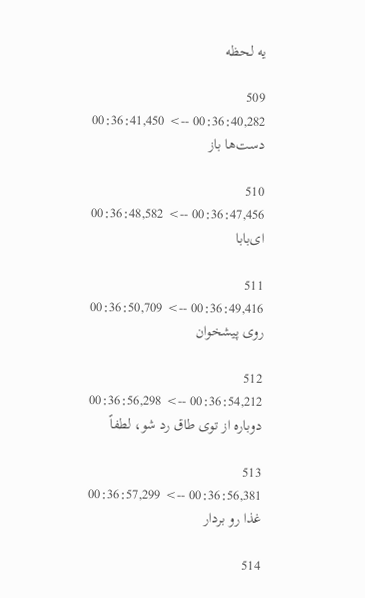یه لحظه

509
00:36:40,282 --> 00:36:41,450
دست‌ها باز

510
00:36:47,456 --> 00:36:48,582
ای‌بابا

511
00:36:49,416 --> 00:36:50,709
روی پیشخوان

512
00:36:54,212 --> 00:36:56,298
دوباره از توی طاق رد شو، لطفاً

513
00:36:56,381 --> 00:36:57,299
غذا رو بردار

514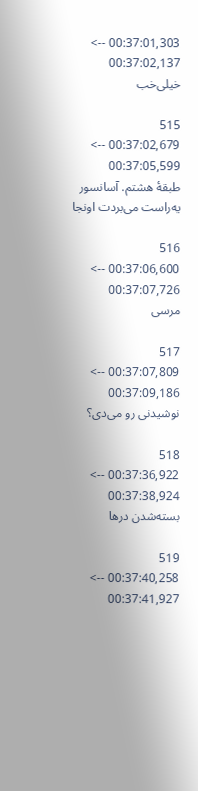00:37:01,303 --> 00:37:02,137
خیلی‌خب

515
00:37:02,679 --> 00:37:05,599
طبقۀ هشتم. آسانسور یه‌راست می‌بردت اونجا

516
00:37:06,600 --> 00:37:07,726
مرسی

517
00:37:07,809 --> 00:37:09,186
نوشیدنی رو می‌دی؟

518
00:37:36,922 --> 00:37:38,924
بسته‌شدن درها

519
00:37:40,258 --> 00:37:41,927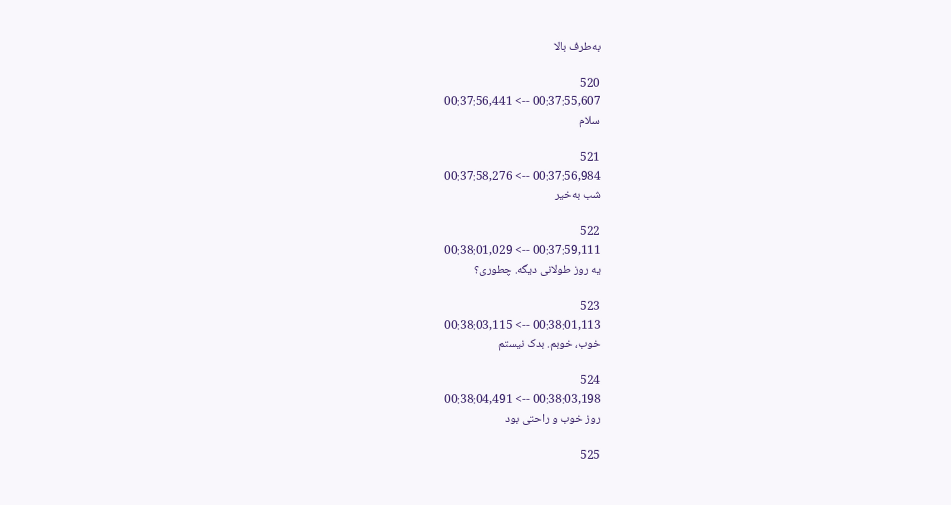به‌طرف بالا

520
00:37:55,607 --> 00:37:56,441
سلام

521
00:37:56,984 --> 00:37:58,276
شب به‌خیر

522
00:37:59,111 --> 00:38:01,029
یه روز طولانی دیگه. چطوری؟

523
00:38:01,113 --> 00:38:03,115
خوب، خوبم. بدک نیستم

524
00:38:03,198 --> 00:38:04,491
روز خوب و راحتی بود

525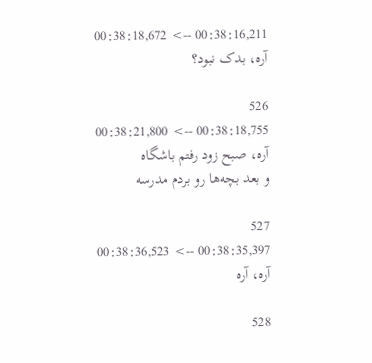00:38:16,211 --> 00:38:18,672
آره، بدک نبود؟

526
00:38:18,755 --> 00:38:21,800
آره، صبح زود رفتم باشگاه
و بعد بچه‌ها رو بردم مدرسه

527
00:38:35,397 --> 00:38:36,523
آره، آره

528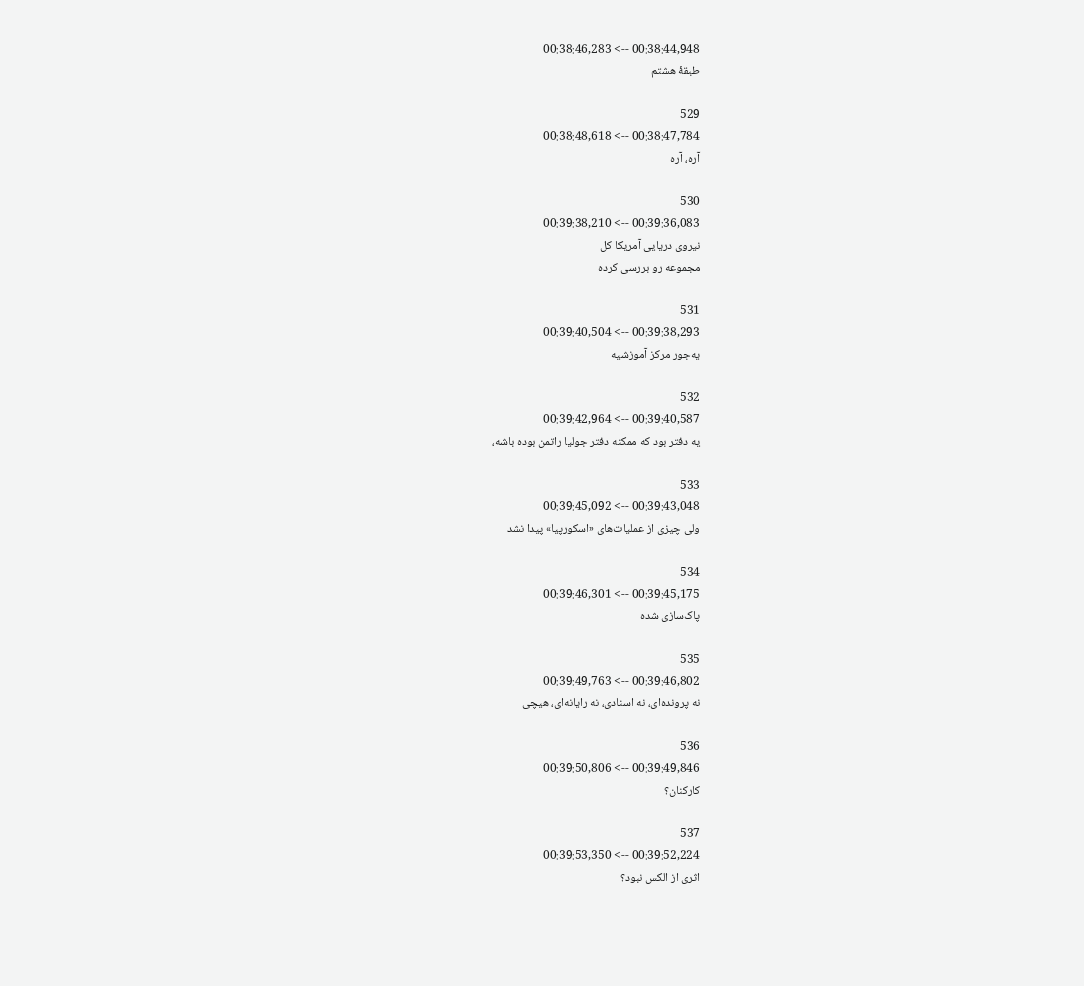00:38:44,948 --> 00:38:46,283
طبقۀ هشتم

529
00:38:47,784 --> 00:38:48,618
آره، آره

530
00:39:36,083 --> 00:39:38,210
نیروی دریایی آمریکا کل
مجموعه رو بررسی کرده

531
00:39:38,293 --> 00:39:40,504
یه‌جور مرکز آموزشیه

532
00:39:40,587 --> 00:39:42,964
یه دفتر بود که ممکنه دفتر جولیا راتمن بوده باشه،

533
00:39:43,048 --> 00:39:45,092
ولی چیزی از عملیات‌های «اسکورپیا» پیدا نشد

534
00:39:45,175 --> 00:39:46,301
پاک‌سازی شده

535
00:39:46,802 --> 00:39:49,763
نه پرونده‌ای، نه اسنادی، نه رایانه‌ای، هیچی

536
00:39:49,846 --> 00:39:50,806
کارکنان؟

537
00:39:52,224 --> 00:39:53,350
اثری از الکس نبود؟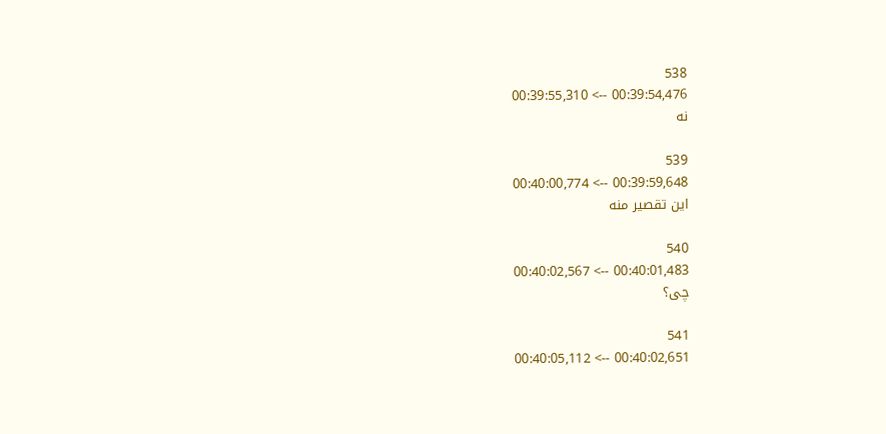538
00:39:54,476 --> 00:39:55,310
نه

539
00:39:59,648 --> 00:40:00,774
این تقصیر منه

540
00:40:01,483 --> 00:40:02,567
چی؟

541
00:40:02,651 --> 00:40:05,112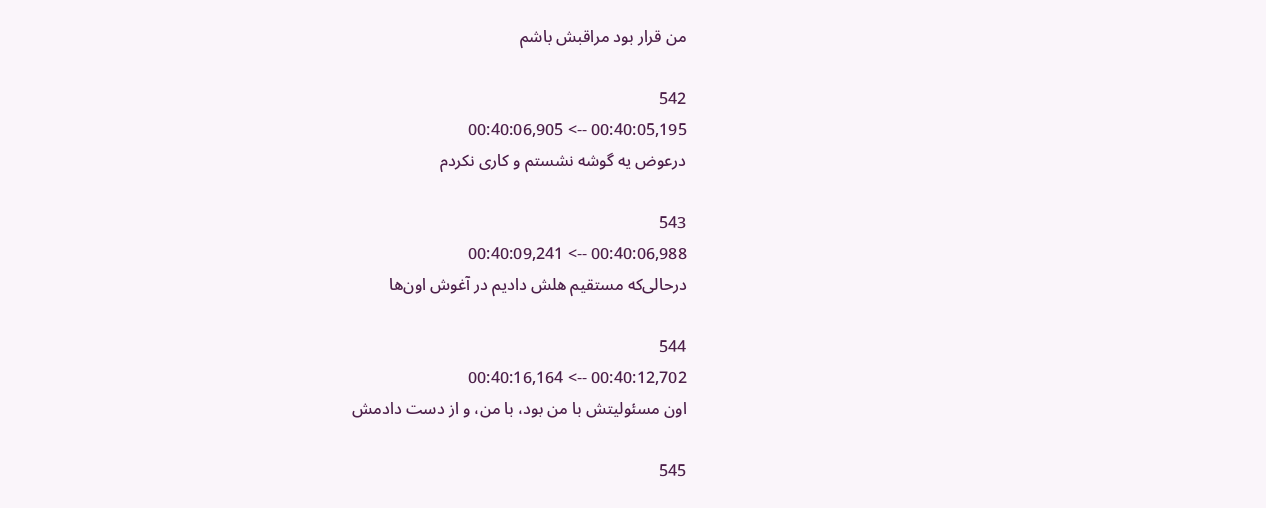من قرار بود مراقبش باشم

542
00:40:05,195 --> 00:40:06,905
درعوض یه گوشه نشستم و کاری نکردم

543
00:40:06,988 --> 00:40:09,241
درحالی‌که مستقیم هلش دادیم در آغوش اون‌ها

544
00:40:12,702 --> 00:40:16,164
اون مسئولیتش با من بود، با من، و از دست دادمش

545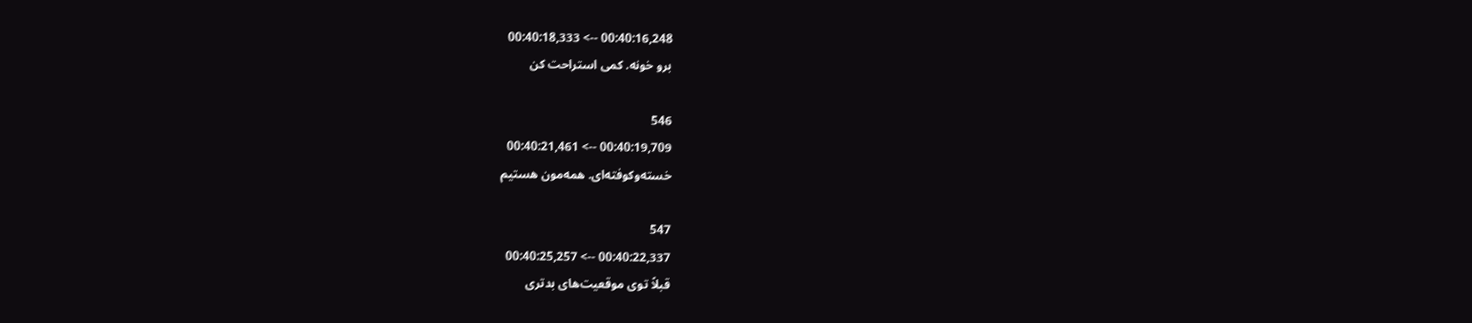00:40:16,248 --> 00:40:18,333
برو خونه. کمی استراحت کن

546
00:40:19,709 --> 00:40:21,461
خسته‌وکوفته‌ای. همه‌مون هستیم

547
00:40:22,337 --> 00:40:25,257
قبلاً توی موقعیت‌های بدتری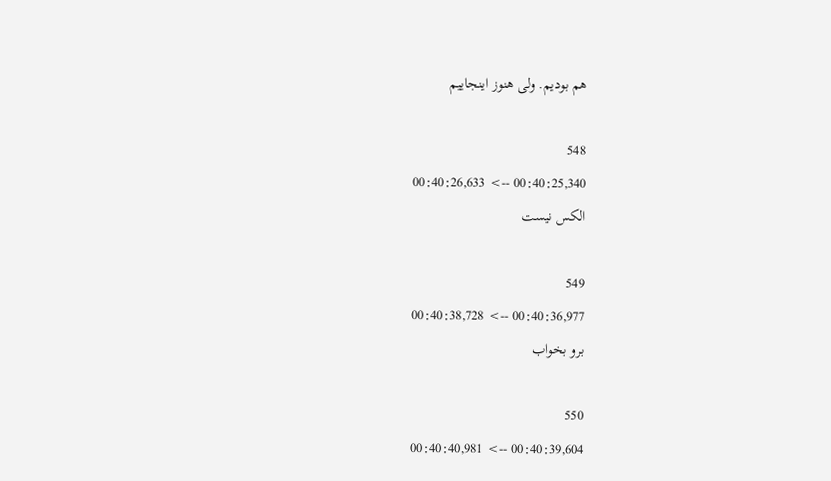هم بودیم. ولی هنوز اینجاییم

548
00:40:25,340 --> 00:40:26,633
الکس نیست

549
00:40:36,977 --> 00:40:38,728
برو بخواب

550
00:40:39,604 --> 00:40:40,981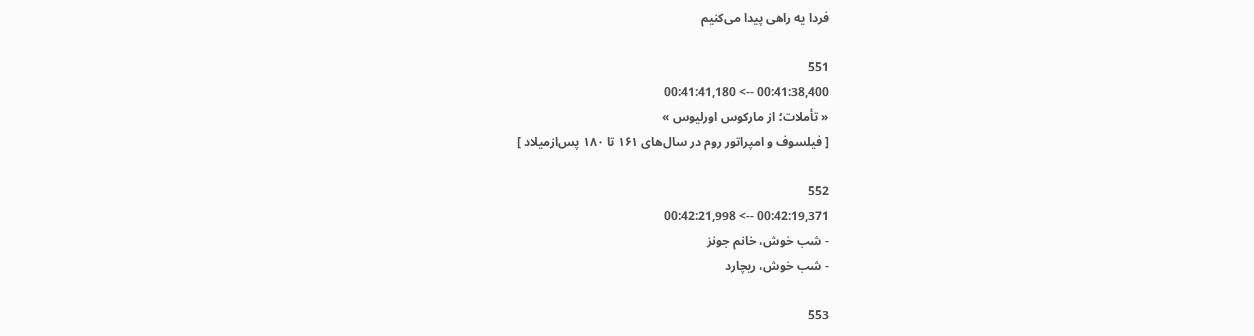فردا یه راهی پیدا می‌کنیم

551
00:41:38,400 --> 00:41:41,180
« تأملات؛ از مارکوس اورلیوس »
[ فیلسوف و امپراتور روم در سال‌های ۱۶۱ تا ۱۸۰ پس‌ازمیلاد ]

552
00:42:19,371 --> 00:42:21,998
- شب خوش، خانم جونز
- شب خوش، ریچارد

553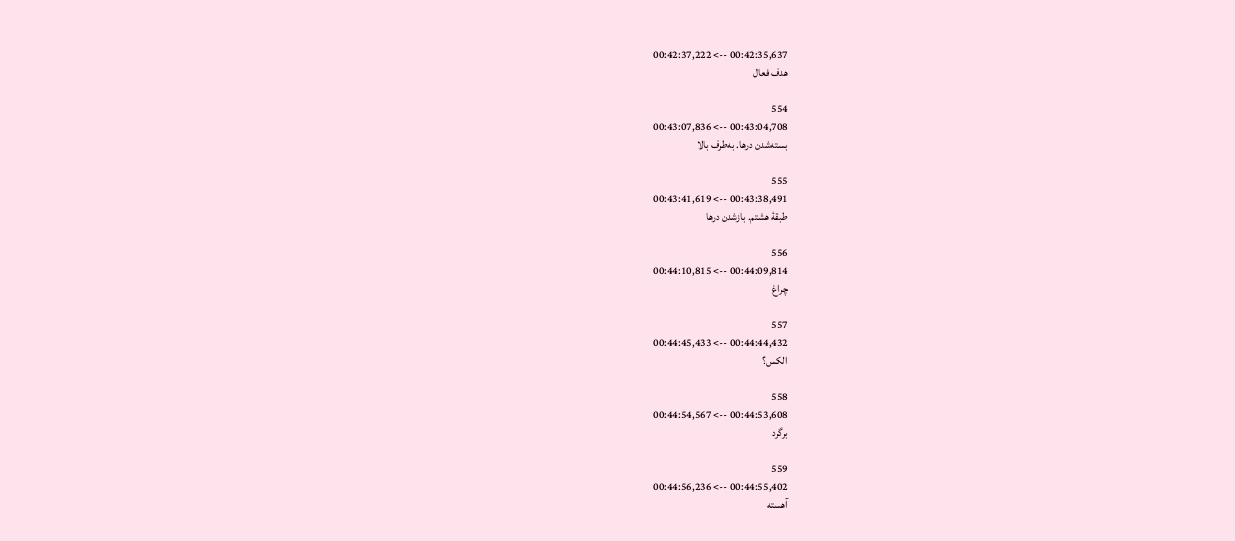00:42:35,637 --> 00:42:37,222
هدف فعال

554
00:43:04,708 --> 00:43:07,836
بسته‌شدن درها. به‌طرف بالا

555
00:43:38,491 --> 00:43:41,619
طبقۀ هشتم. بازشدن درها

556
00:44:09,814 --> 00:44:10,815
چراغ

557
00:44:44,432 --> 00:44:45,433
الکس؟

558
00:44:53,608 --> 00:44:54,567
برگرد

559
00:44:55,402 --> 00:44:56,236
آهسته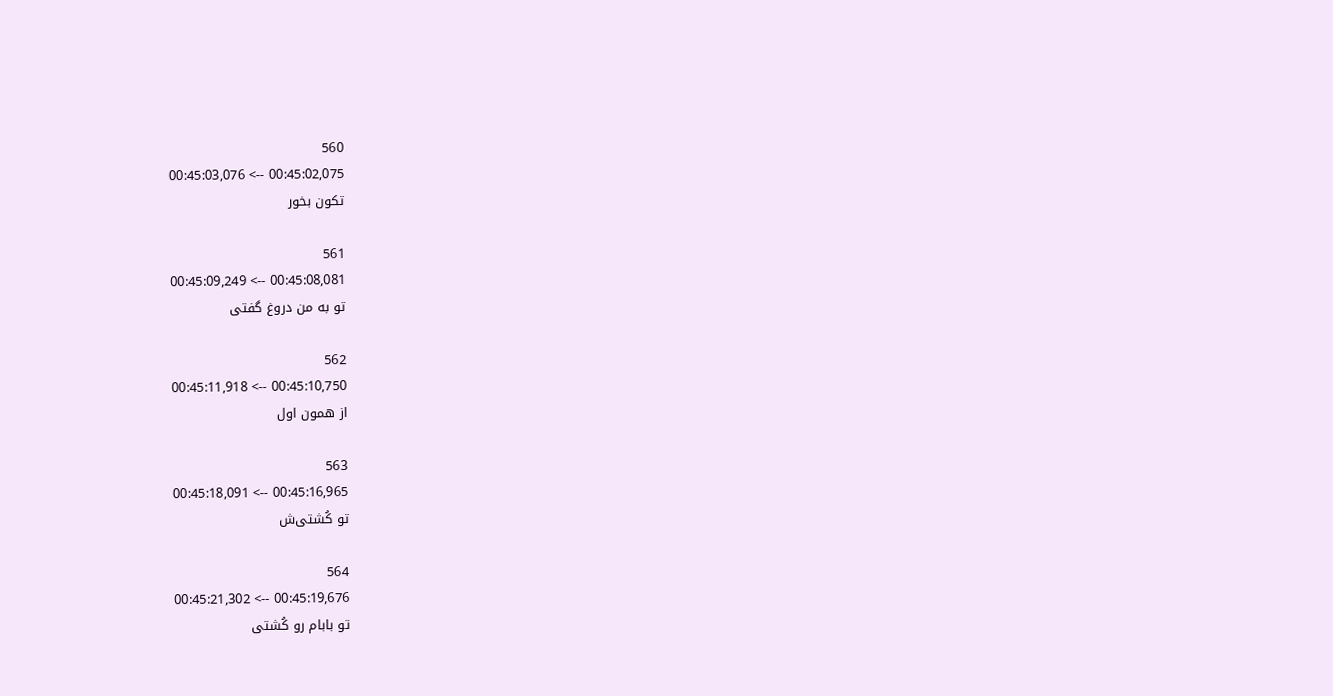560
00:45:02,075 --> 00:45:03,076
تکون بخور

561
00:45:08,081 --> 00:45:09,249
تو به من دروغ گفتی

562
00:45:10,750 --> 00:45:11,918
از همون اول

563
00:45:16,965 --> 00:45:18,091
تو کُشتی‌ش

564
00:45:19,676 --> 00:45:21,302
تو بابام رو کُشتی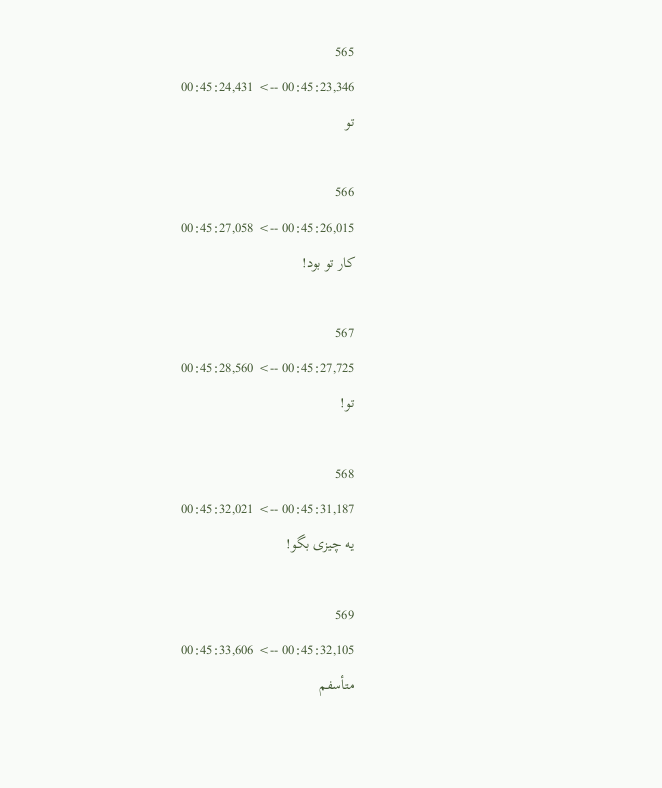565
00:45:23,346 --> 00:45:24,431
تو

566
00:45:26,015 --> 00:45:27,058
کار تو بود!

567
00:45:27,725 --> 00:45:28,560
تو!

568
00:45:31,187 --> 00:45:32,021
یه چیزی بگو!

569
00:45:32,105 --> 00:45:33,606
متأسفم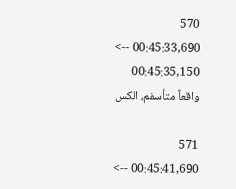570
00:45:33,690 --> 00:45:35,150
واقعاً متأسفم، الکس

571
00:45:41,690 -->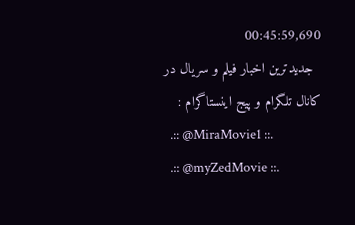00:45:59,690
  جديدترين اخبار فيلم و سريال در کانال تلگرام و پیج اینستاگرام :
  .:: @MiraMovie1 ::.
  .:: @myZedMovie ::.